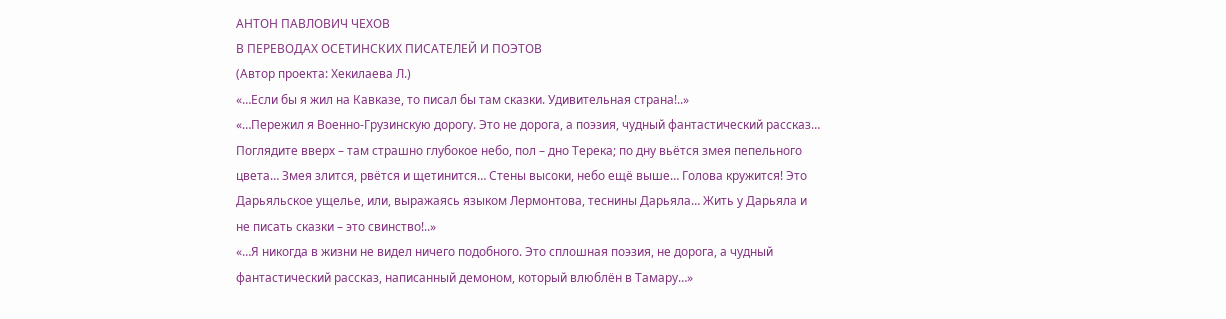АНТОН ПАВЛОВИЧ ЧЕХОВ
В ПЕРЕВОДАХ ОСЕТИНСКИХ ПИСАТЕЛЕЙ И ПОЭТОВ
(Автор проекта: Хекилаева Л.)
«…Если бы я жил на Кавказе, то писал бы там сказки. Удивительная страна!..»
«…Пережил я Военно-Грузинскую дорогу. Это не дорога, а поэзия, чудный фантастический рассказ… Поглядите вверх – там страшно глубокое небо, пол – дно Терека; по дну вьётся змея пепельного цвета… Змея злится, рвётся и щетинится… Стены высоки, небо ещё выше… Голова кружится! Это Дарьяльское ущелье, или, выражаясь языком Лермонтова, теснины Дарьяла… Жить у Дарьяла и не писать сказки – это свинство!..»
«…Я никогда в жизни не видел ничего подобного. Это сплошная поэзия, не дорога, а чудный фантастический рассказ, написанный демоном, который влюблён в Тамару…»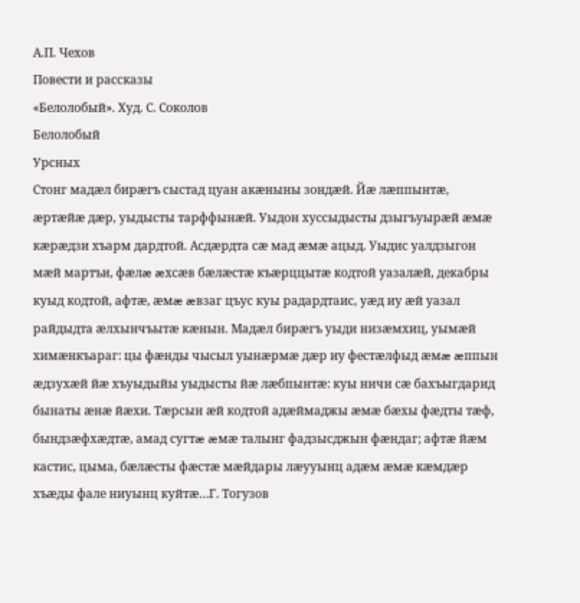А.П. Чехов
Повести и рассказы
«Белолобый». Худ. С. Соколов
Белолобый
Урсных
Стонг мадæл бирæгъ сыстад цуан акæныны зондæй. Йæ лæппынтæ, æртæйæ дæр, уыдысты тарффынæй. Уыдон хуссыдысты дзыгъуырæй æмæ кæрæдзи хъарм дардтой. Асдæрдта сæ мад æмæ ацыд. Уыдис уалдзыгон мæй мартъи, фæлæ æхсæв бæлæстæ къæрццытæ кодтой уазалæй, декабры куыд кодтой, афтæ, æмæ æвзаг цъус куы радардтаис, уæд иу æй уазал райдыдта æлхынчъытæ кæнын. Мадæл бирæгъ уыди низæмхиц, уымæй химæнкъараг: цы фæнды чысыл уынæрмæ дæр иу фестæлфыд æмæ æппын æдзухæй йæ хъуыдыйы уыдысты йæ лæбпынтæ: куы ничи сæ бахъыгдарид бынаты æнæ йæхи. Тæрсын æй кодтой адæймаджы æмæ бæхы фæдты тæф, бындзæфхæдтæ, амад сугтæ æмæ талынг фадзысджын фæндаг; афтæ йæм кастис, цыма, бæлæсты фæстæ мæйдары лæууынц адæм æмæ кæмдæр хъæды фале ниуынц куйтæ…Г. Тогузов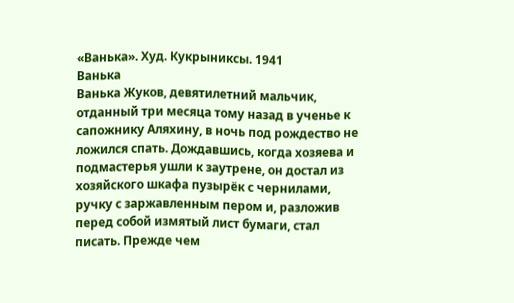«Ванька». Худ. Кукрыниксы. 1941
Ванька
Ванька Жуков, девятилетний мальчик, отданный три месяца тому назад в ученье к сапожнику Аляхину, в ночь под рождество не ложился спать. Дождавшись, когда хозяева и подмастерья ушли к заутрене, он достал из хозяйского шкафа пузырёк с чернилами, ручку с заржавленным пером и, разложив перед собой измятый лист бумаги, стал писать. Прежде чем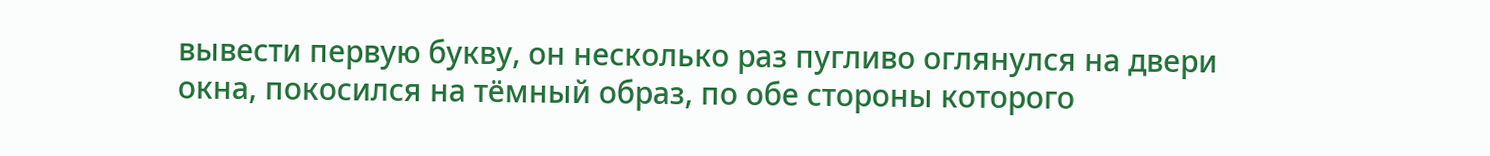вывести первую букву, он несколько раз пугливо оглянулся на двери окна, покосился на тёмный образ, по обе стороны которого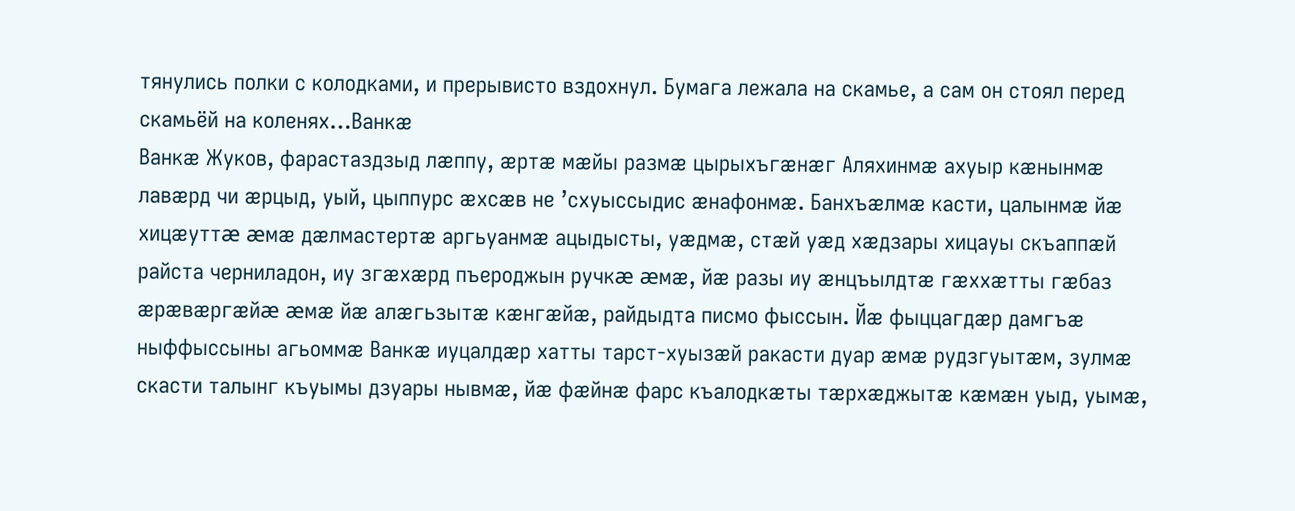тянулись полки с колодками, и прерывисто вздохнул. Бумага лежала на скамье, а сам он стоял перед скамьёй на коленях…Ванкæ
Ванкæ Жуков, фарастаздзыд лæппу, æртæ мæйы размæ цырыхъгæнæг Аляхинмæ ахуыр кæнынмæ лавæрд чи æрцыд, уый, цыппурс æхсæв не ’схуыссыдис æнафонмæ. Банхъæлмæ касти, цалынмæ йæ хицæуттæ æмæ дæлмастертæ аргьуанмæ ацыдысты, уæдмæ, стæй уæд хæдзары хицауы скъаппæй райста черниладон, иу згæхæрд пъероджын ручкæ æмæ, йæ разы иу æнцъылдтæ гæххæтты гæбаз æрæвæргæйæ æмæ йæ алæгьзытæ кæнгæйæ, райдыдта писмо фыссын. Йæ фыццагдæр дамгъæ ныффыссыны агьоммæ Ванкæ иуцалдæр хатты тарст-хуызæй ракасти дуар æмæ рудзгуытæм, зулмæ скасти талынг къуымы дзуары нывмæ, йæ фæйнæ фарс къалодкæты тæрхæджытæ кæмæн уыд, уымæ,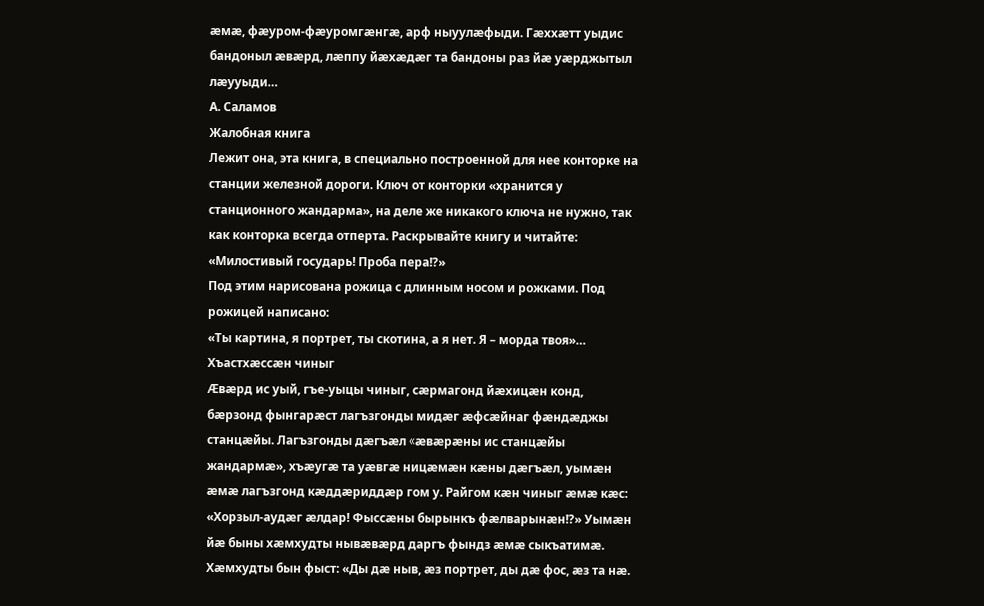æмæ, фæуром-фæуромгæнгæ, арф ныуулæфыди. Гæххæтт уыдис бандоныл æвæрд, лæппу йæхæдæг та бандоны раз йæ уæрджытыл лæууыди…
А. Саламов
Жалобная книга
Лежит она, эта книга, в специально построенной для нее конторке на станции железной дороги. Ключ от конторки «хранится у станционного жандарма», на деле же никакого ключа не нужно, так как конторка всегда отперта. Раскрывайте книгу и читайте:
«Милостивый государь! Проба пера!?»
Под этим нарисована рожица с длинным носом и рожками. Под рожицей написано:
«Ты картина, я портрет, ты скотина, а я нет. Я – морда твоя»…
Хъастхæссæн чиныг
Æвæрд ис уый, гъе-уыцы чиныг, сæрмагонд йæхицæн конд, бæрзонд фынгарæст лагъзгонды мидæг æфсæйнаг фæндæджы станцæйы. Лагъзгонды дæгъæл «æвæрæны ис станцæйы жандармæ», хъæугæ та уæвгæ ницæмæн кæны дæгъæл, уымæн æмæ лагъзгонд кæддæриддæр гом у. Райгом кæн чиныг æмæ кæс: «Хорзыл-аудæг æлдар! Фыссæны бырынкъ фæлварынæн!?» Уымæн йæ быны хæмхудты нывæвæрд даргъ фындз æмæ сыкъатимæ. Хæмхудты бын фыст: «Ды дæ ныв, æз портрет, ды дæ фос, æз та нæ.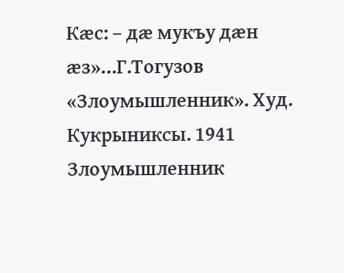Кæс: – дæ мукъу дæн æз»…Г.Тогузов
«Злоумышленник». Худ. Кукрыниксы. 1941
Злоумышленник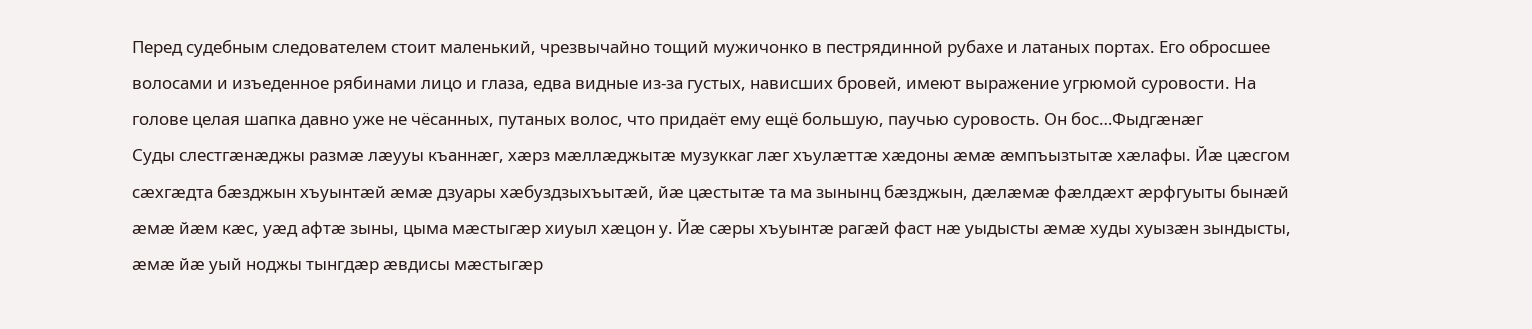Перед судебным следователем стоит маленький, чрезвычайно тощий мужичонко в пестрядинной рубахе и латаных портах. Его обросшее волосами и изъеденное рябинами лицо и глаза, едва видные из-за густых, нависших бровей, имеют выражение угрюмой суровости. На голове целая шапка давно уже не чёсанных, путаных волос, что придаёт ему ещё большую, паучью суровость. Он бос…Фыдгæнæг
Суды слестгæнæджы размæ лæууы къаннæг, хæрз мæллæджытæ музуккаг лæг хъулæттæ хæдоны æмæ æмпъызтытæ хæлафы. Йæ цæсгом сæхгæдта бæзджын хъуынтæй æмæ дзуары хæбуздзыхъытæй, йæ цæстытæ та ма зынынц бæзджын, дæлæмæ фæлдæхт æрфгуыты бынæй æмæ йæм кæс, уæд афтæ зыны, цыма мæстыгæр хиуыл хæцон у. Йæ сæры хъуынтæ рагæй фаст нæ уыдысты æмæ худы хуызæн зындысты, æмæ йæ уый ноджы тынгдæр æвдисы мæстыгæр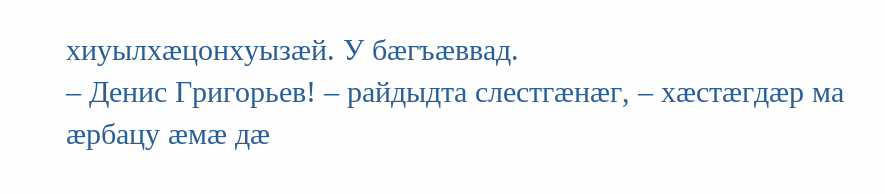хиуылхæцонхуызæй. У бæгъæввад.
– Денис Григорьев! – райдыдта слестгæнæг, – хæстæгдæр ма æрбацу æмæ дæ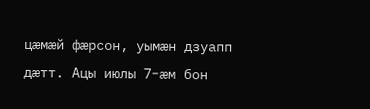цæмæй фæрсон, уымæн дзуапп дæтт. Ацы июлы 7-æм бон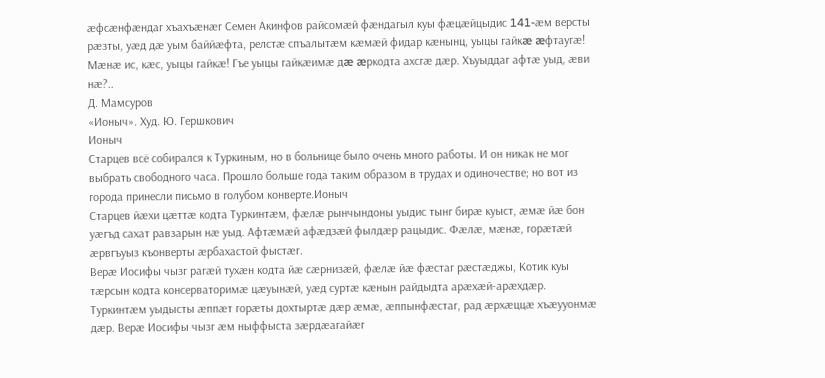æфсæнфæндаг хъахъæнæг Семен Акинфов райсомæй фæндагыл куы фæцæйцыдис 141-æм версты рæзты, уæд дæ уым баййæфта, релстæ спъалытæм кæмæй фидар кæнынц, уыцы гайкæ æфтаугæ! Мæнæ ис, кæс, уыцы гайкæ! Гъе уыцы гайкæимæ дæ æркодта ахсгæ дæр. Хъуыддаг афтæ уыд, æви нæ?..
Д. Мамсуров
«Ионыч». Худ. Ю. Гершкович
Ионыч
Старцев всё собирался к Туркиным, но в больнице было очень много работы. И он никак не мог выбрать свободного часа. Прошло больше года таким образом в трудах и одиночестве; но вот из города принесли письмо в голубом конверте.Ионыч
Старцев йæхи цæттæ кодта Туркинтæм, фæлæ рынчындоны уыдис тынг бирæ куыст, æмæ йæ бон уæгъд сахат равзарын нæ уыд. Афтæмæй афæдзæй фылдæр рацыдис. Фæлæ, мæнæ, горæтæй æрвгъуыз къонверты æрбахастой фыстæг.
Верæ Иосифы чызг рагæй тухæн кодта йæ сæрнизæй, фæлæ йæ фæстаг рæстæджы, Котик куы тæрсын кодта консерваторимæ цæуынæй, уæд суртæ кæнын райдыдта арæхæй-арæхдæр. Туркинтæм уыдысты æппæт горæты дохтыртæ дæр æмæ, æппынфæстаг, рад æрхæццæ хъæууонмæ дæр. Beрæ Иосифы чызг æм ныффыста зæрдæагайæг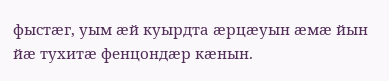фыстæг, уым æй куырдта æрцæуын æмæ йын йæ тухитæ фенцондæр кæнын.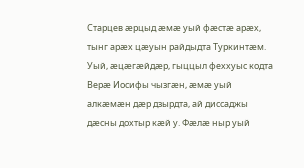Старцев æрцыд æмæ уый фæстæ арæх, тынг арæх цæуын райдыдта Туркинтæм. Уый, æцæгæйдæр, гыццыл феххуыс кодта Верæ Иосифы чызгæн, æмæ уый алкæмæн дæр дзырдта, ай диссаджы дæсны дохтыр кæй у. Фæлæ ныр уый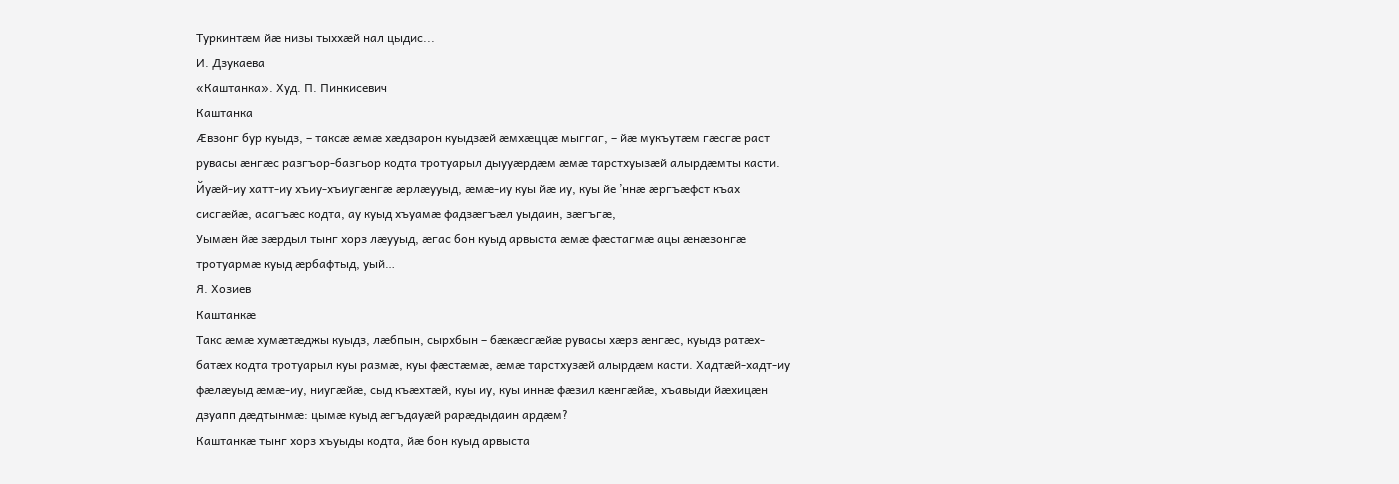Туркинтæм йæ низы тыххæй нал цыдис...
И. Дзукаева
«Каштанка». Худ. П. Пинкисевич
Каштанка
Æвзонг бур куыдз, – таксæ æмæ хæдзарон куыдзæй æмхæццæ мыггаг, – йæ мукъутæм гæсгæ раст рувасы æнгæс разгъор-базгьор кодта тротуарыл дыууæрдæм æмæ тарстхуызæй алырдæмты касти. Йуæй-иу хатт-иу хъиу-хъиугæнгæ æрлæууыд, æмæ-иу куы йæ иу, куы йе ’ннæ æргъæфст къах сисгæйæ, асагъæс кодта, ау куыд хъуамæ фадзæгъæл уыдаин, зæгъгæ,
Уымæн йæ зæрдыл тынг хорз лæууыд, æгас бон куыд арвыста æмæ фæстагмæ ацы æнæзонгæ тротуармæ куыд æрбафтыд, уый…
Я. Хозиев
Каштанкæ
Такс æмæ хумæтæджы куыдз, лæбпын, сырхбын – бæкæсгæйæ рувасы хæрз æнгæс, куыдз ратæх-батæх кодта тротуарыл куы размæ, куы фæстæмæ, æмæ тарстхузæй алырдæм касти. Хадтæй-хадт-иу фæлæуыд æмæ-иу, ниугæйæ, сыд къæхтæй, куы иу, куы иннæ фæзил кæнгæйæ, хъавыди йæхицæн дзуапп дæдтынмæ: цымæ куыд æгъдауæй рарæдыдаин ардæм?
Каштанкæ тынг хорз хъуыды кодта, йæ бон куыд арвыста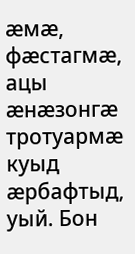æмæ, фæстагмæ, ацы æнæзонгæ тротуармæ куыд æрбафтыд, уый. Бон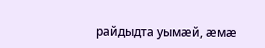райдыдта уымæй, æмæ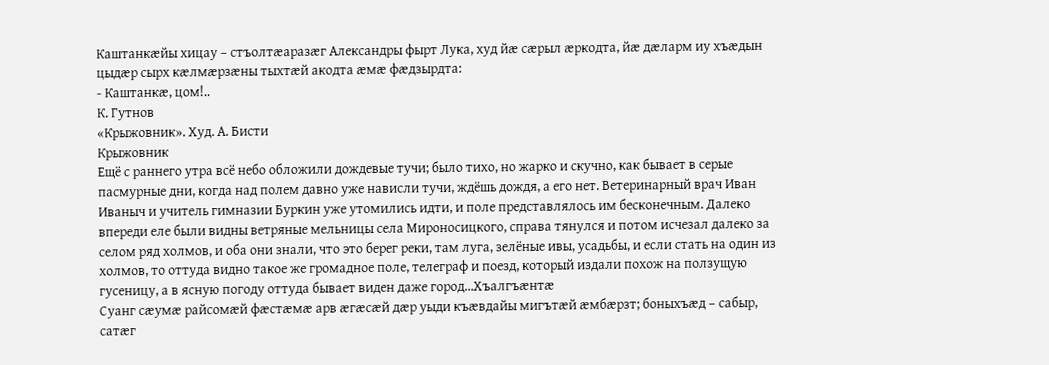Каштанкæйы хицау – стъолтæаразæг Александры фырт Лука, худ йæ сæрыл æркодта, йæ дæларм иу хъæдын цыдæр сырх кæлмæрзæны тыхтæй акодта æмæ фæдзырдта:
- Каштанкæ, цом!..
К. Гутнов
«Крыжовник». Худ. А. Бисти
Крыжовник
Ещё с раннего утра всё небо обложили дождевые тучи; было тихо, но жарко и скучно, как бывает в серые пасмурные дни, когда над полем давно уже нависли тучи, ждёшь дождя, а его нет. Ветеринарный врач Иван Иваныч и учитель гимназии Буркин уже утомились идти, и поле представлялось им бесконечным. Далеко впереди еле были видны ветряные мельницы села Мироносицкого, справа тянулся и потом исчезал далеко за селом ряд холмов, и оба они знали, что это берег реки, там луга, зелёные ивы, усадьбы, и если стать на один из холмов, то оттуда видно такое же громадное поле, телеграф и поезд, который издали похож на ползущую гусеницу, а в ясную погоду оттуда бывает виден даже город…Хъалгъæнтæ
Суанг сæумæ райсомæй фæстæмæ арв æгæсæй дæр уыди къæвдайы мигътæй æмбæрзт; боныхъæд – сабыр, сатæг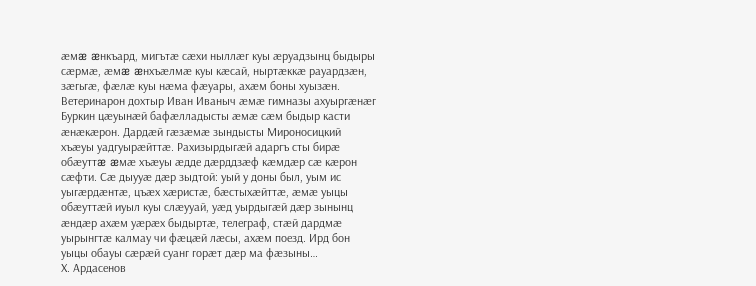æмæ æнкъард, мигътæ сæхи ныллæг куы æруадзынц быдыры сæрмæ, æмæ æнхъæлмæ куы кæсай, ныртæккæ рауардзæн, зæгьгæ, фæлæ куы нæма фæуары, ахæм боны хуызæн.
Ветеринарон дохтыр Иван Иваныч æмæ гимназы ахуыргæнæг Буркин цæуынæй бафæлладысты æмæ сæм быдыр касти æнæкæрон. Дардæй гæзæмæ зындысты Мироносицкий хъæуы уадгуырæйттæ. Рахизырдыгæй адаргъ сты бирæ обæуттæ æмæ хъæуы æдде дæрддзæф кæмдæр сæ кæрон сæфти. Сæ дыууæ дæр зыдтой: уый у доны был, уым ис уыгæрдæнтæ, цъæх хæристæ, бæстыхæйттæ, æмæ уыцы обæуттæй иуыл куы слæууай, уæд уырдыгæй дæр зынынц æндæр ахæм уæрæх быдыртæ, телеграф, стæй дардмæ уырынгтæ калмау чи фæцæй лæсы, ахæм поезд. Ирд бон уыцы обауы сæрæй суанг горæт дæр ма фæзыны…
Х. Ардасенов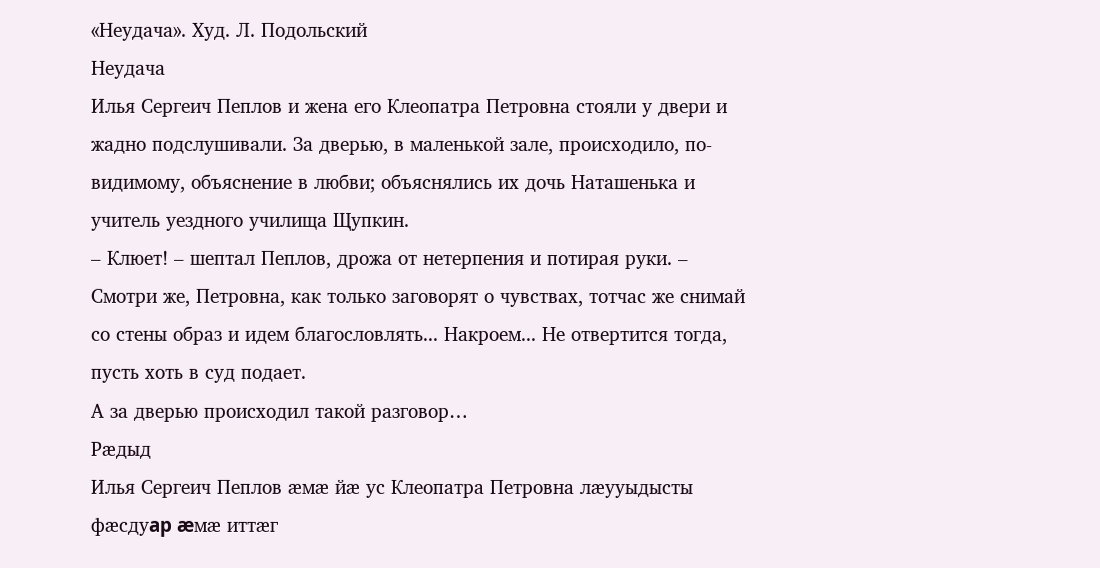«Неудача». Худ. Л. Подольский
Неудача
Илья Сергеич Пеплов и жена его Клеопатра Петровна стояли у двери и жадно подслушивали. За дверью, в маленькой зале, происходило, по-видимому, объяснение в любви; объяснялись их дочь Наташенька и учитель уездного училища Щупкин.
– Клюет! – шептал Пеплов, дрожа от нетерпения и потирая руки. – Смотри же, Петровна, как только заговорят о чувствах, тотчас же снимай со стены образ и идем благословлять... Накроем... Не отвертится тогда, пусть хоть в суд подает.
А за дверью происходил такой разговор…
Рæдыд
Илья Сергеич Пеплов æмæ йæ ус Клеопатpa Петровна лæууыдысты фæсдуap æмæ иттæг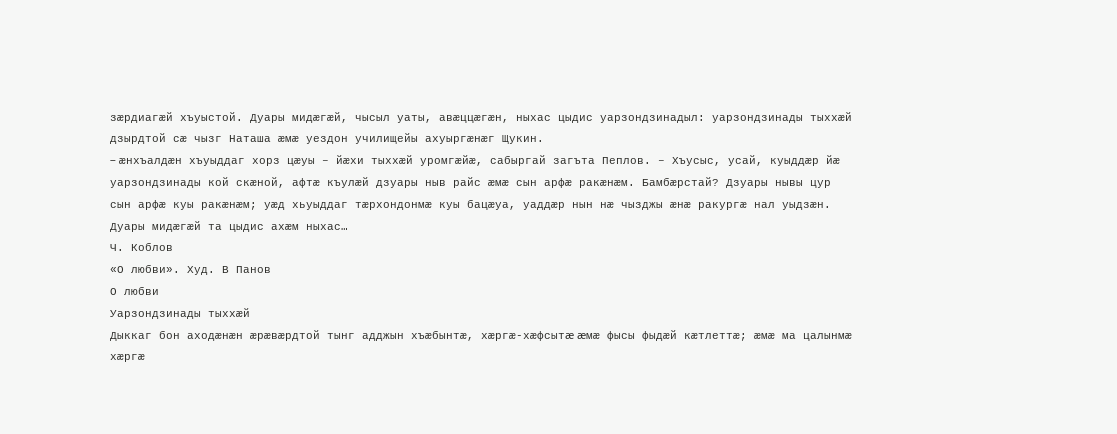зæрдиагæй хъуыстой. Дуары мидæгæй, чысыл уаты, авæццæгæн, ныхас цыдис уарзондзинадыл: уарзондзинады тыххæй дзырдтой сæ чызг Наташа æмæ уездон училищейы ахуыргæнæг Щукин.
– æнхъалдæн хъуыддаг хорз цæуы – йæхи тыххæй уромгæйæ, сабыргай загъта Пеплов. – Хъусыс, усай, куыддæр йæ уарзондзинады кой скæной, афтæ къулæй дзуары ныв райс æмæ сын арфæ ракæнæм. Бамбæрстай? Дзуары нывы цур сын арфæ куы ракæнæм; уæд хьуыддаг тæрхондонмæ куы бацæуа, уаддæр нын нæ чызджы æнæ ракургæ нал уыдзæн. Дуары мидæгæй та цыдис ахæм ныхас…
Ч. Коблов
«О любви». Худ. В Панов
О любви
Уарзондзинады тыххæй
Дыккаг бон аходæнæн æрæвæрдтой тынг адджын хъæбынтæ, хæргæ-хæфсытæ æмæ фысы фыдæй кæтлеттæ; æмæ ма цалынмæ хæргæ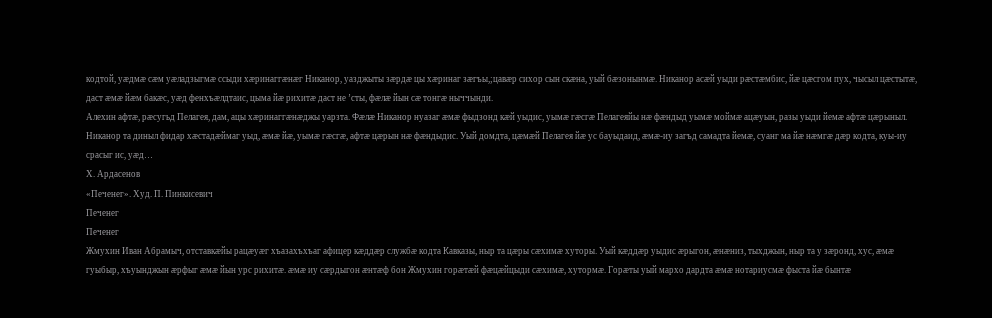кодтой, уæдмæ сæм уæладзыгмæ ссыди хæринаггæнæг Никанор, уазджыты зæрдæ цы хæринаг зæгъы,;цавæр сихор сын скæна, уый бæзонынмæ. Никанор асæй уыди рæстæмбис, йæ цæсгом пух, чысыл цæстытæ, даст æмæ йæм бакæс, уæд фенхъæлдтаис, цыма йæ рихитæ даст не ’сты, фæлæ йын сæ тонгæ ныччынди.
Алехин афтæ, рæсугьд Пелагея, дам, ацы хæринаггæнæджы уарзта. Фæлæ Никанор нуазаг æмæ фыдзонд кæй уыдис, уымæ гæсгæ Пелагеяйы нæ фæндыд уымæ моймæ ацæуын, разы уыди йемæ афтæ цæрыныл. Никанор та диныл фидар хæстадæймаг уыд, æмæ йæ, уымæ гæсгæ, афтæ цæрын нæ фæндыдис. Уый домдта, цæмæй Пелагея йæ ус бауыдаид, æмæ-иу загъд самадта йемæ, суанг ма йæ нæмгæ дæр кодта, куы-иу срасыг ис, уæд…
Х. Ардасенов
«Печенег». Худ. П. Пинкисевич
Печенег
Печенег
Жмухин Иван Абрамыч, отставкæйы рацæуæг хъазахъхъаг афицер кæддæр службæ кодта Кавказы, ныр та цæры сæхимæ хуторы. Уый кæддæр уыдис æрыгон, æнæниз, тыхджын, ныр та у зæронд, хус, æмæ гуыбыр, хъуынджын æрфыг æмæ йын урс рихитæ. æмæ иу сæрдыгон æнтæф бон Жмухин горæтæй фæцæйцыди сæхимæ, хутормæ. Горæты уый мархо дардта æмæ нотариусмæ фыста йæ бынтæ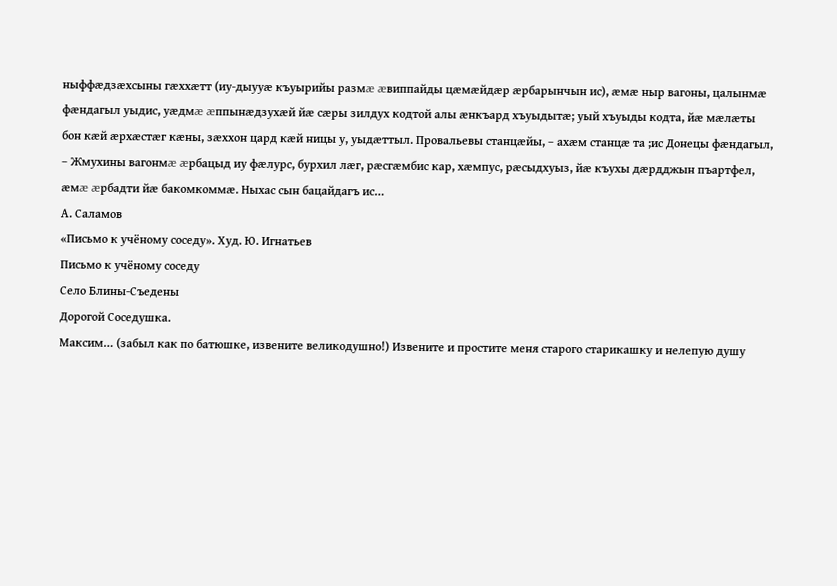ныффæдзæхсыны гæххæтт (иу-дыууæ къуырийы размæ æвиппайды цæмæйдæр æрбарынчын ис), æмæ ныр вагоны, цалынмæ фæндагыл уыдис, уæдмæ æппынæдзухæй йæ сæры зилдух кодтой алы æнкъард хъуыдытæ; уый хъуыды кодта, йæ мæлæты бон кæй æрхæстæг кæны, зæххон цард кæй ницы у, уыдæттыл. Провальевы станцæйы, – ахæм станцæ та ;ис Донецы фæндагыл, – Жмухины вагонмæ æрбацыд иу фæлурс, бурхил лæг, рæсгæмбис кар, хæмпус, рæсыдхуыз, йæ къухы дæрдджын пъартфел, æмæ æрбадти йæ бакомкоммæ. Ныхас сын бацайдагъ ис…
А. Саламов
«Письмо к учёному соседу». Худ. Ю. Игнатьев
Письмо к учёному соседу
Село Блины-Съедены
Дорогой Соседушка.
Максим… (забыл как по батюшке, извените великодушно!) Извените и простите меня старого старикашку и нелепую душу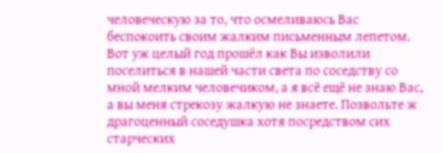человеческую за то, что осмеливаюсь Вас беспокоить своим жалким письменным лепетом. Вот уж целый год прошёл как Вы изволили поселиться в нашей части света по соседству со мной мелким человечиком, а я всё ещё не знаю Вас, а вы меня стрекозу жалкую не знаете. Позвольте ж драгоценный соседушка хотя посредством сих старческих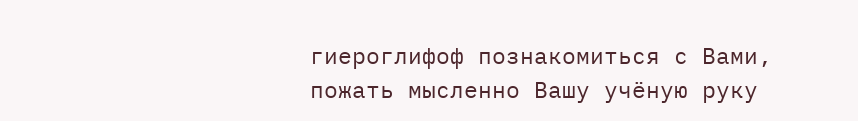гиероглифоф познакомиться с Вами, пожать мысленно Вашу учёную руку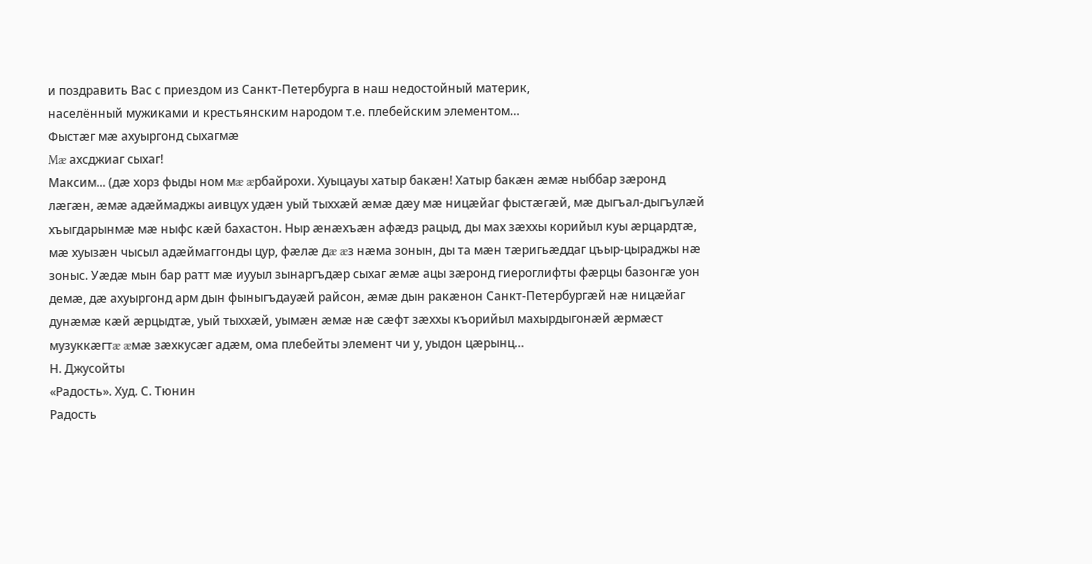и поздравить Вас с приездом из Санкт-Петербурга в наш недостойный материк,
населённый мужиками и крестьянским народом т.е. плебейским элементом…
Фыстæг мæ ахуыргонд сыхагмæ
Mæ ахсджиаг сыхаг!
Максим... (дæ хорз фыды ном мæ æрбайрохи. Хуыцауы хатыр бакæн! Хатыр бакæн æмæ ныббар зæронд лæгæн, æмæ адæймаджы аивцух удæн уый тыххæй æмæ дæу мæ ницæйаг фыстæгæй, мæ дыгъал-дыгъулæй хъыгдарынмæ мæ ныфс кæй бахастон. Ныр æнæхъæн афæдз рацыд, ды мах зæххы корийыл куы æрцардтæ, мæ хуызæн чысыл адæймаггонды цур, фæлæ дæ æз нæма зонын, ды та мæн тæригьæддаг цъыр-цыраджы нæ зоныс. Уæдæ мын бар ратт мæ иууыл зынаргъдæр сыхаг æмæ ацы зæронд гиероглифты фæрцы базонгæ уон демæ, дæ ахуыргонд арм дын фыныгъдауæй райсон, æмæ дын ракæнон Санкт-Петербургæй нæ ницæйаг дунæмæ кæй æрцыдтæ, уый тыххæй, уымæн æмæ нæ сæфт зæххы къорийыл махырдыгонæй æрмæст музуккæгтæ æмæ зæхкусæг адæм, ома плебейты элемент чи у, уыдон цæрынц…
Н. Джусойты
«Радость». Худ. С. Тюнин
Радость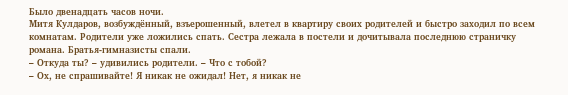Было двенадцать часов ночи.
Митя Кулдаров, возбуждённый, взъерошенный, влетел в квартиру своих родителей и быстро заходил по всем комнатам. Родители уже ложились спать. Сестра лежала в постели и дочитывала последнюю страничку романа. Братья-гимназисты спали.
– Откуда ты? – удивились родители. – Что с тобой?
– Ох, не спрашивайте! Я никак не ожидал! Нет, я никак не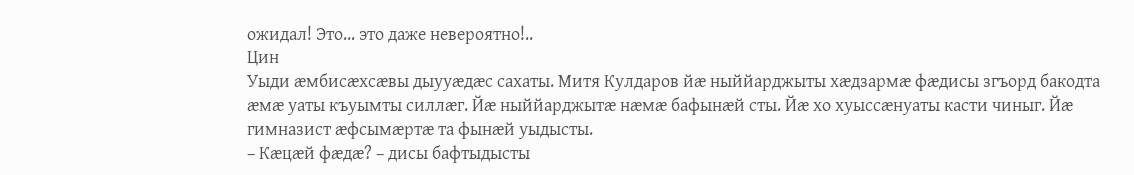ожидал! Это… это даже невероятно!..
Цин
Уыди æмбисæхсæвы дыууæдæс сахаты. Митя Кулдаров йæ ныййарджыты хæдзармæ фæдисы згъорд бакодта æмæ уаты къуымты силлæг. Йæ ныййарджытæ нæмæ бафынæй сты. Йæ хо хуыссæнуаты касти чиныг. Йæ гимназист æфсымæртæ та фынæй уыдысты.
– Кæцæй фæдæ? – дисы бафтыдысты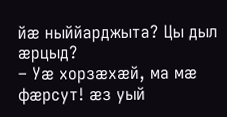йæ ныййарджыта? Цы дыл æрцыд?
– Уæ хорзæхæй, ма мæ фæрсут! æз уый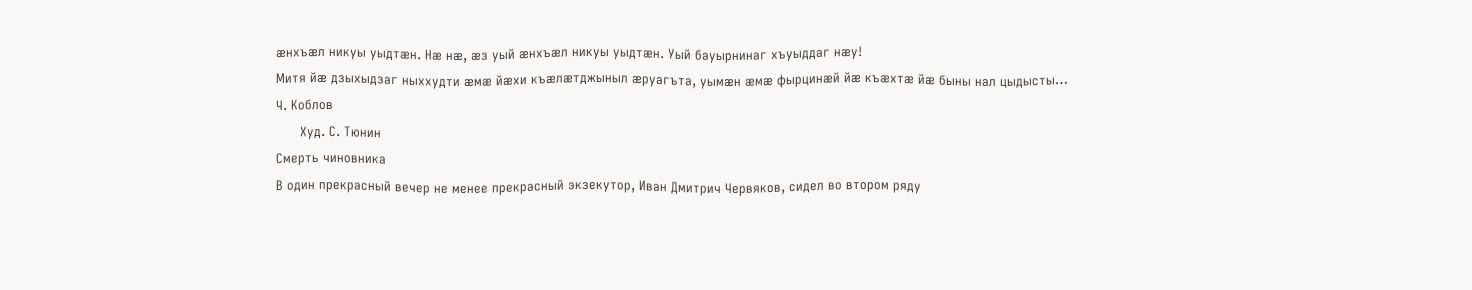æнхъæл никуы уыдтæн. Нæ нæ, æз уый æнхъæл никуы уыдтæн. Уый бауырнинаг хъуыддаг нæу!
Митя йæ дзыхыдзаг ныххудти æмæ йæхи къæлæтджыныл æруагъта, уымæн æмæ фырцинæй йæ къæхтæ йæ быны нал цыдысты…
Ч. Коблов
      Худ. С. Тюнин
Смерть чиновника
В один прекрасный вечер не менее прекрасный экзекутор, Иван Дмитрич Червяков, сидел во втором ряду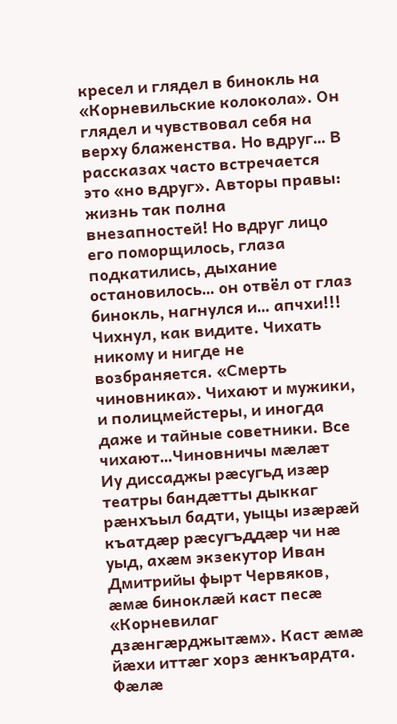кресел и глядел в бинокль на «Корневильские колокола». Он глядел и чувствовал себя на верху блаженства. Но вдруг… В рассказах часто встречается это «но вдруг». Авторы правы: жизнь так полна внезапностей! Но вдруг лицо его поморщилось, глаза подкатились, дыхание остановилось… он отвёл от глаз бинокль, нагнулся и… апчхи!!! Чихнул, как видите. Чихать никому и нигде не возбраняется. «Смерть чиновника». Чихают и мужики, и полицмейстеры, и иногда даже и тайные советники. Все чихают…Чиновничы мæлæт
Иу диссаджы рæсугьд изæр театры бандæтты дыккаг рæнхъыл бадти, уыцы изæрæй къатдæр рæсугъддæр чи нæ уыд, ахæм экзекутор Иван Дмитрийы фырт Червяков, æмæ биноклæй каст песæ «Корневилаг дзæнгæрджытæм». Каст æмæ йæхи иттæг хорз æнкъардта. Фæлæ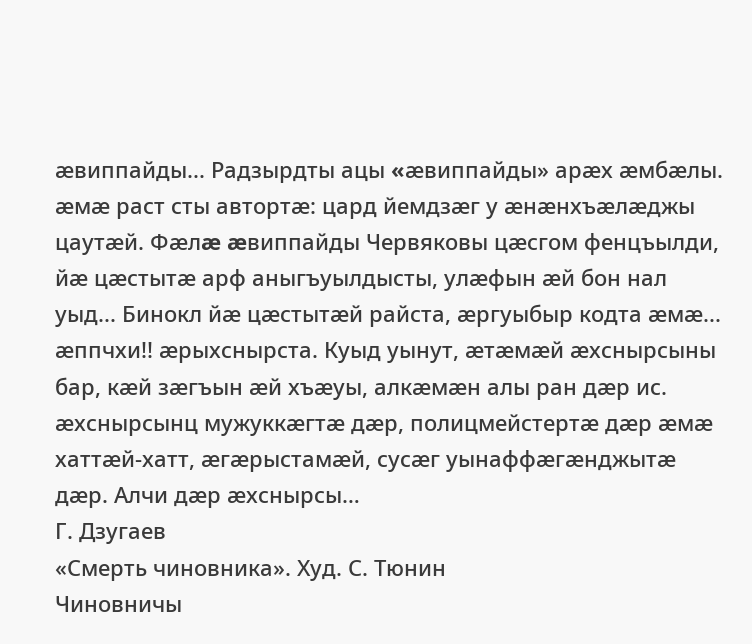æвиппайды... Радзырдты ацы «æвиппайды» арæх æмбæлы. æмæ раст сты автортæ: цард йемдзæг у æнæнхъæлæджы цаутæй. Фæлæ æвиппайды Червяковы цæсгом фенцъылди, йæ цæстытæ арф аныгъуылдысты, улæфын æй бон нал уыд... Бинокл йæ цæстытæй райста, æргуыбыр кодта æмæ... æппчхи!! æрыхснырста. Куыд уынут, æтæмæй æхснырсыны бар, кæй зæгъын æй хъæуы, алкæмæн алы ран дæр ис. æхснырсынц мужуккæгтæ дæр, полицмейстертæ дæр æмæ хаттæй-хатт, æгæрыстамæй, сусæг уынаффæгæнджытæ дæр. Алчи дæр æхснырсы…
Г. Дзугаев
«Смерть чиновника». Худ. С. Тюнин
Чиновничы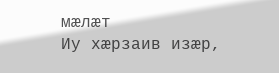мæлæт
Иу хæрзаив изæр,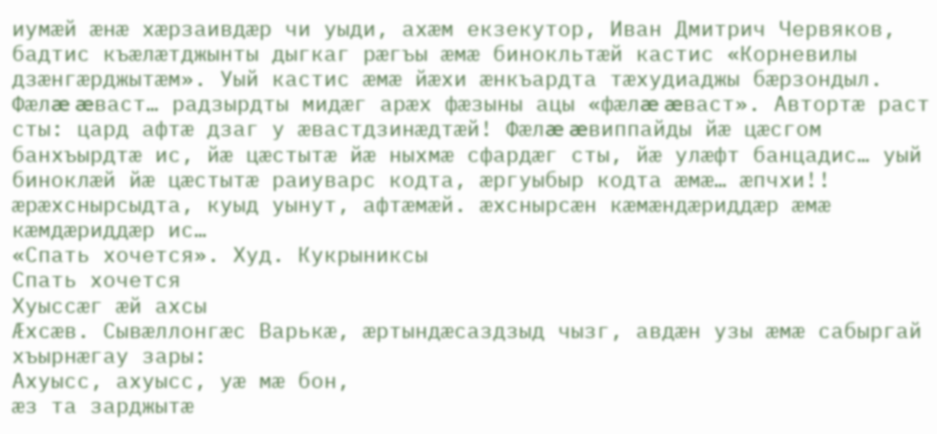иумæй æнæ хæрзаивдæр чи уыди, ахæм екзекутор, Иван Дмитрич Червяков, бадтис къæлæтджынты дыгкаг рæгъы æмæ бинокльтæй кастис «Корневилы дзæнгæрджытæм». Уый кастис æмæ йæхи æнкъардта тæхудиаджы бæрзондыл. Фæлæ æваст… радзырдты мидæг арæх фæзыны ацы «фæлæ æваст». Автортæ раст сты: цард афтæ дзаг у æвастдзинæдтæй! Фæлæ æвиппайды йæ цæсгом банхъырдтæ ис, йæ цæстытæ йæ ныхмæ сфардæг сты, йæ улæфт банцадис… уый биноклæй йæ цæстытæ раиуварс кодта, æргуыбыр кодта æмæ… æпчхи!! æрæхснырсыдта, куыд уынут, афтæмæй. æхснырсæн кæмæндæриддæр æмæ кæмдæриддæр ис…
«Спать хочется». Худ. Кукрыниксы
Спать хочется
Хуыссæг æй ахсы
Æхсæв. Сывæллонгæс Варькæ, æртындæсаздзыд чызг, авдæн узы æмæ сабыргай хъырнæгау зары:
Ахуысс, ахуысс, уæ мæ бон,
æз та зарджытæ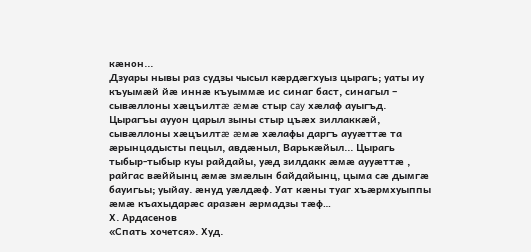кæнон...
Дзуары нывы раз судзы чысыл кæрдæгхуыз цырагь; уаты иу къуымæй йæ иннæ къуыммæ ис синаг баст, синагыл – сывæллоны хæцъилтæ æмæ стыр cay хæлаф ауыгъд. Цырагъы аууон царыл зыны стыр цъæх зиллаккæй, сывæллоны хæцъилтæ æмæ хæлафы даргъ аууæттæ та æрынцадысты пецыл, авдæныл, Варькæйыл... Цырагь тыбыр-тыбыр куы райдайы, уæд зилдакк æмæ аууæттæ , райгас вæййынц æмæ змæлын байдайынц, цыма сæ дымгæ бауигьы; уыйау. æнуд уæлдæф. Уат кæны туаг хъæрмхуыппы æмæ къахыдарæс аразæн æрмадзы тæф…
Х. Ардасенов
«Спать хочется». Худ.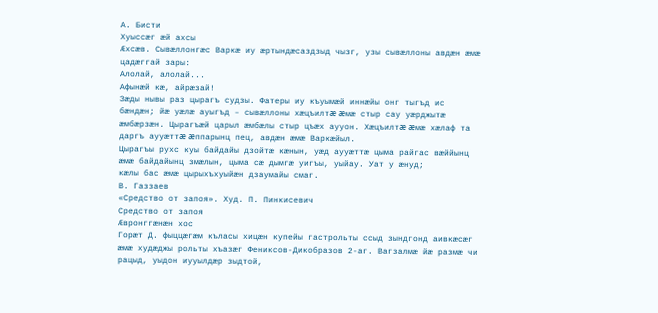А. Бисти
Хуыссæг æй ахсы
Æхсæв. Сывæллонгæс Варкæ иу æртындæсаздзыд чызг, узы сывæллоны авдæн æмæ цадæггай зары:
Алолай, алолай...
Афынæй кæ, айрæзай!
Зæды нывы раз цырагъ судзы. Фатеры иу къуымæй иннæйы онг тыгъд ис бæндæн; йæ уæлæ ауыгъд – сывæллоны хæцъилтæ æмæ стыр сау уæрджытæ æмбæрзæн. Цырагъæй царыл æмбæлы стыр цъæх аууон. Хæцъилтæ æмæ хæлаф та даргъ аууæттæ æппарынц пец, авдæн æмæ Варкæйыл.
Цырагъы рухс куы байдайы дзойтæ кæнын, уæд аууæттæ цыма райгас вæййынц æмæ байдайынц змæлын, цыма сæ дымгæ уигъы, уыйау. Уат у æнуд;
кæлы бас æмæ цырыхъхуыйæн дзаумайы смаг.
В. Газзаев
«Средство от запоя». Худ. П. Пинкисевич
Средство от запоя
Æвронггæнæн хос
Горæт Д. фыццæгæм къласы хицæн купейы гастрольты ссыд зындгонд аивкæсæг æмæ худæджы рольты хъазæг Фениксов-Дикобразов 2-аг. Вагзалмæ йæ размæ чи рaцыд, уыдон иууылдæр зыдтой,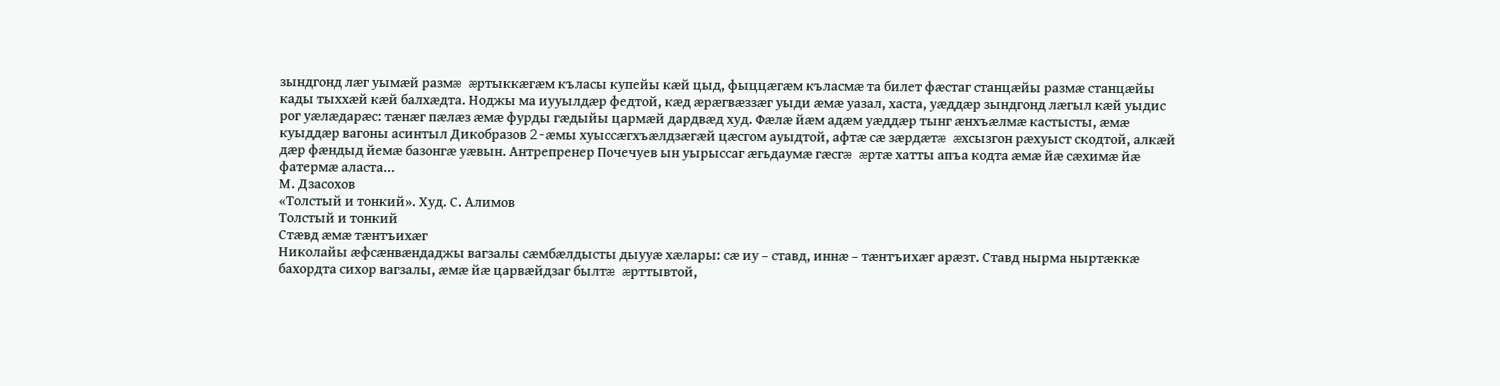зындгонд лæг уымæй размæ æртыккæгæм къласы купейы кæй цыд, фыццæгæм къласмæ та билет фæстаг станцæйы размæ станцæйы кады тыххæй кæй балхæдта. Ноджы ма иууылдæр федтой, кæд æрæгвæззæг уыди æмæ уазал, хаста, уæддæр зындгонд лæгыл кæй уыдис рог уæлæдарæс: тæнæг пæлæз æмæ фурды гæдыйы цармæй дардвæд худ. Фæлæ йæм адæм уæддæр тынг æнхъæлмæ кастысты, æмæ куыддæр вагоны асинтыл Дикобразов 2-æмы хуыссæгхъæлдзæгæй цæсгом ауыдтой, афтæ сæ зæрдæтæ æхсызгон рæхуыст скодтой, алкæй дæр фæндыд йемæ базонгæ уæвын. Антрепренер Почечуев ын уырыссаг æгьдаумæ гæсгæ æртæ хатты апъа кодта æмæ йæ сæхимæ йæ фатермæ аласта…
М. Дзасохов
«Толстый и тонкий». Худ. С. Алимов
Толстый и тонкий
Стæвд æмæ тæнтъихæг
Николайы æфсæнвæндаджы вагзалы сæмбæлдысты дыууæ хæлары: сæ иу – ставд, иннæ – тæнтъихæг арæзт. Ставд нырма ныртæккæ бахордта сихор вагзалы, æмæ йæ царвæйдзаг былтæ æрттывтой,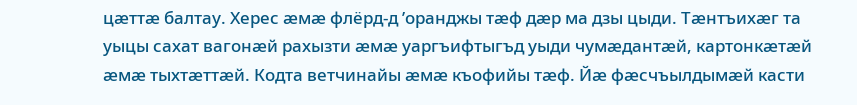цæттæ балтау. Херес æмæ флёрд-д ’оранджы тæф дæр ма дзы цыди. Тæнтъихæг та уыцы сахат вагонæй рахызти æмæ уаргъифтыгъд уыди чумæдантæй, картонкæтæй æмæ тыхтæттæй. Кодта ветчинайы æмæ къофийы тæф. Йæ фæсчъылдымæй касти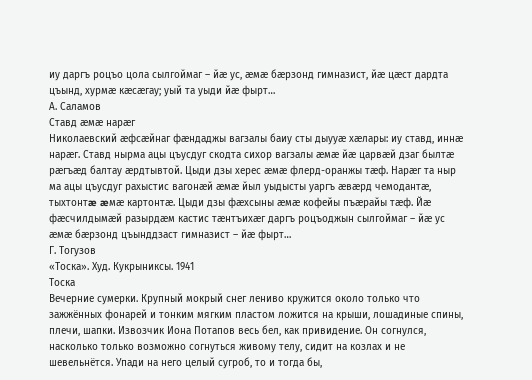иу даргъ роцъо цола сылгоймаг – йæ ус, æмæ бæрзонд гимназист, йæ цæст дардта цъынд, хурмæ кæсæгау; уый та уыди йæ фырт…
А. Саламов
Ставд æмæ нарæг
Николаевский æфсæйнаг фæндаджы вагзалы баиу сты дыууæ хæлары: иу ставд, иннæ нарæг. Ставд нырма ацы цъусдуг скодта сихор вагзалы æмæ йæ царвæй дзаг былтæ рæгъæд балтау æрдтывтой. Цыди дзы херес æмæ флерд-оранжы тæф. Нарæг та ныр ма ацы цъусдуг рахыстис вагонæй æмæ йыл уыдысты уаргъ æвæрд чемодантæ, тыхтонтæ æмæ картонтæ. Цыди дзы фæхсыны æмæ кофейы пъæрайы тæф. Йæ фæсчилдымæй разырдæм кастис тæнтъихæг даргъ роцъоджын сылгоймаг – йæ ус æмæ бæрзонд цъынддзаст гимназист – йæ фырт…
Г. Тогузов
«Тоска». Худ. Кукрыниксы. 1941
Тоска
Вечерние сумерки. Крупный мокрый снег лениво кружится около только что зажжённых фонарей и тонким мягким пластом ложится на крыши, лошадиные спины, плечи, шапки. Извозчик Иона Потапов весь бел, как привидение. Он согнулся, насколько только возможно согнуться живому телу, сидит на козлах и не шевельнётся. Упади на него целый сугроб, то и тогда бы,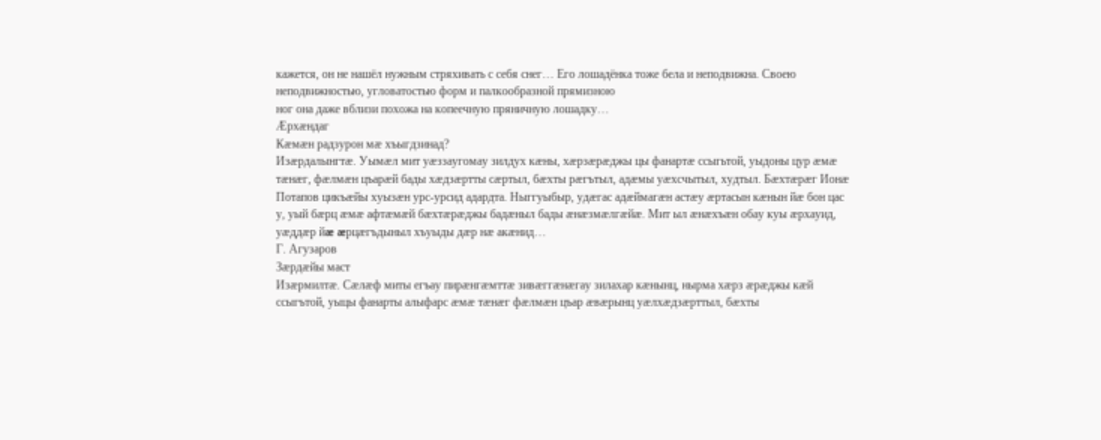кажется, он не нашёл нужным стряхивать с себя снег… Его лошадёнка тоже бела и неподвижна. Своею неподвижностью, угловатостью форм и палкообразной прямизною
ног она даже вблизи похожа на копеечную пряничную лошадку…
Æрхæндаг
Кæмæн радзурон мæ хъыгдзинад?
Изæрдалынгтæ. Уымæл мит уæззаугомау зилдух кæны, хæрзæрæджы цы фанартæ ссыгьтой, уыдоны цур æмæ тæнæг, фæлмæн цъарæй бады хæдзæртты сæртыл, бæхты рæгътыл, адæмы уæхсчытыл, худтыл. Бæхтæрæг Ионæ Потапов цикъæйы хуызæн урс-урсид адардта. Ныггуыбыр, удæгас адæймагæн астæу æртасын кæнын йæ бон цас у, уый бæрц æмæ афтæмæй бæхтæрæджы бадæныл бады æнæзмæлгæйæ. Мит ыл æнæхъæн обау куы æрхауид, уæддæр йæ æрцæгъдыныл хъуыды дæр нæ акæнид…
Г. Агузаров
Зæрдæйы маст
Изæрмилтæ. Сæлæф миты егъау пирæнгæмттæ зивæггæнæгау зилахар кæнынц, нырма хæрз æрæджы кæй ссыгътой, уыцы фанарты алыфарс æмæ тæнæг фæлмæн цъар æвæрынц уæлхæдзæрттыл, бæхты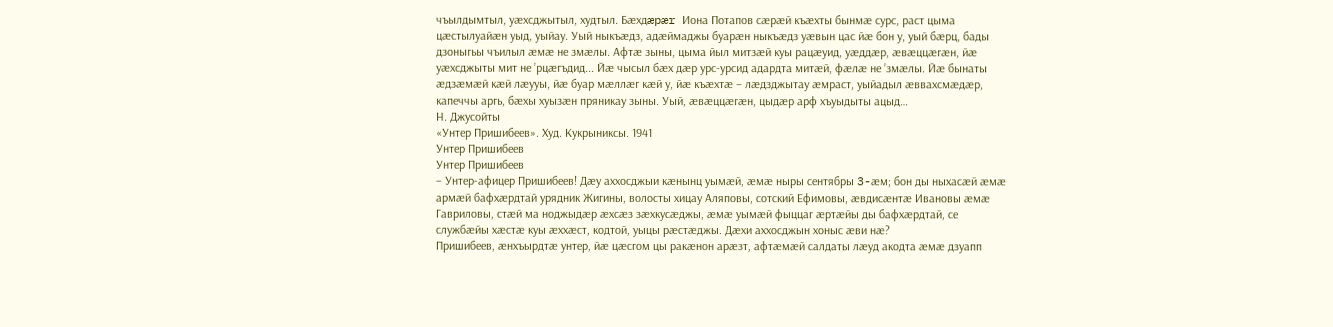чъылдымтыл, уæхсджытыл, худтыл. Бæхдæpær Иона Потапов сæрæй къæхты бынмæ сурс, раст цыма цæстылуайæн уыд, уыйау. Уый ныкъæдз, адæймаджы буарæн ныкъæдз уæвын цас йæ бон у, уый бæрц, бады дзоныгьы чъилыл æмæ не змæлы. Афтæ зыны, цыма йыл митзæй куы рацæуид, уæддæр, æвæццæгæн, йæ
уæхсджыты мит не ’рцæгъдид... Йæ чысыл бæх дæр урс-урсид адардта митæй, фæлæ не ’змæлы. Йæ бынаты æдзæмæй кæй лæууы, йæ буар мæллæг кæй у, йæ къæхтæ – лæдзджытау æмраст, уыйадыл æввахсмæдæр, капеччы аргь, бæхы хуызæн пряникау зыны. Уый, æвæццæгæн, цыдæр арф хъуыдыты ацыд…
Н. Джусойты
«Унтер Пришибеев». Худ. Кукрыниксы. 1941
Унтер Пришибеев
Унтер Пришибеев
– Унтер-афицер Пришибеев! Дæу аххосджыи кæнынц уымæй, æмæ ныры сентябры 3-æм; бон ды ныхасæй æмæ армæй бафхæрдтай урядник Жигины, волосты хицау Аляповы, сотский Ефимовы, æвдисæнтæ Ивановы æмæ Гавриловы, стæй ма ноджыдæр æхсæз зæхкусæджы, æмæ уымæй фыццаг æртæйы ды бафхæрдтай, се службæйы хæстæ куы æххæст, кодтой, уыцы рæстæджы. Дæхи аххосджын хоныс æви нæ?
Пришибеев, æнхъырдтæ унтер, йæ цæсгом цы ракæнон арæзт, афтæмæй салдаты лæуд акодта æмæ дзуапп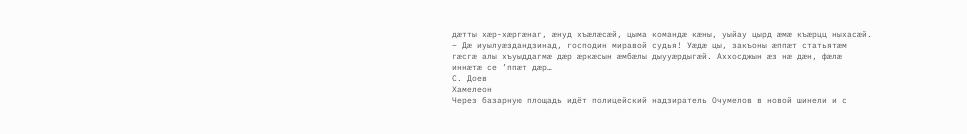дæтты хæр-хæргæнаг, æнуд хъæлæсæй, цыма командæ кæны, уыйау цырд æмæ къæрцц ныхасæй.
– Дæ иуылуæздандзинад, господин миравой судья! Уæдæ цы, закъоны æппæт статьятæм гæсгæ алы хъуыддагмæ дæр æркæсын æмбæлы дыууæрдыгæй. Аххосджын æз нæ дæн, фæлæ иннæтæ се ’ппæт дæр…
С. Доев
Хамелеон
Через базарную площадь идёт полицейский надзиратель Очумелов в новой шинели и с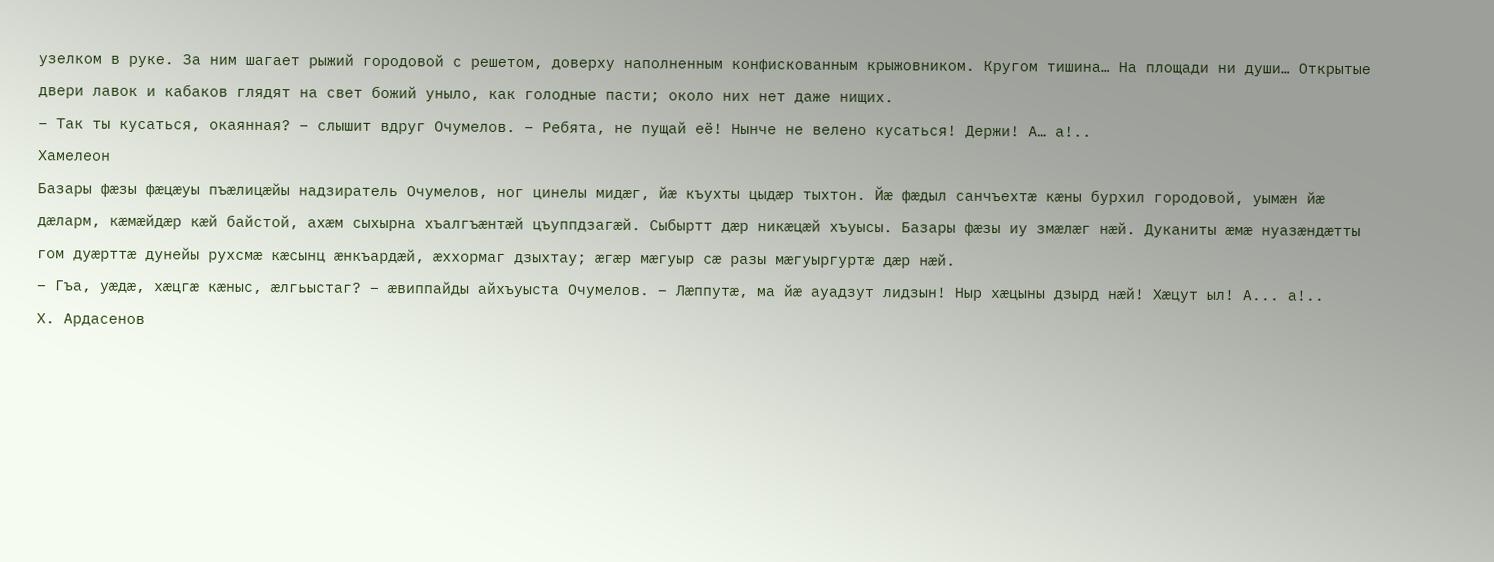узелком в руке. За ним шагает рыжий городовой с решетом, доверху наполненным конфискованным крыжовником. Кругом тишина… На площади ни души… Открытые двери лавок и кабаков глядят на свет божий уныло, как голодные пасти; около них нет даже нищих.
– Так ты кусаться, окаянная? – слышит вдруг Очумелов. – Ребята, не пущай её! Нынче не велено кусаться! Держи! А… а!..
Хамелеон
Базары фæзы фæцæуы пъæлицæйы надзиратель Очумелов, ног цинелы мидæг, йæ къухты цыдæр тыхтон. Йæ фæдыл санчъехтæ кæны бурхил городовой, уымæн йæ дæларм, кæмæйдæр кæй байстой, ахæм сыхырна хъалгъæнтæй цъуппдзагæй. Сыбыртт дæр никæцæй хъуысы. Базары фæзы иу змæлæг нæй. Дуканиты æмæ нуазæндæтты гом дуæрттæ дунейы рухсмæ кæсынц æнкъардæй, æххормаг дзыхтау; æгæр мæгуыр сæ разы мæгуыргуртæ дæр нæй.
– Гъа, уæдæ, хæцгæ кæныс, æлгьыстаг? – æвиппайды айхъуыста Очумелов. – Лæппyтæ, ма йæ ауадзут лидзын! Ныр хæцыны дзырд нæй! Хæцут ыл! А... а!..
Х. Ардасенов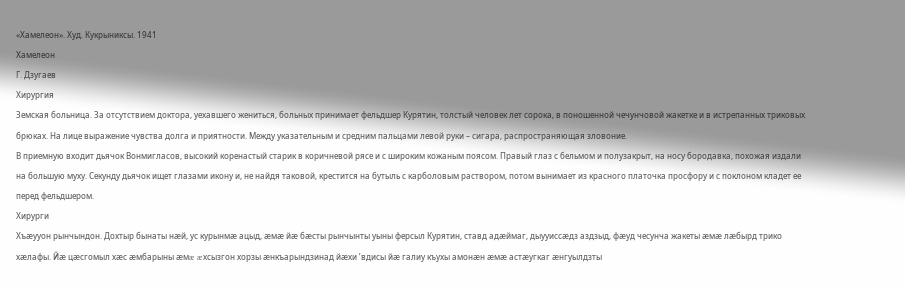«Хамелеон». Худ. Кукрыниксы. 1941
Хамелеон
Г. Дзугаев
Хирургия
Земская больница. За отсутствием доктора, уехавшего жениться, больных принимает фельдшер Курятин, толстый человек лет сорока, в поношенной чечунчовой жакетке и в истрепанных триковых брюках. На лице выражение чувства долга и приятности. Между указательным и средним пальцами левой руки – сигара, распространяющая зловоние.
В приемную входит дьячок Вонмигласов, высокий коренастый старик в коричневой рясе и с широким кожаным поясом. Правый глаз с бельмом и полузакрыт, на носу бородавка, похожая издали на большую муху. Секунду дьячок ищет глазами икону и, не найдя таковой, крестится на бутыль с карболовым раствором, потом вынимает из красного платочка просфору и с поклоном кладет ее перед фельдшером.
Хирурги
Хъæууон рынчындон. Дохтыр бынаты нæй, ус курынмæ ацыд, æмæ йæ бæсты рынчынты уыны ферсыл Курятин, ставд адæймаг, дыууиссæдз аздзыд, фæуд чесунча жакеты æмæ лæбырд трико хæлафы. Йæ цæсгомыл хæс æмбарыны æмæ æхсызгон хорзы æнкъарындзинад йæхи ’вдисы йæ галиу къухы амонæн æмæ астæугкаг æнгуылдзты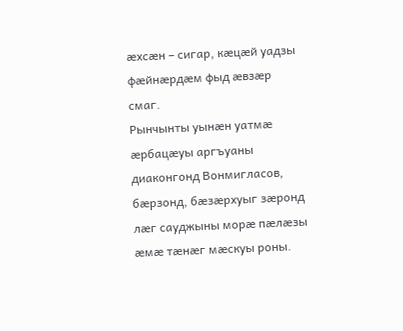æхсæн – сигар, кæцæй уадзы фæйнæрдæм фыд æвзæр смаг.
Рынчынты уынæн уатмæ æрбацæуы аргъуаны диаконгонд Вонмигласов, бæрзонд, бæзæрхуыг зæронд лæг сауджыны морæ пæлæзы æмæ тæнæг мæскуы роны.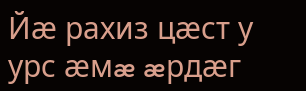Йæ рахиз цæст у урс æмæ æрдæг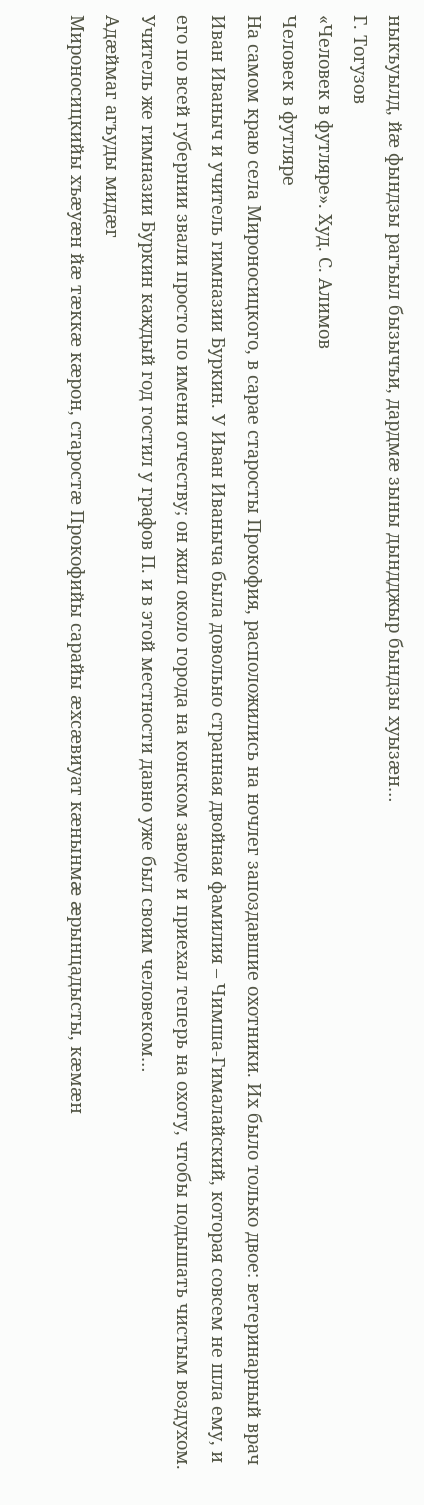ныкъуылд, йæ фындзы рагъыл бызычъи, дардмæ зыны дындджыр бындзы хуызæн…
Г. Тогузов
«Человек в футляре». Худ. С. Алимов
Человек в футляре
На самом краю села Мироносицкого, в сарае старосты Прокофия, расположились на ночлег запоздавшие охотники. Их было только двое: ветеринарный врач Иван Иваныч и учитель гимназии Буркин. У Иван Иваныча была довольно странная двойная фамилия – Чимша-Гималайский, которая совсем не шла ему, и его по всей губернии звали просто по имени отчеству; он жил около города на конском заводе и приехал теперь на охоту, чтобы подышать чистым воздухом. Учитель же гимназии Буркин каждый год гостил у графов П. и в этой местности давно уже был своим человеком…
Адæймаг агъуды мидæг
Мироносицкийы хъæуæн йæ тæккæ кæрон, старостæ Прокофийы сарайы æхсæвиуат кæнынмæ æрынцадысты, кæмæн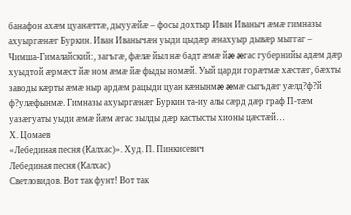банафон ахæм цуанæттæ, дыууæйæ – фосы дохтыр Иван Иваныч æмæ гимназы ахуыргæнæг Буркин. Иван Иванычæн уыди цыдæр æнахуыр дывæр мыггаг – Чимша-Гималайский:, загъгæ, фæлæ йыл нæ бадт æмæ йæ æгас губернийы адæм дæр хуыдтой æрмæст йæ ном æмæ йæ фыды номæй. Уый царди горæтмæ хæстæг, бæхты заводы кæрты æмæ ныр ардæм рацыди цуан кæнынмæ æмæ сыгъдæг уæлд?ф?й ф?улæфынмæ. Гимназы ахуыргæнæг Буркин та-иу алы сæрд дæр граф П-тæм уазæгуаты уыди æмæ йæм æгас зылды дæр кастысты хионы цæстæй…
Х. Цомаев
«Лебединая песня (Калхас)». Худ. П. Пинкисевич
Лебединая песня (Калхас)
Светловидов. Вот так фунт! Вот так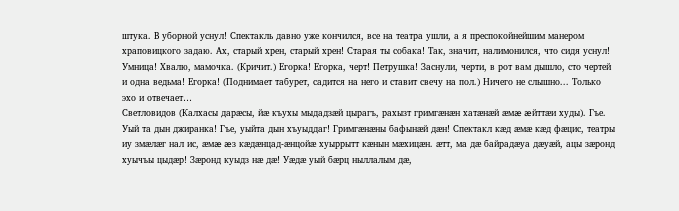штука. В уборной уснул! Спектакль давно уже кончился, все на театра ушли, а я преспокойнейшим манером храповицкого задаю. Ах, старый хрен, старый хрен! Старая ты собака! Так, значит, налимонился, что сидя уснул! Умница! Хвалю, мамочка. (Кричит.) Егорка! Егорка, черт! Петрушка! Заснули, черти, в рот вам дышло, сто чертей и одна ведьма! Егорка! (Поднимает табурет, садится на него и ставит свечу на пол.) Ничего не слышно... Только эхо и отвечает…
Светловидов (Калхасы дарæсы, йæ къуxы мыдадзæй цырагъ, рахызт гримгæнæн хатæнæй æмæ æйттæи худы). Гъе. Уый та дын джиранка! Гъе, уыйта дын хъуыддаг! Гримгæнæны бафынæй дæн! Спектакл кæд æмæ кæд фæцис, театры иу змæлæг нал ис, æмæ æз кæдæнцад-æнцойæ хуыррытт кæнын мæхицæн. æтт, ма дæ байрадæуа дæуæй, ацы зæронд хуычъы цыдæр! Зæронд куыдз нæ дæ! Уæдæ уый бæрц ныллалым дæ,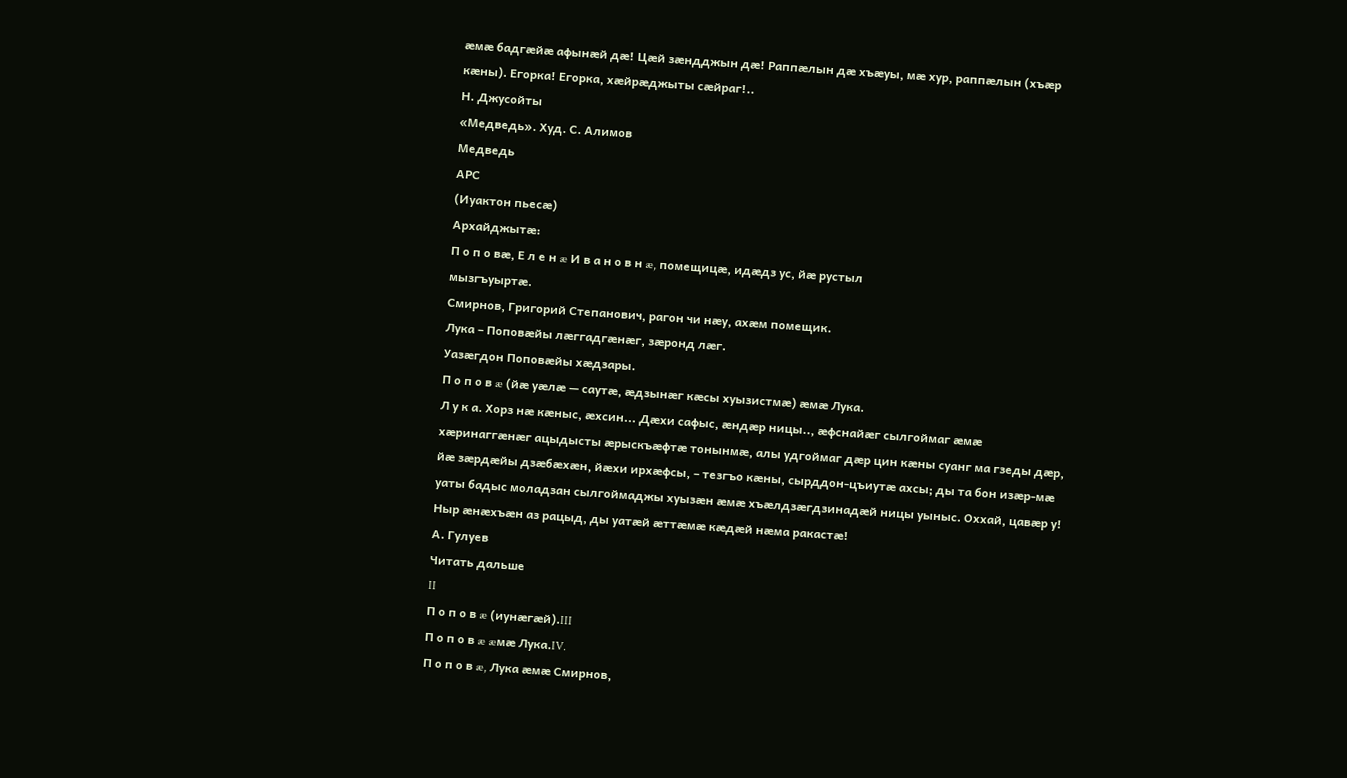æмæ бадгæйæ афынæй дæ! Цæй зæндджын дæ! Раппæлын дæ хъæуы, мæ хур, раппæлын (хъæр кæны). Егорка! Егорка, хæйрæджыты сæйраг!..
Н. Джусойты
«Медведь». Худ. С. Алимов
Медведь
АРС
(Иуактон пьесæ)
Архайджытæ:
П о п о вæ, Е л е н æ И в а н о в н æ, помещицæ, идæдз ус, йæ рустыл
мызгъуыртæ.
Смирнов, Григорий Степанович, рагон чи нæу, ахæм помещик.
Лука – Поповæйы лæггадгæнæг, зæронд лæг.
Уазæгдон Поповæйы хæдзары.
П о п о в æ (йæ уæлæ — саутæ, æдзынæг кæсы хуызистмæ) æмæ Лука.
Л у к а. Хорз нæ кæныс, æхсин... Дæхи сафыс, æндæр ницы.., æфснайæг сылгоймаг æмæ хæринаггæнæг ацыдысты æрыскъæфтæ тонынмæ, алы удгоймаг дæр цин кæны суанг ма гзеды дæр, йæ зæрдæйы дзæбæхæн, йæхи ирхæфсы, – тезгъо кæны, сырддон-цъиутæ ахсы; ды та бон изæр-мæ уаты бадыс моладзан сылгоймаджы хуызæн æмæ хъæлдзæгдзинадæй ницы уыныс. Оххай, цавæр у! Ныр æнæхъæн аз рацыд, ды уатæй æттæмæ кæдæй нæма ракастæ!
А. Гулуев
Читать дальше
II
П о п о в æ (иунæгæй).III
П о п о в æ æмæ Лука.IV.
П о п о в æ, Лука æмæ Смирнов,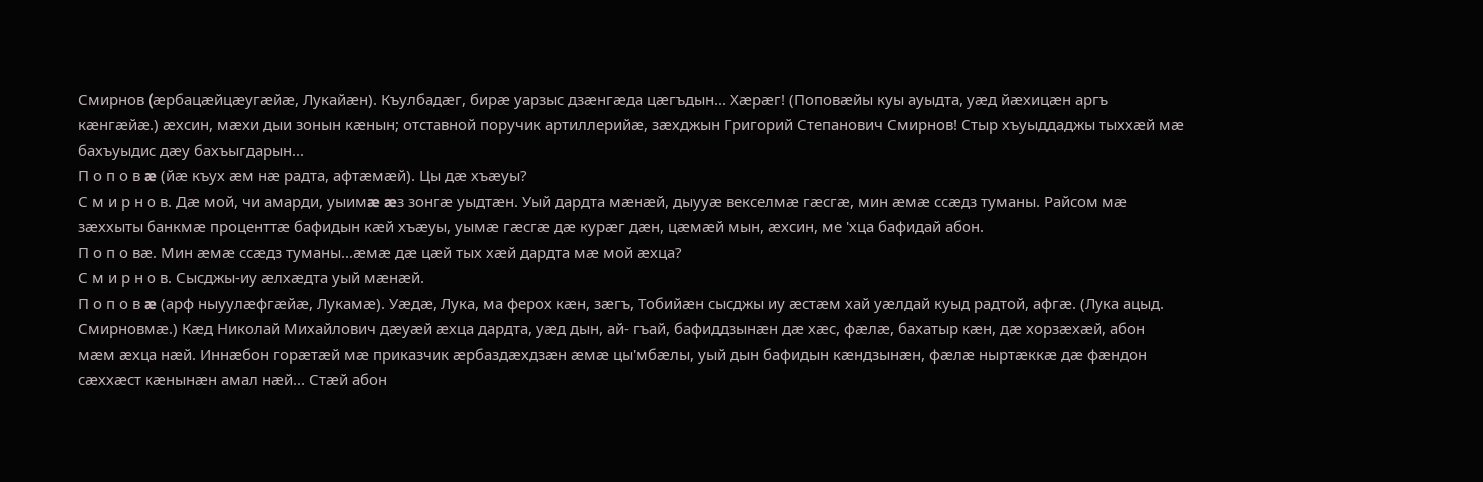Смирнов (æрбацæйцæугæйæ, Лукайæн). Къулбадæг, бирæ уарзыс дзæнгæда цæгъдын... Хæрæг! (Поповæйы куы ауыдта, уæд йæхицæн аргъ кæнгæйæ.) æхсин, мæхи дыи зонын кæнын; отставной поручик артиллерийæ, зæхджын Григорий Степанович Смирнов! Стыр хъуыддаджы тыххæй мæ бахъуыдис дæу бахъыгдарын...
П о п о в æ (йæ къух æм нæ радта, афтæмæй). Цы дæ хъæуы?
С м и р н о в. Дæ мой, чи амарди, уыимæ æз зонгæ уыдтæн. Уый дардта мæнæй, дыууæ векселмæ гæсгæ, мин æмæ ссæдз туманы. Райсом мæ зæххыты банкмæ проценттæ бафидын кæй хъæуы, уымæ гæсгæ дæ курæг дæн, цæмæй мын, æхсин, ме 'хца бафидай абон.
П о п о вæ. Мин æмæ ссæдз туманы...æмæ дæ цæй тых хæй дардта мæ мой æхца?
С м и р н о в. Сысджы-иу æлхæдта уый мæнæй.
П о п о в æ (арф ныуулæфгæйæ, Лукамæ). Уæдæ, Лука, ма ферох кæн, зæгъ, Тобийæн сысджы иу æстæм хай уæлдай куыд радтой, афгæ. (Лука ацыд. Смирновмæ.) Кæд Николай Михайлович дæуæй æхца дардта, уæд дын, ай- гъай, бафиддзынæн дæ хæс, фæлæ, бахатыр кæн, дæ хорзæхæй, абон мæм æхца нæй. Иннæбон горæтæй мæ приказчик æрбаздæхдзæн æмæ цы'мбæлы, уый дын бафидын кæндзынæн, фæлæ ныртæккæ дæ фæндон сæххæст кæнынæн амал нæй... Стæй абон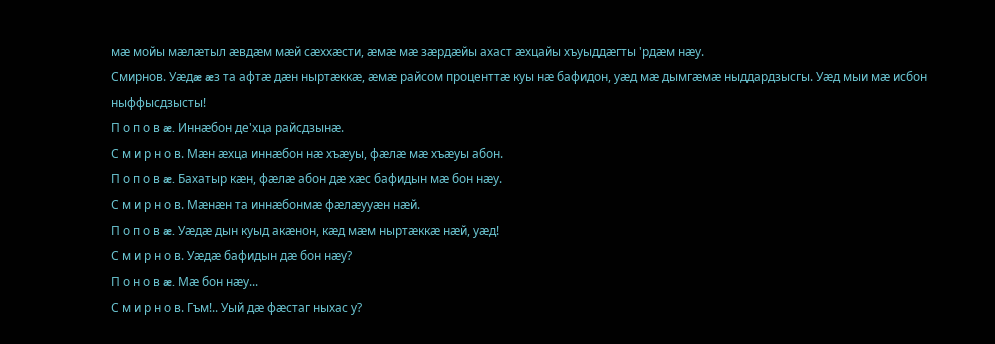мæ мойы мæлæтыл æвдæм мæй сæххæсти, æмæ мæ зæрдæйы ахаст æхцайы хъуыддæгты 'рдæм нæу.
Смирнов. Уæдæ æз та афтæ дæн ныртæккæ, æмæ райсом проценттæ куы нæ бафидон, уæд мæ дымгæмæ ныддардзысгы. Уæд мыи мæ исбон ныффысдзысты!
П о п о в æ. Иннæбон де'хца райсдзынæ.
С м и р н о в. Мæн æхца иннæбон нæ хъæуы, фæлæ мæ хъæуы абон.
П о п о в æ. Бахатыр кæн, фæлæ абон дæ хæс бафидын мæ бон нæу.
С м и р н о в. Мæнæн та иннæбонмæ фæлæууæн нæй.
П о п о в æ. Уæдæ дын куыд акæнон, кæд мæм ныртæккæ нæй, уæд!
С м и р н о в. Уæдæ бафидын дæ бон нæу?
П о н о в æ. Мæ бон нæу...
С м и р н о в. Гъм!.. Уый дæ фæстаг ныхас у?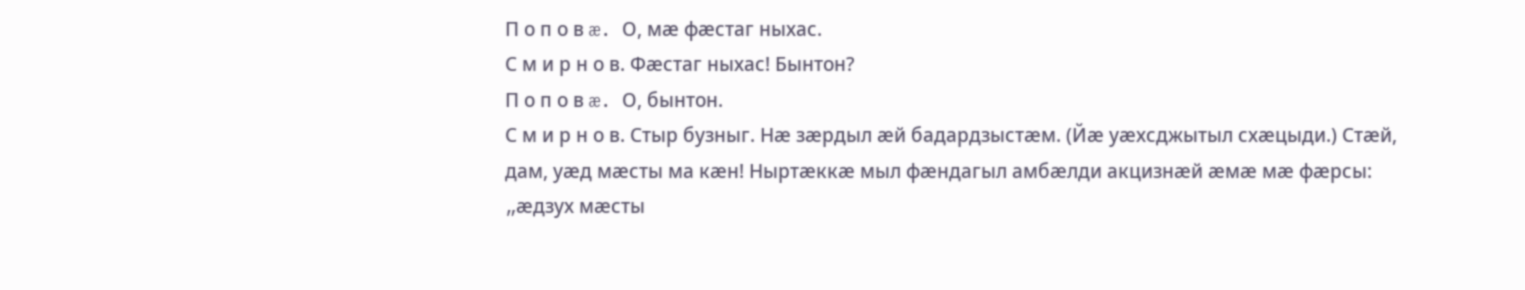П о п о в æ. О, мæ фæстаг ныхас.
С м и р н о в. Фæстаг ныхас! Бынтон?
П о п о в æ. О, бынтон.
С м и р н о в. Стыр бузныг. Нæ зæрдыл æй бадардзыстæм. (Йæ уæхсджытыл схæцыди.) Стæй, дам, уæд мæсты ма кæн! Ныртæккæ мыл фæндагыл амбæлди акцизнæй æмæ мæ фæрсы: „æдзух мæсты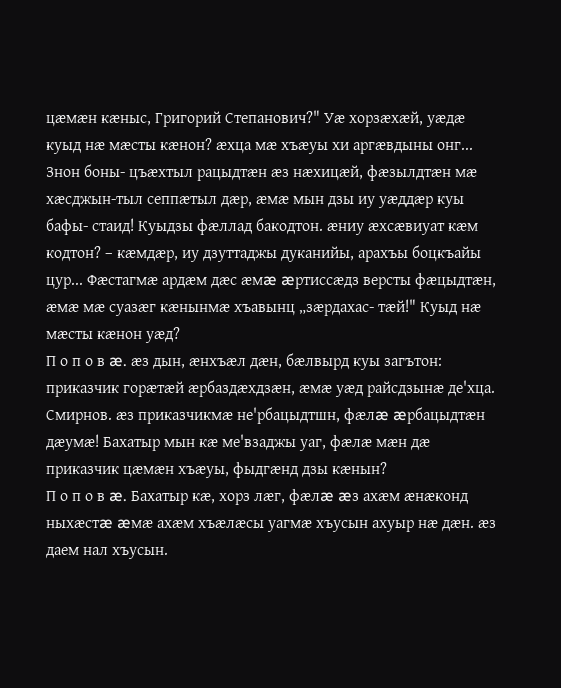цæмæн кæныс, Григорий Степанович?" Уæ хорзæхæй, уæдæ куыд нæ мæсты кæнон? æхца мæ хъæуы хи аргæвдыны онг... Знон боны- цъæхтыл рацыдтæн æз нæхицæй, фæзылдтæн мæ хæсджын-тыл сеппæтыл дæр, æмæ мын дзы иу уæддæр куы бафы- стаид! Куыдзы фæллад бакодтон. æниу æхсæвиуат кæм кодтон? – кæмдæр, иу дзуттаджы дуканийы, арахъы боцкъайы цур... Фæстагмæ ардæм дæс æмæ æртиссæдз версты фæцыдтæн, æмæ мæ суазæг кæнынмæ хъавынц „зæрдахас- тæй!" Куыд нæ мæсты кæнон уæд?
П о п о в æ. æз дын, æнхъæл дæн, бæлвырд куы загътон: приказчик горæтæй æрбаздæхдзæн, æмæ уæд райсдзынæ де'хца.
Смирнов. æз приказчикмæ не'рбацыдтшн, фæлæ æрбацыдтæн дæумæ! Бахатыр мын кæ ме'взаджы уаг, фæлæ мæн дæ приказчик цæмæн хъæуы, фыдгæнд дзы кæнын?
П о п о в æ. Бахатыр кæ, хорз лæг, фæлæ æз ахæм æнæконд ныхæстæ æмæ ахæм хъæлæсы уагмæ хъусын ахуыр нæ дæн. æз даем нал хъусын.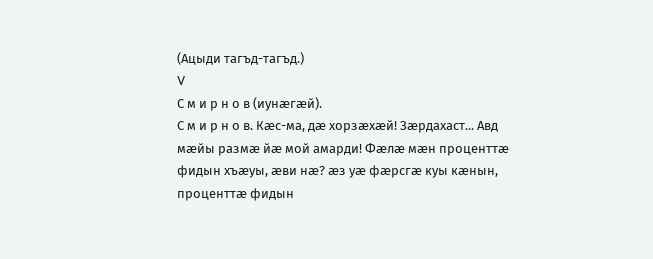(Ацыди тагъд-тагъд.)
V
С м и р н о в (иунæгæй).
С м и р н о в. Кæс-ма, дæ хорзæхæй! Зæрдахаст... Авд мæйы размæ йæ мой амарди! Фæлæ мæн проценттæ фидын хъæуы, æви нæ? æз уæ фæрсгæ куы кæнын, проценттæ фидын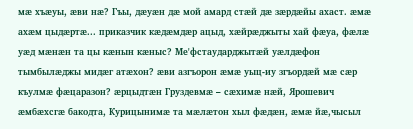мæ хъæуы, æви нæ? Гъы, дæуæн дæ мой амард стæй дæ зæрдæйы ахаст. æмæ ахæм цыдæртæ... приказчик кæдæмдæр ацыд, хæйрæджыты хай фæуа, фæлæ уæд мæнæн та цы кæнын кæныс? Ме'фстаударджытæй уæлдæфон тымбылæджы мидæг атæхон? æви азгъорон æмæ уыц-иу згъордæй мæ сæр къулмæ фæцаразон? æрцыдтæн Груздевмæ – сæхимæ нæй, Ярошевич æмбæхсгæ бакодта, Курицынимæ та мæлæтон хыл фæдæн, æмæ йæ,чысыл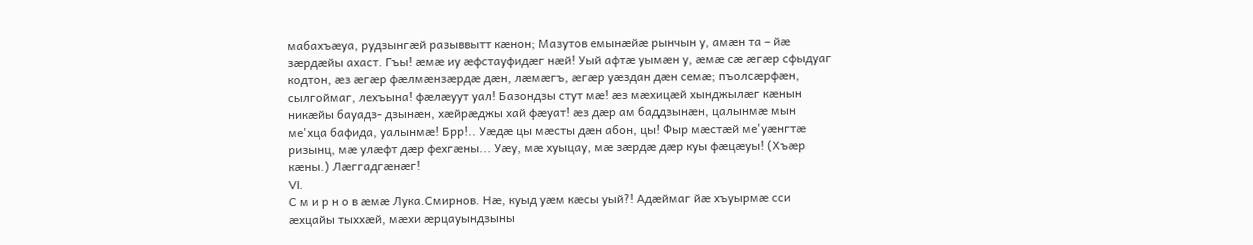мабахъæуа, рудзынгæй разыввытт кæнон; Мазутов емынæйæ рынчын у, амæн та – йæ зæрдæйы ахаст. Гъы! æмæ иу æфстауфидæг нæй! Уый афтæ уымæн у, æмæ сæ æгæр сфыдуаг кодтон, æз æгæр фæлмæнзæрдæ дæн, лæмæгъ, æгæр уæздан дæн семæ; пъолсæрфæн, сылгоймаг, лехъына! фæлæуут уал! Базондзы стут мæ! æз мæхицæй хынджылæг кæнын никæйы бауадз- дзынæн, хæйрæджы хай фæуат! æз дæр ам баддзынæн, цалынмæ мын ме'хца бафида, уалынмæ! Брр!.. Уæдæ цы мæсты дæн абон, цы! Фыр мæстæй ме'уæнгтæ ризынц, мæ улæфт дæр фехгæны... Уæу, мæ хуыцау, мæ зæрдæ дæр куы фæцæуы! (Хъæр кæны.) Лæггадгæнæг!
VI.
С м и р н о в æмæ Лука.Смирнов. Нæ, куыд уæм кæсы уый?! Адæймаг йæ хъуырмæ сси æхцайы тыххæй, мæхи æрцауындзыны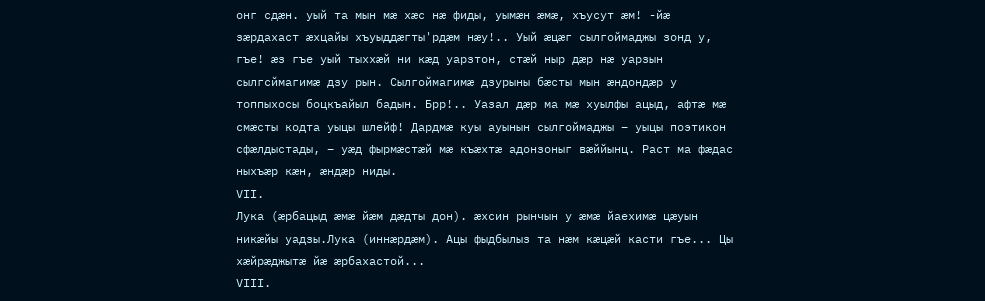онг сдæн. уый та мын мæ хæс нæ фиды, уымæн æмæ, хъусут æм! -йæ зæрдахаст æхцайы хъуыддæгты'рдæм нæу!.. Уый æцæг сылгоймаджы зонд у, гъе! æз гъе уый тыххæй ни кæд уарзтон, стæй ныр дæр нæ уарзын сылгсймагимæ дзу рын. Сылгоймагимæ дзурыны бæсты мын æндондæр у топпыхосы боцкъайыл бадын. Брр!.. Уазал дæр ма мæ хуылфы ацыд, афтæ мæ смæсты кодта уыцы шлейф! Дардмæ куы ауынын сылгоймаджы – уыцы поэтикон сфæлдыстады, – уæд фырмæстæй мæ къæхтæ адонзоныг вæййынц. Раст ма фæдас ныхъæр кæн, æндæр ниды.
VII.
Лука (æрбацыд æмæ йæм дæдты дон). æхсин рынчын у æмæ йаехимæ цæуын никæйы уадзы.Лука (иннæрдæм). Ацы фыдбылыз та нæм кæцæй касти гъе... Цы хæйрæджытæ йæ æрбахастой...
VIII.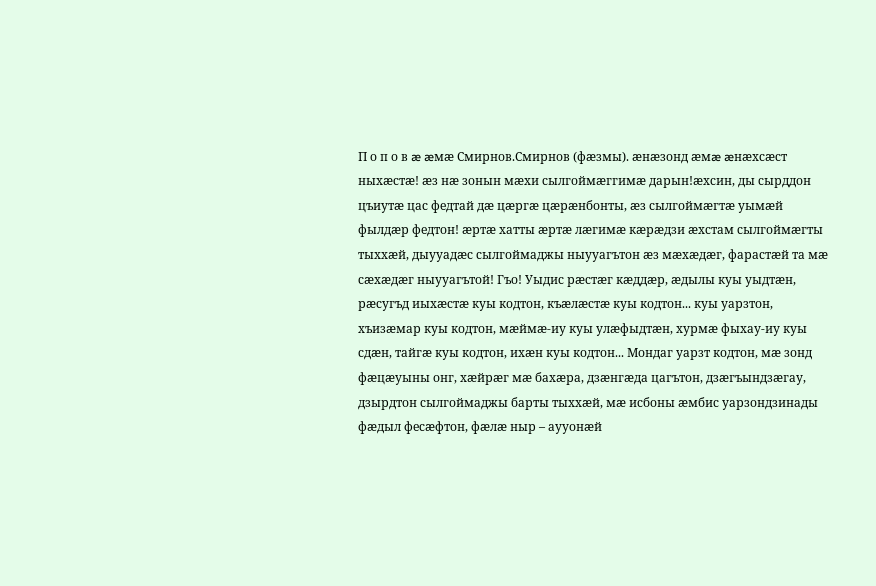П о п о в æ æмæ Смирнов.Смирнов (фæзмы). æнæзонд æмæ æнæхсæст ныхæстæ! æз нæ зонын мæхи сылгоймæггимæ дарын!æхсин, ды сырддон цъиутæ цас федтай дæ цæргæ цæрæнбонты, æз сылгоймæгтæ уымæй фылдæр федтон! æртæ хатты æртæ лæгимæ кæрæдзи æхстам сылгоймæгты тыххæй, дыууадæс сылгоймаджы ныууагътон æз мæхæдæг, фарастæй та мæ сæхæдæг ныууагътой! Гъо! Уыдис рæстæг кæддæр, æдылы куы уыдтæн, рæсугъд иыхæстæ куы кодтон, къæлæстæ куы кодтон... куы уарзтон, хъизæмар куы кодтон, мæймæ-иу куы улæфыдтæн, хурмæ фыхау-иу куы сдæн, тайгæ куы кодтон, ихæн куы кодтон... Мондаг уарзт кодтон, мæ зонд фæцæуыны онг, хæйрæг мæ бахæра, дзæнгæда цагътон, дзæгъындзæгау, дзырдтон сылгоймаджы барты тыххæй, мæ исбоны æмбис уарзондзинады фæдыл фесæфтон, фæлæ ныр – аууонæй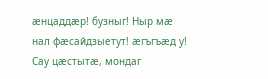æнцаддæр! бузныг! Ныр мæ нал фæсайдзыетут! æгъгъæд у! Сау цæстытæ, мондаг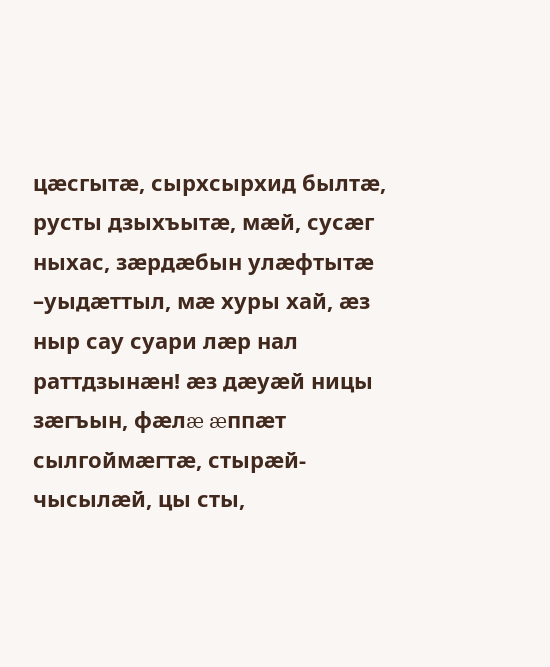цæсгытæ, сырхсырхид былтæ, русты дзыхъытæ, мæй, сусæг ныхас, зæрдæбын улæфтытæ –уыдæттыл, мæ хуры хай, æз ныр сау суари лæр нал раттдзынæн! æз дæуæй ницы зæгъын, фæлæ æппæт сылгоймæгтæ, стырæй-чысылæй, цы сты,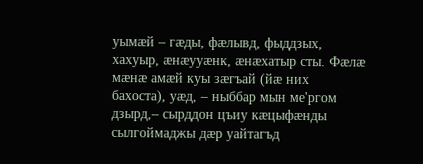уымæй – гæды, фæлывд, фыддзых, хахуыр, æнæууæнк, æнæхатыр сты. Фæлæ мæнæ амæй куы зæгъай (йæ них бахоста), уæд, – ныббар мын ме'ргом дзырд,– сырддон цъиу кæцыфæнды сылгоймаджы дæр уайтагъд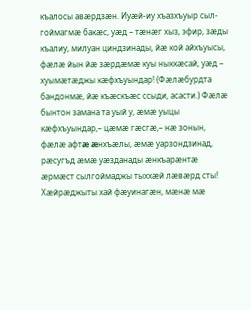къалосы авæрдзæн. Иуæй-иу хъазхъуыр сыл- гоймагмæ бакæс, уæд – тæнæг хыз, эфир, зæды къалиу, милуан циндзинады, йæ кой айхъуысы, фæлæ йын йæ зæрдæмæ куы ныккæсай, уæд – хуымæтæджы кæфхъуындар! (Фæлæбурдта бандонмæ, йæ къæскъæс ссыди, асасти.) Фæлæ бынтон замана та уый у, æмæ уыцы кæфхъуындар,– цæмæ гæсгæ,– нæ зонын, фæлæ афтæ æнхъæлы, æмæ уарзондзинад, рæсугъд æмæ уæзданады æнкъарæнтæ æрмæст сылгоймаджы тыххæй лæвæрд сты! Хæйрæджыты хай фæуинагæн, мæнæ мæ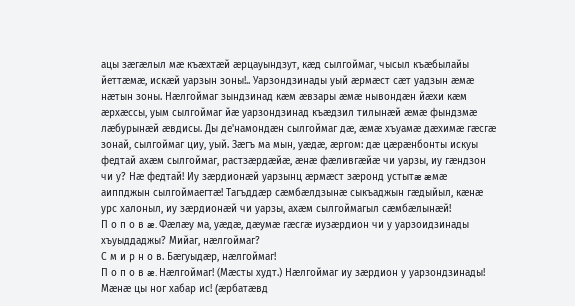ацы зæгæлыл мæ къæхтæй æрцауындзут, кæд сылгоймаг, чысыл къæбылайы йеттæмæ, искæй уарзын зоны!.. Уарзондзинады уый æрмæст сæт уадзын æмæ нæтын зоны. Нæлгоймаг зындзинад кæм æвзары æмæ нывондæн йæхи кæм æрхæссы, уым сылгоймаг йæ уарзондзинад къæдзил тилынæй æмæ фындзмæ лæбурынæй æвдисы. Ды де'намондæн сылгоймаг дæ, æмæ хъуамæ дæхимæ гæсгæ
зонай, сылгоймаг циу, уый. Зæгъ ма мын, уæдæ, æргом: дæ цæрæнбонты искуы федтай ахæм сылгоймаг, растзæрдæйæ, æнæ фæливгæйæ чи уарзы, иу гæндзон чи у? Нæ федтай! Иу зæрдионæй уарзынц æрмæст зæронд устытæ æмæ аиппджын сылгоймаегтæ! Тагъддæр сæмбæлдзынæ сыкъаджын гæдыйыл, кæнæ урс халоныл, иу зæрдионæй чи уарзы, ахæм сылгоймагыл сæмбæлынæй!
П о п о в æ. Фæлæу ма, уæдæ, дæумæ гæсгæ иузæрдион чи у уарзоидзинады хъуыддаджы? Мийаг, нæлгоймаг?
С м и р н о в. Бæгуыдæр, нæлгоймаг!
П о п о в æ. Нæлгоймаг! (Мæсты худт.) Нæлгоймаг иу зæрдион у уарзондзинады! Мæнæ цы ног хабар ис! (æрбатæвд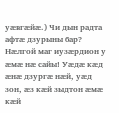уæвгæйæ.) Чи дын радта афтæ дзурыны бар? Нæлгой маг иузæрдион у æмæ нæ сайы! Уæдæ кæд æнæ дзургæ нæй, уæд зон, æз кæй зыдтон æмæ кæй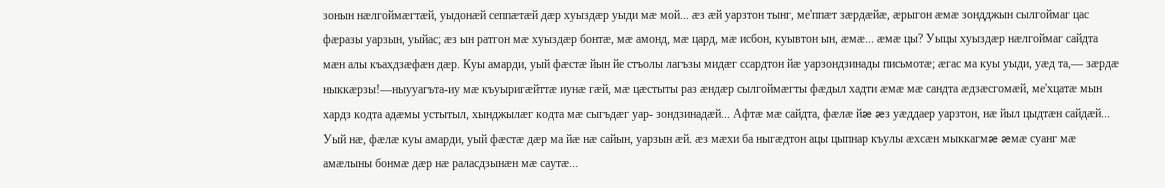зонын нæлгоймæгтæй, уыдонæй сеппæтæй дæр хуыздæр уыди мæ мой... æз æй уарзтон тынг, ме'ппæт зæрдæйæ, æрыгон æмæ зондджын сылгоймаг цас фæразы уарзын, уыйас; æз ын ратгон мæ хуыздæр бонтæ, мæ амонд, мæ цард, мæ исбон, куывтон ын, æмæ... æмæ цы? Уыцы хуыздæр нæлгоймаг сайдта мæн алы къахдзæфæн дæр. Куы амарди, уый фæстæ йын йе стъолы лагъзы мидæг ссардтон йæ уарзондзинады письмотæ; æгас ма куы уыди, уæд та,— зæрдæ ныккæрзы!—ныууагъта-иу мæ къуыригæйттæ иунæ гæй, мæ цæстыты раз æндæр сылгоймæгты фæдыл хадти æмæ мæ сандта æдзæсгомæй, ме'хцатæ мын хардз кодта адæмы устытыл, хынджылæг кодта мæ сыгъдæг уар- зондзинадæй... Афтæ мæ сайдта, фæлæ йæ æз уæддаер уарзтон, нæ йыл цыдтæн сайдæй... Уый нæ, фæлæ куы амарди, уый фæстæ дæр ма йæ нæ сайын, уарзын æй. æз мæхи ба ныгæдтон ацы цыпнар къулы æхсæн мыккагмæ æмæ суанг мæ амæлыны бонмæ дæр нæ раласдзынæн мæ саутæ...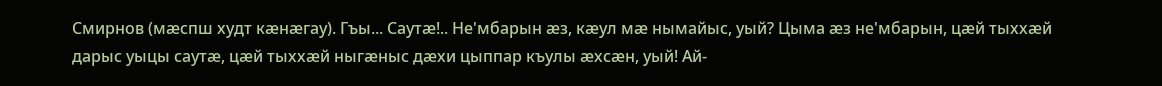Смирнов (мæспш худт кæнæгау). Гъы... Саутæ!.. Не'мбарын æз, кæул мæ нымайыс, уый? Цыма æз не'мбарын, цæй тыххæй дарыс уыцы саутæ, цæй тыххæй ныгæныс дæхи цыппар къулы æхсæн, уый! Ай-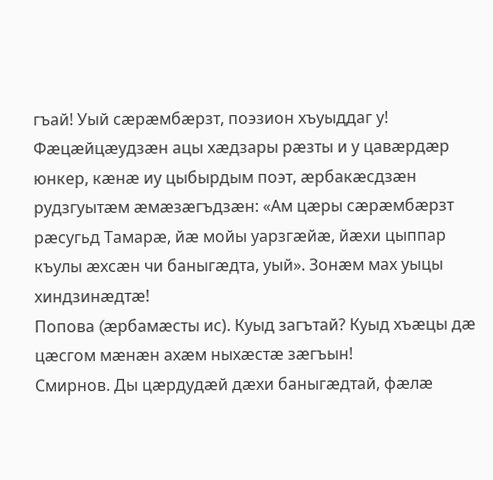гъай! Уый сæрæмбæрзт, поэзион хъуыддаг у! Фæцæйцæудзæн ацы хæдзары рæзты и у цавæрдæр юнкер, кæнæ иу цыбырдым поэт, æрбакæсдзæн рудзгуытæм æмæзæгъдзæн: «Ам цæры сæрæмбæрзт рæсугьд Тамарæ, йæ мойы уарзгæйæ, йæхи цыппар къулы æхсæн чи баныгæдта, уый». Зонæм мах уыцы хиндзинæдтæ!
Попова (æрбамæсты ис). Куыд загътай? Куыд хъæцы дæ цæсгом мæнæн ахæм ныхæстæ зæгъын!
Смирнов. Ды цæрдудæй дæхи баныгæдтай, фæлæ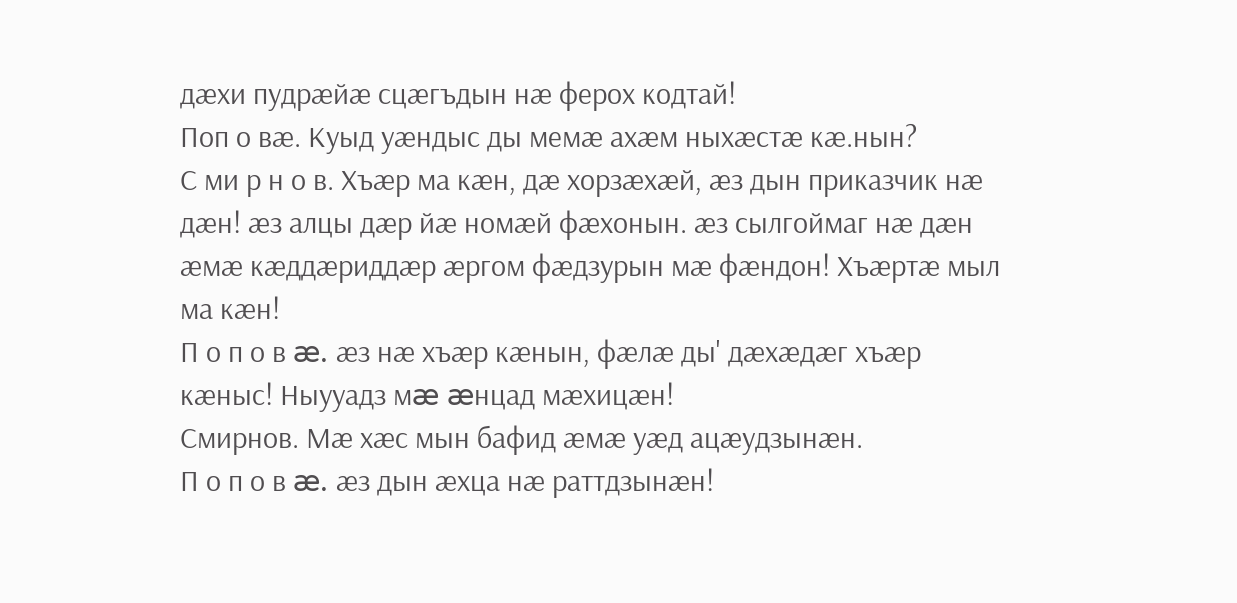дæхи пудрæйæ сцæгъдын нæ ферох кодтай!
Поп о вæ. Куыд уæндыс ды мемæ ахæм ныхæстæ кæ.нын?
С ми р н о в. Хъæр ма кæн, дæ хорзæхæй, æз дын приказчик нæ дæн! æз алцы дæр йæ номæй фæхонын. æз сылгоймаг нæ дæн æмæ кæддæриддæр æргом фæдзурын мæ фæндон! Хъæртæ мыл ма кæн!
П о п о в æ. æз нæ хъæр кæнын, фæлæ ды' дæхæдæг хъæр кæныс! Ныууадз мæ æнцад мæхицæн!
Смирнов. Мæ хæс мын бафид æмæ уæд ацæудзынæн.
П о п о в æ. æз дын æхца нæ раттдзынæн!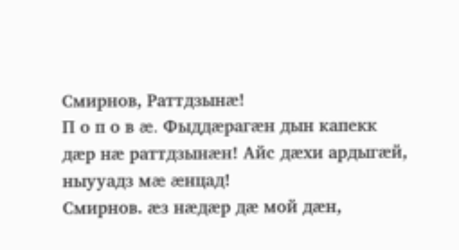Смирнов, Раттдзынæ!
П о п о в æ. Фыддæрагæн дын капекк дæр нæ раттдзынæн! Айс дæхи ардыгæй, ныууадз мæ æнцад!
Смирнов. æз нæдæр дæ мой дæн,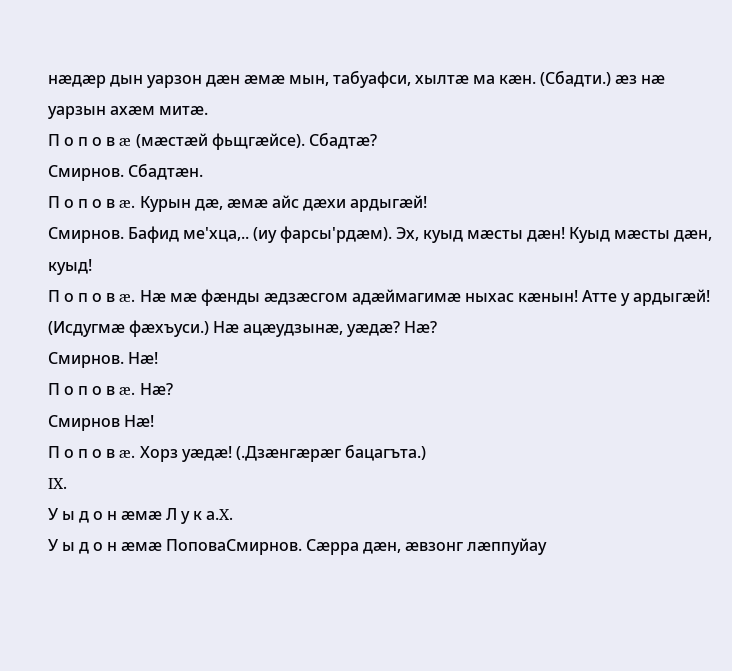нæдæр дын уарзон дæн æмæ мын, табуафси, хылтæ ма кæн. (Сбадти.) æз нæ уарзын ахæм митæ.
П о п о в æ (мæстæй фьщгæйсе). Сбадтæ?
Смирнов. Сбадтæн.
П о п о в æ. Курын дæ, æмæ айс дæхи ардыгæй!
Смирнов. Бафид ме'хца,.. (иу фарсы'рдæм). Эх, куыд мæсты дæн! Куыд мæсты дæн, куыд!
П о п о в æ. Нæ мæ фæнды æдзæсгом адæймагимæ ныхас кæнын! Атте у ардыгæй! (Исдугмæ фæхъуси.) Нæ ацæудзынæ, уæдæ? Нæ?
Смирнов. Нæ!
П о п о в æ. Нæ?
Смирнов Нæ!
П о п о в æ. Хорз уæдæ! (.Дзæнгæрæг бацагъта.)
IX.
У ы д о н æмæ Л у к а.X.
У ы д о н æмæ ПоповаСмирнов. Сæрра дæн, æвзонг лæппуйау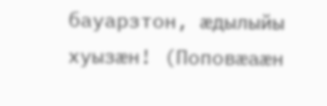бауарзтон, æдылыйы хуызæн! (Поповæаæн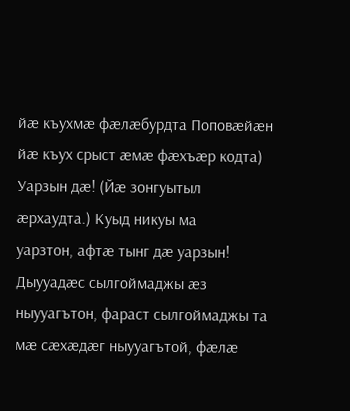йæ къухмæ фæлæбурдта Поповæйæн йæ къух срыст æмæ фæхъæр кодта) Уарзын дæ! (Йæ зонгуытыл æрхаудта.) Куыд никуы ма
уарзтон, афтæ тынг дæ уарзын! Дыууадæс сылгоймаджы æз ныууагътон, фараст сылгоймаджы та мæ сæхæдæг ныууагътой, фæлæ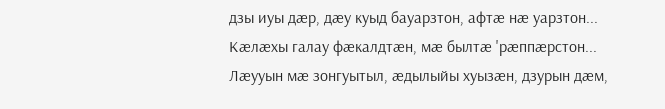дзы иуы дæр, дæу куыд бауарзтон, афтæ нæ уарзтон... Кæлæхы галау фæкалдтæн, мæ былтæ 'рæппæрстон... Лæууын мæ зонгуытыл, æдылыйы хуызæн, дзурын дæм,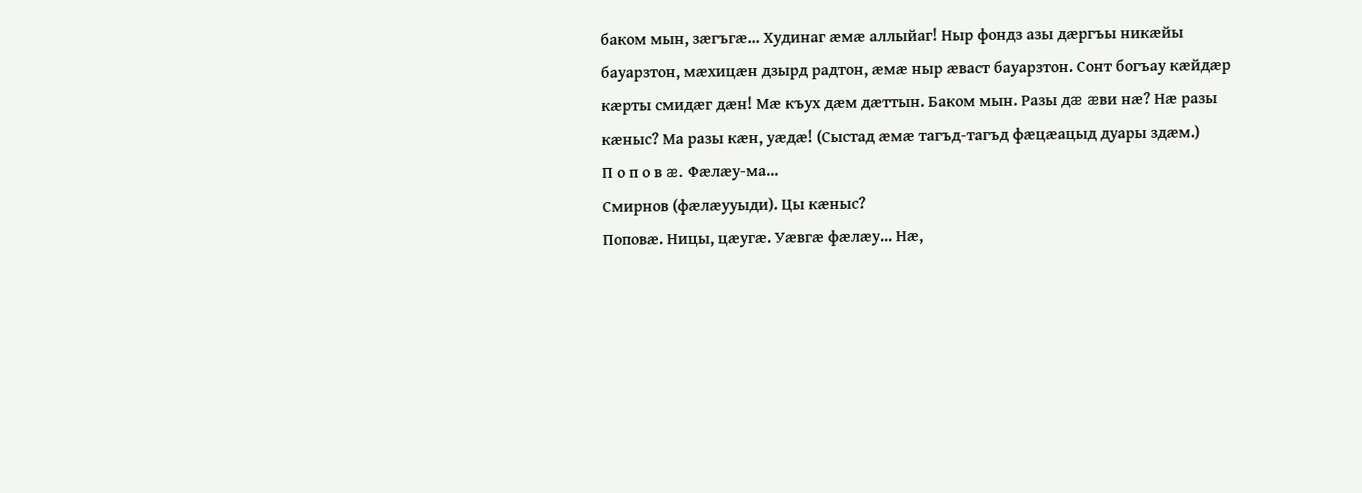баком мын, зæгъгæ... Худинаг æмæ аллыйаг! Ныр фондз азы дæргъы никæйы бауарзтон, мæхицæн дзырд радтон, æмæ ныр æваст бауарзтон. Сонт богъау кæйдæр кæрты смидæг дæн! Мæ къух дæм дæттын. Баком мын. Разы дæ æви нæ? Нæ разы кæныс? Ма разы кæн, уæдæ! (Сыстад æмæ тагъд-тагъд фæцæацыд дуары здæм.)
П о п о в æ. Фæлæу-ма...
Смирнов (фæлæууыди). Цы кæныс?
Поповæ. Ницы, цæугæ. Уæвгæ фæлæу... Нæ,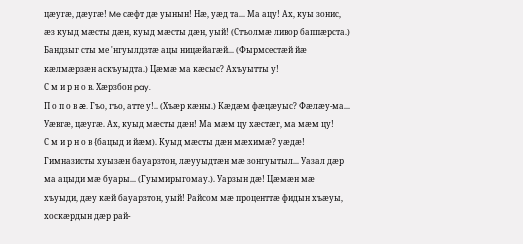цæугæ, дæугæ! Me сæфт дæ уынын! Нæ, уæд та... Ма ацу! Ах, куы зонис, æз куыд мæсты дæн, куыд мæсты дæн, уый! (Стъолмæ ливор баппæрста.) Бандзыг сты ме 'нгуылдзтæ ацы ницæйагæй... (Фырмсестæй йæ кæлмæрзæн аскъуыдта.) Цæмæ ма кæсыс? Ахъуытты у!
С м и р н о в. Хæрзбон pay.
П о п о в æ. Гъо, гъо, атте у!.. (Хъæр кæны.) Кæдæм фæцæуыс? Фæлæу-ма... Уæвгæ, цæугæ. Ах, куыд мæсты дæн! Ма мæм цу хæстæг, ма мæм цу!
С м и р н о в {бацыд и йæм). Куыд мæсты дæн мæхимæ? уæдæ! Гимназисты хуызæн бауарзтон, лæууыдтæн мæ зонгуытыл... Уазал дæр ма ацыди мæ буары... (Гуымирыгомау.). Уарзын дæ! Цæмæн мæ хъуыди, дæу кæй бауарзтон, уый! Райсом мæ проценттæ фидын хъæуы, хоскæрдын дæр рай-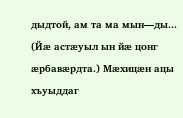дыдтой, ам та ма мын—ды... (Йæ астæуыл ын йæ цонг æрбавæрдта.) Мæхицæн ацы хъуыддаг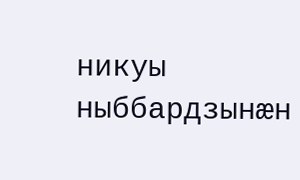никуы ныббардзынæн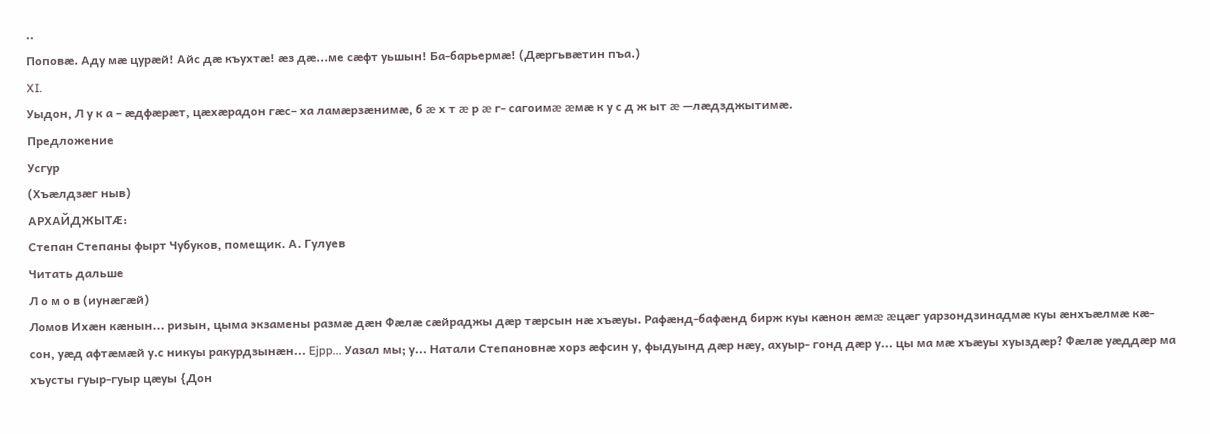..
Поповæ. Аду мæ цурæй! Айс дæ къухтæ! æз дæ...ме сæфт уьшын! Ба-барьермæ! (Дæргьвæтин пъа.)
XI.
Уыдон, Л у к а – æдфæрæт, цæхæрадон гæс– ха ламæрзæнимæ, б æ х т æ р æ г- сагоимæ æмæ к у с д ж ыт æ —лæдзджытимæ.
Предложение
Усгур
(Хъæлдзæг ныв)
АРХАЙДЖЫТÆ:
Степан Степаны фырт Чубуков, помещик. А. Гулуев
Читать дальше
Л о м о в (иунæгæй)
Ломов Ихæн кæнын... ризын, цыма экзамены размæ дæн Фæлæ сæйраджы дæр тæрсын нæ хъæуы. Рафæнд-бафæнд бирж куы кæнон æмæ æцæг уарзондзинадмæ куы æнхъæлмæ кæ- сон, уæд афтæмæй у.с никуы ракурдзынæн... Ejpp... Уазал мы; у... Натали Степановнæ хорз æфсин у, фыдуынд дæр нæу, ахуыр- гонд дæр у... цы ма мæ хъæуы хуыздæр? Фæлæ уæддæр ма хъусты гуыр-гуыр цæуы {Дон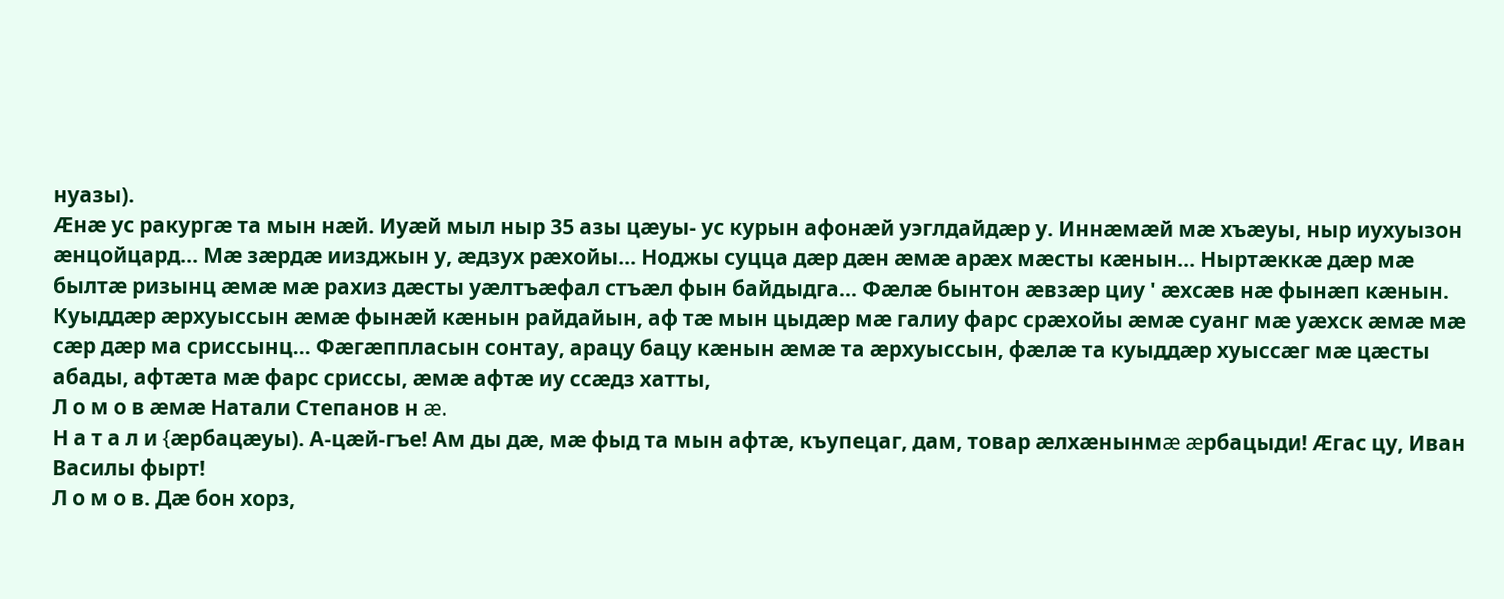нуазы).
Æнæ ус ракургæ та мын нæй. Иуæй мыл ныр 35 азы цæуы- ус курын афонæй уэглдайдæр у. Иннæмæй мæ хъæуы, ныр иухуызон æнцойцард... Мæ зæрдæ иизджын у, æдзух рæхойы... Ноджы суцца дæр дæн æмæ арæх мæсты кæнын... Ныртæккæ дæр мæ былтæ ризынц æмæ мæ рахиз дæсты уæлтъæфал стъæл фын байдыдга... Фæлæ бынтон æвзæр циу ' æхсæв нæ фынæп кæнын. Куыддæр æрхуыссын æмæ фынæй кæнын райдайын, аф тæ мын цыдæр мæ галиу фарс срæхойы æмæ суанг мæ уæхск æмæ мæ сæр дæр ма сриссынц... Фæгæппласын сонтау, арацу бацу кæнын æмæ та æрхуыссын, фæлæ та куыддæр хуыссæг мæ цæсты абады, афтæта мæ фарс сриссы, æмæ афтæ иу ссæдз хатты,
Л о м о в æмæ Натали Степанов н æ.
Н а т а л и {æрбацæуы). А-цæй-гъе! Ам ды дæ, мæ фыд та мын афтæ, къупецаг, дам, товар æлхæнынмæ æрбацыди! Æгас цу, Иван Василы фырт!
Л о м о в. Дæ бон хорз,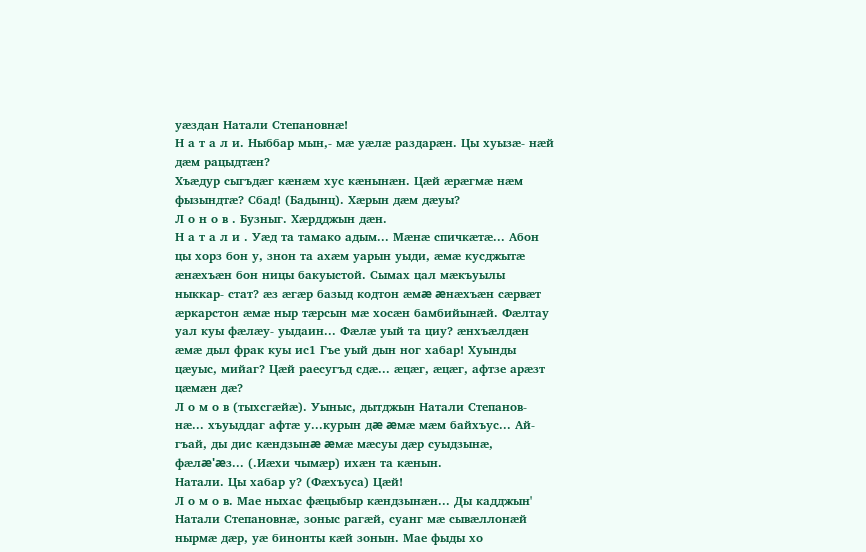уæздан Натали Степановнæ!
Н а т а л и. Ныббар мын,- мæ уæлæ раздарæн. Цы хуызæ- нæй дæм рацыдтæн?
Хъæдур сыгъдæг кæнæм хус кæнынæн. Цæй æрæгмæ нæм фызындтæ? Сбад! (Бадынц). Хæрын дæм дæуы?
Л о н о в . Бузныг. Хæрдджын дæн.
Н а т а л и . Уæд та тамако адым... Мæнæ спичкæтæ... Абон цы хорз бон у, знон та ахæм уарын уыди, æмæ кусджытæ æнæхъæн бон ницы бакуыстой. Сымах цал мæкъуылы ныккар- стат? æз æгæр базыд кодтон æмæ æнæхъæн сæрвæт æркарстон æмæ ныр тæрсын мæ хосæн бамбийынæй. Фæлтау уал куы фæлæу- уыдаин... Фæлæ уый та циу? æнхъæлдæн æмæ дыл фрак куы ис1 Гъе уый дын ног хабар! Хуынды цæуыс, мийаг? Цæй раесугъд сдæ... æцæг, æцæг, афтзе арæзт цæмæн дæ?
Л о м о в (тыхсгæйæ). Уыныс, дытджын Натали Степанов- нæ... хъуыддаг афтæ у...курын дæ æмæ мæм байхъус... Ай-гъай, ды дис кæндзынæ æмæ мæсуы дæр суыдзынæ, фæлæ'æз... (.Иæхи чымæр) ихæн та кæнын.
Натали. Цы хабар у? (Фæхъуса) Цæй!
Л о м о в. Мае ныхас фæцыбыр кæндзынæн... Ды кадджын' Натали Степановнæ, зоныс рагæй, суанг мæ сывæллонæй нырмæ дæр, уæ бинонты кæй зонын. Мае фыды хо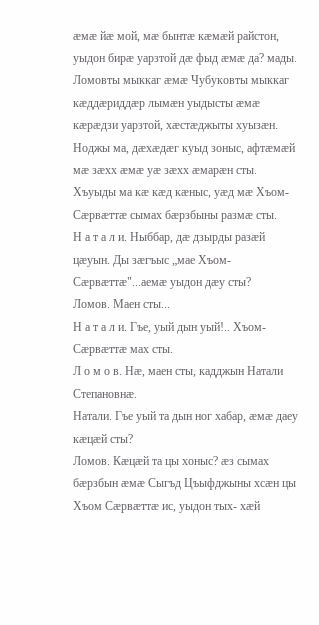æмæ йæ мой, мæ бынтæ кæмæй райстон, уыдон бирæ уарзтой дæ фыд æмæ да? мады. Ломовты мыккаг æмæ Чубуковты мыккаг кæддæриддæр лымæн уыдысты æмæ кæрæдзи уарзтой, хæстæджыты хуызæн. Ноджы ма, дæхæдæг куыд зоныс, афтæмæй мæ зæхх æмæ уæ зæхх æмарæн сты. Хъуыды ма кæ кæд кæныс, уæд мæ Хъом- Сæрвæттæ сымах бæрзбыны размæ сты.
Н а т а л и. Ныббар, дæ дзырды разæй цæуын. Ды зæгъыс „мае Хъом-Сæрвæттæ"...аемæ уыдон дæу сты?
Ломов. Маен сты...
Н а т а л и. Гъе, уый дын уый!.. Хъом-Сæрвæттæ мах сты.
Л о м о в. Нæ, маен сты, кадджын Натали Степановнæ.
Натали. Гъе уый та дын ног хабар, æмæ даеу кæцæй сты?
Ломов. Кæцæй та цы хоныс? æз сымах бæрзбын æмæ Сыгъд Цъыфджыны хсæн цы Хъом Сæрвæттæ ис, уыдон тых- хæй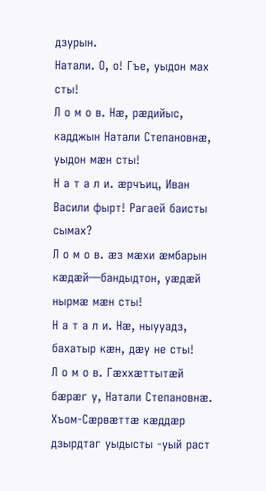дзурын.
Натали. О, о! Гъе, уыдон мах сты!
Л о м о в. Нæ, рæдийыс, кадджын Натали Степановнæ, уыдон мæн сты!
Н а т а л и. æрчъиц, Иван Васили фырт! Рагаей баисты сымах?
Л о м о в. æз мæхи æмбарын кæдæй—бандыдтон, уæдæй нырмæ мæн сты!
Н а т а л и. Нæ, ныууадз, бахатыр кæн, дæу не сты!
Л о м о в. Гæххæттытæй бæрæг у, Натали Степановнæ.
Хъом-Сæрвæттæ кæддæр дзырдтаг уыдысты -уый раст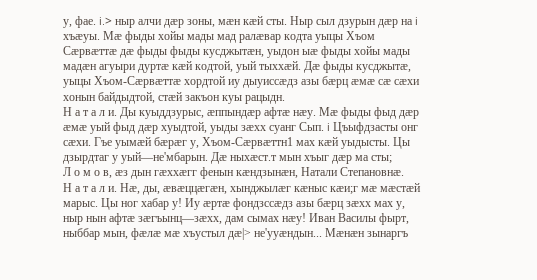у, фае. i.> ныр алчи дæр зоны, мæн кæй сты. Ныр сыл дзурын дæр на i хъæуы. Мæ фыды хойы мады мад ралæвар кодта уыцы Хъом Сæрвæттæ дæ фыды фыды кусджытæн, уыдон ыæ фыды хойы мады мадæн агуыри дуртæ кæй кодтой, уый тыххæй. Дæ фыды кусджытæ, уыцы Хъом-Сæрвæттæ хордтой иу дыуиссæдз азы бæрц æмæ сæ сæхи хонын байдыдтой, стæй закъон куы рацыдн.
Н а т а л и. Ды куыддзурыс, æппындæр афтæ нæу. Мæ фыды фыд дæр æмæ уый фыд дæр хуыдтой, уыды зæхх суанг Сып. i Цъыфдзасты онг сæхи. Гъе уымæй бæрæг у, Хъом-Сæрвæттн1 мах кæй уыдысты. Цы дзырдтаг у уый—не'мбарын. Дæ ныхæст.т мын хъыг дæр ма сты;
Л о м о в, æз дын гæххæгг фенын кæндзынæн, Натали Степановнæ.
Н а т а л и. Нæ, ды, æвæццæгæн, хынджылæг кæныс кæи;г мæ мæстæй марыс. Цы ног хабар у! Иу æртæ фондзссæдз азы бæрц зæхх мах у, ныр нын афтæ зæгъынц—зæхх, дам сымах нæу! Иван Василы фырт, ныббар мын, фæлæ мæ хъустыл дæ|> не'ууæндын... Мæнæн зынаргъ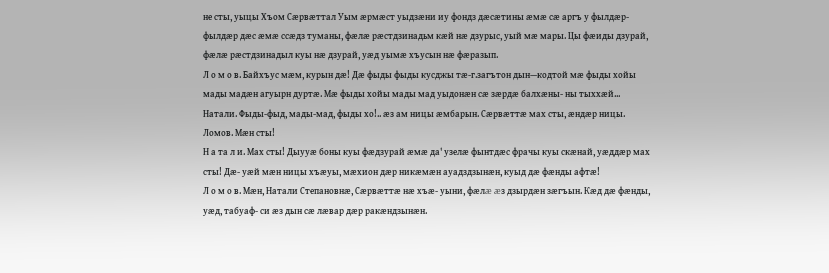не сты, уыцы Хъом Сæрвæттал Уым æрмæст уыдзæни иу фондз дæсæтины æмæ сæ аргъ у фылдæр-фылдæр дæс æмæ ссæдз туманы, фæлæ рæстдзинадьм кæй нæ дзурыс, уый мæ мары. Цы фæиды дзурай, фæлæ рæстдзинадыл куы нæ дзурай, уæд уымæ хъусын нæ фæразып.
Л о м о в. Байхъус мæм, курын дæ! Дæ фыды фыды кусджы тæ-г.загътон дын—кодтой мæ фыды хойы мады мадæн агуырн дуртæ. Мæ фыды хойы мады мад уыдонæн сæ зæрдæ балхæны- ны тыххæй...
Натали. Фыды-фыд, мады-мад, фыды хо!.. æз ам ницы æмбарын. Сæрвæттæ мах сты, æндæр ницы.
Ломов. Мæн сты!
Н а та л и. Мах сты! Дыууæ боны куы фæдзурай æмæ да' узелæ фынтдæс фрачы куы скæнай, уæддæр мах сты! Дæ- уæй мæн ницы хъæуы, мæхион дæр никæмæн ауадздзынæн, куыд дæ фæнды афтæ!
Л о м о в. Мæн, Натали Степановнæ, Сæрвæттæ нæ хъæ- уыни, фæлæ æз дзырдæн зæгъын. Кæд дæ фæнды, уæд, табуаф- си æз дын сæ лæвар дæр ракæндзынæн.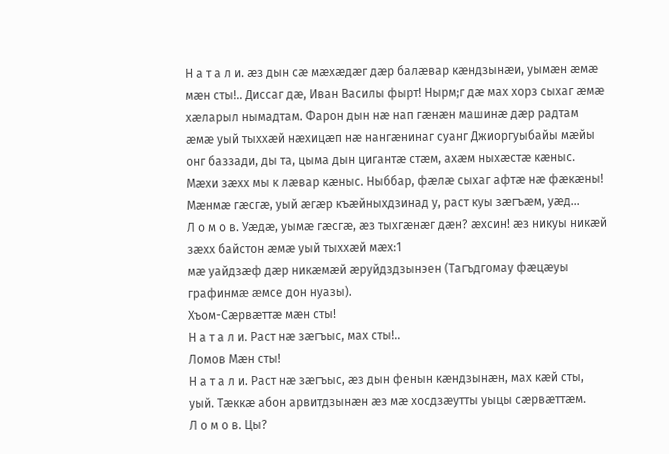Н а т а л и. æз дын сæ мæхæдæг дæр балæвар кæндзынæи, уымæн æмæ мæн сты!.. Диссаг дæ, Иван Василы фырт! Нырм;г дæ мах хорз сыхаг æмæ хæларыл нымадтам. Фарон дын нæ нап гæнæн машинæ дæр радтам æмæ уый тыххæй нæхицæп нæ нангæнинаг суанг Джиоргуыбайы мæйы онг баззади, ды та, цыма дын цигантæ стæм, ахæм ныхæстæ кæныс. Мæхи зæхх мы к лæвар кæныс. Ныббар, фæлæ сыхаг афтæ нæ фæкæны! Мæнмæ гæсгæ, уый æгæр къæйныхдзинад у, раст куы зæгъæм, уæд...
Л о м о в. Уæдæ, уымæ гæсгæ, æз тыхгæнæг дæн? æхсин! æз никуы никæй зæхх байстон æмæ уый тыххæй мæх:1
мæ уайдзæф дæр никæмæй æруйдздзынэен (Тагъдгомау фæцæуы графинмæ æмсе дон нуазы).
Хъом-Сæрвæттæ мæн сты!
Н а т а л и. Раст нæ зæгъыс, мах сты!..
Ломов Мæн сты!
Н а т а л и. Раст нæ зæгъыс, æз дын фенын кæндзынæн, мах кæй сты, уый. Тæккæ абон арвитдзынæн æз мæ хосдзæутты уыцы сæрвæттæм.
Л о м о в. Цы?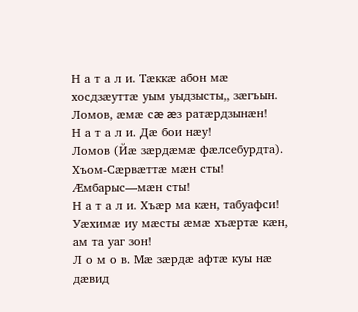Н а т а л и. Тæккæ абон мæ хосдзæуттæ уым уыдзысты,, зæгъын.
Ломов, æмæ сæ æз ратæрдзынæн!
Н а т а л и. Дæ бои нæу!
Ломов (Йæ зæрдæмæ фæлсебурдта).
Хъом-Сæрвæттæ мæн сты!
Æмбарыс—мæн сты!
Н а т а л и. Хъæр ма кæн, табуафси! Уæхимæ иу мæсты æмæ хъæртæ кæн, ам та уаг зон!
Л о м о в. Мæ зæрдæ афтæ куы нæ дæвид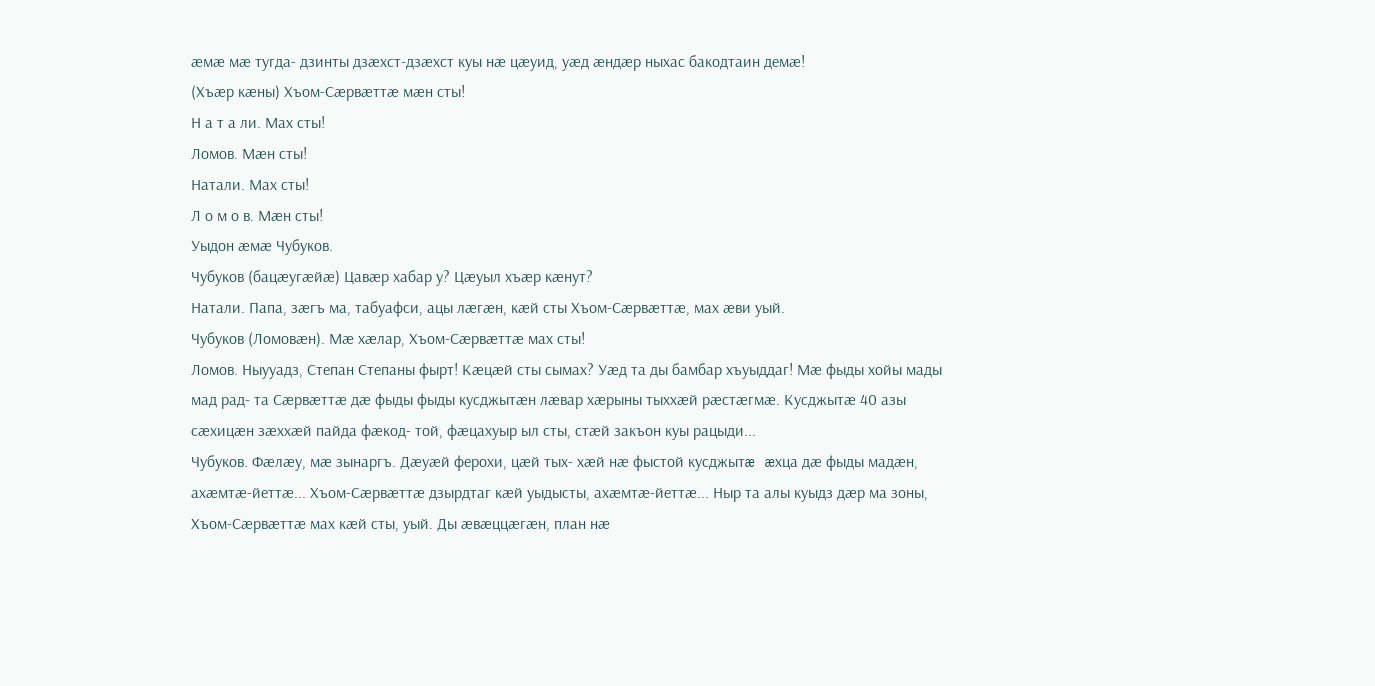æмæ мæ тугда- дзинты дзæхст-дзæхст куы нæ цæуид, уæд æндæр ныхас бакодтаин демæ!
(Хъæр кæны) Хъом-Сæрвæттæ мæн сты!
Н а т а ли. Мах сты!
Ломов. Мæн сты!
Натали. Мах сты!
Л о м о в. Мæн сты!
Уыдон æмæ Чубуков.
Чубуков (бацæугæйæ) Цавæр хабар у? Цæуыл хъæр кæнут?
Натали. Папа, зæгъ ма, табуафси, ацы лæгæн, кæй сты Хъом-Сæрвæттæ, мах æви уый.
Чубуков (Ломовæн). Мæ хæлар, Хъом-Сæрвæттæ мах сты!
Ломов. Ныууадз, Степан Степаны фырт! Кæцæй сты сымах? Уæд та ды бамбар хъуыддаг! Мæ фыды хойы мады мад рад- та Сæрвæттæ дæ фыды фыды кусджытæн лæвар хæрыны тыххæй рæстæгмæ. Кусджытæ 40 азы сæхицæн зæххæй пайда фæкод- той, фæцахуыр ыл сты, стæй закъон куы рацыди...
Чубуков. Фæлæу, мæ зынаргъ. Дæуæй ферохи, цæй тых- хæй нæ фыстой кусджытæ æхца дæ фыды мадæн, ахæмтæ-йеттæ... Хъом-Сæрвæттæ дзырдтаг кæй уыдысты, ахæмтæ-йеттæ... Ныр та алы куыдз дæр ма зоны, Хъом-Сæрвæттæ мах кæй сты, уый. Ды æвæццæгæн, план нæ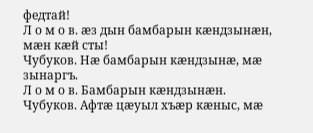федтай!
Л о м о в. æз дын бамбарын кæндзынæн, мæн кæй сты!
Чубуков. Нæ бамбарын кæндзынæ, мæ зынаргъ.
Л о м о в. Бамбарын кæндзынæн.
Чубуков. Афтæ цæуыл хъæр кæныс, мæ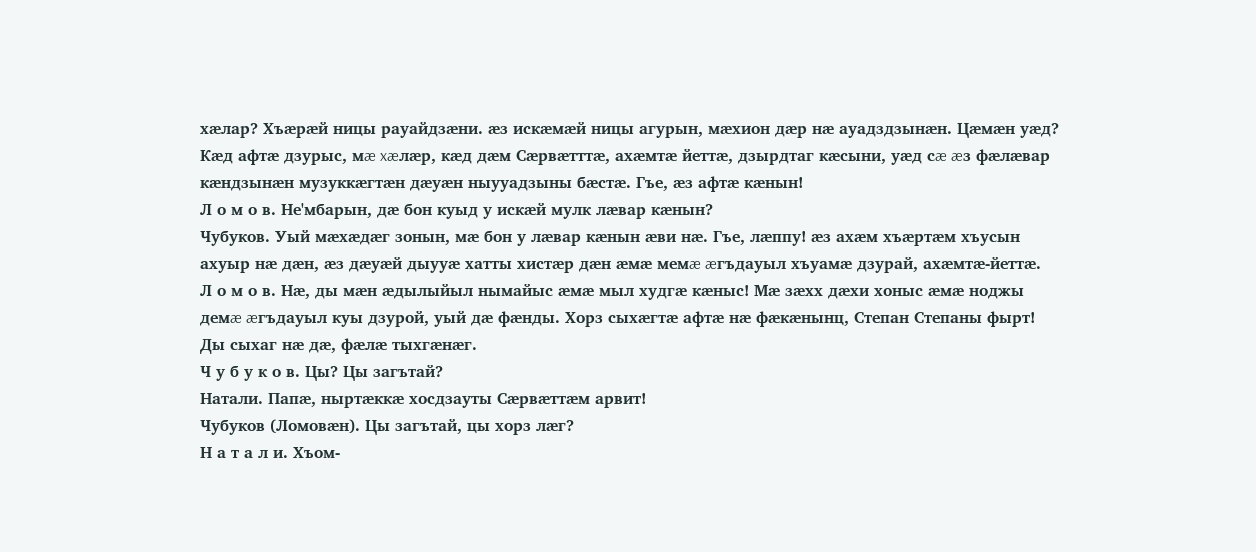хæлар? Xъæрæй ницы рауайдзæни. æз искæмæй ницы агурын, мæхион дæр нæ ауадздзынæн. Цæмæн уæд? Кæд афтæ дзурыс, мæ xæлæр, кæд дæм Сæрвæтттæ, ахæмтæ йеттæ, дзырдтаг кæсыни, уæд сæ æз фæлæвар кæндзынæн музуккæгтæн дæуæн ныууадзыны бæстæ. Гъе, æз афтæ кæнын!
Л о м о в. Не'мбарын, дæ бон куыд у искæй мулк лæвар кæнын?
Чубуков. Уый мæхæдæг зонын, мæ бон у лæвар кæнын æви нæ. Гъе, лæппу! æз ахæм хъæртæм хъусын ахуыр нæ дæн, æз дæуæй дыууæ хатты хистæр дæн æмæ мемæ æгъдауыл хъуамæ дзурай, ахæмтæ-йеттæ.
Л о м о в. Нæ, ды мæн æдылыйыл нымайыс æмæ мыл худгæ кæныс! Мæ зæхх дæхи хоныс æмæ ноджы демæ æгъдауыл куы дзурой, уый дæ фæнды. Хорз сыхæгтæ афтæ нæ фæкæнынц, Степан Степаны фырт! Ды сыхаг нæ дæ, фæлæ тыхгæнæг.
Ч у б у к о в. Цы? Цы загътай?
Натали. Папæ, ныртæккæ хосдзауты Сæрвæттæм apвит!
Чубуков (Ломовæн). Цы загътай, цы хорз лæг?
Н а т а л и. Хъом-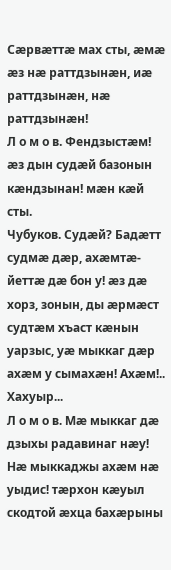Сæрвæттæ мах сты, æмæ æз нæ раттдзынæн, иæ раттдзынæн, нæ раттдзынæн!
Л о м о в. Фендзыстæм! æз дын судæй базонын кæндзынан! мæн кæй сты.
Чубуков. Судæй? Бадæтт судмæ дæр, ахæмтæ-йеттæ дæ бон у! æз дæ хорз, зонын, ды æрмæст судтæм хъаст кæнын уарзыс, уæ мыккаг дæр ахæм у сымахæн! Ахæм!.. Хахуыр...
Л о м о в. Мæ мыккаг дæ дзыхы радавинаг нæу! Нæ мыккаджы ахæм нæ уыдис! тæрхон кæуыл скодтой æхца бахæрыны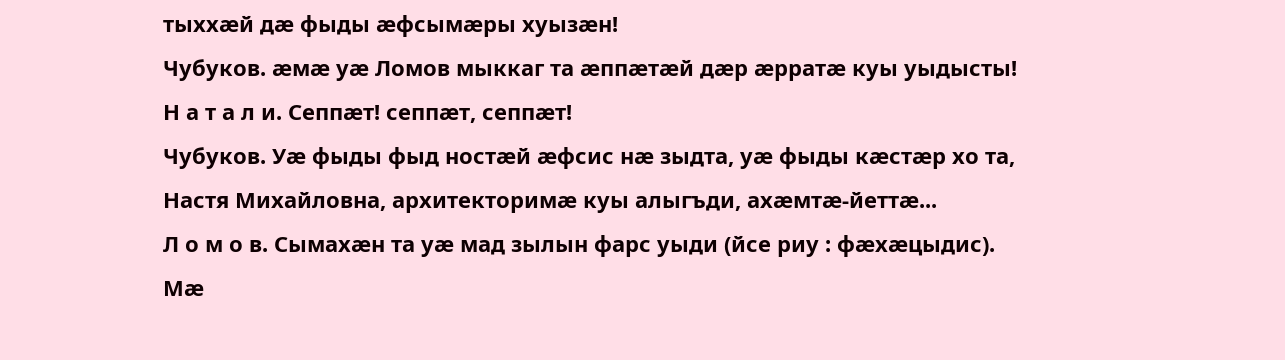тыххæй дæ фыды æфсымæры хуызæн!
Чубуков. æмæ уæ Ломов мыккаг та æппæтæй дæр æрратæ куы уыдысты!
Н а т а л и. Сеппæт! сеппæт, сеппæт!
Чубуков. Уæ фыды фыд ностæй æфсис нæ зыдта, уæ фыды кæстæр хо та, Настя Михайловна, архитекторимæ куы алыгъди, ахæмтæ-йеттæ...
Л о м о в. Сымахæн та уæ мад зылын фарс уыди (йсе риу : фæхæцыдис). Мæ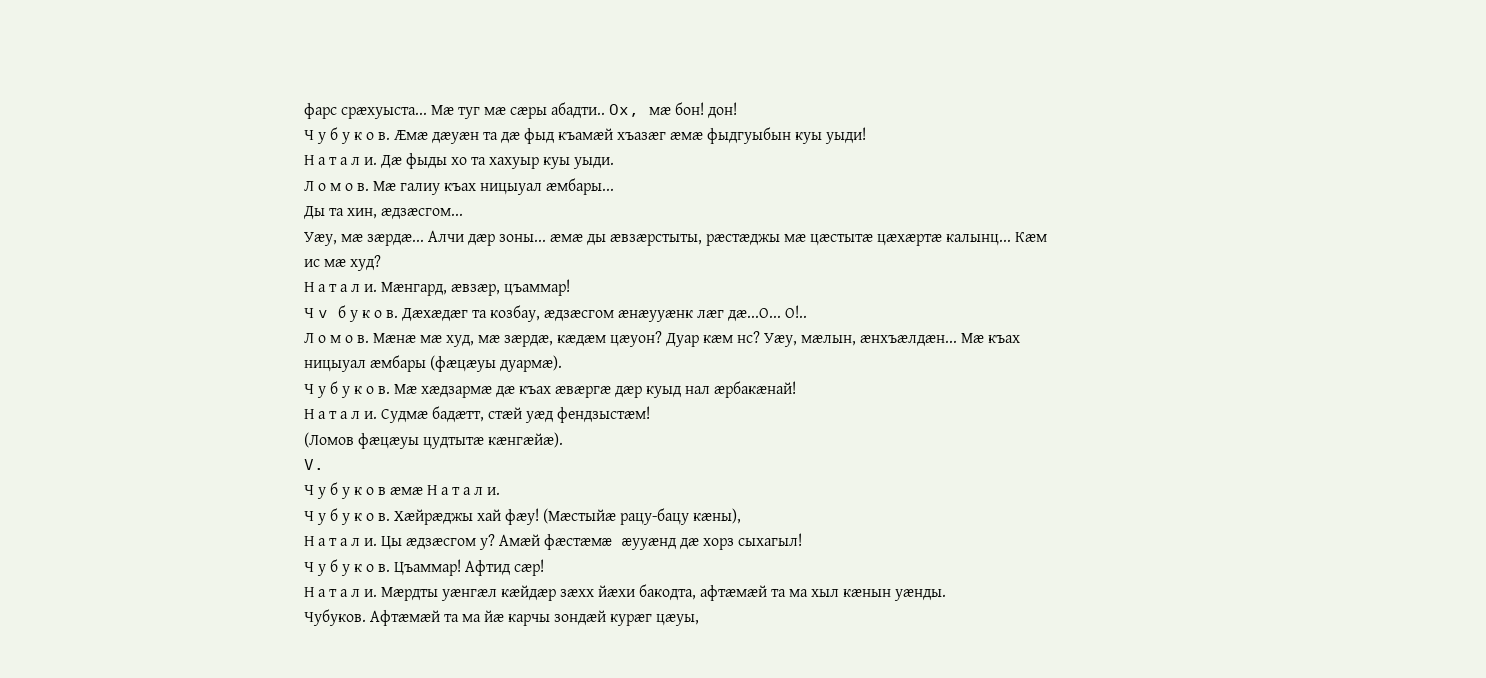фарс срæхуыста... Мæ туг мæ сæры абадти.. Ox, мæ бон! дон!
Ч у б у к о в. Æмæ дæуæн та дæ фыд къамæй хъазæг æмæ фыдгуыбын куы уыди!
Н а т а л и. Дæ фыды хо та хахуыр куы уыди.
Л о м о в. Мæ галиу къах ницыуал æмбары...
Ды та хин, æдзæсгом...
Уæу, мæ зæрдæ... Алчи дæр зоны... æмæ ды æвзæрстыты, рæстæджы мæ цæстытæ цæхæртæ калынц... Кæм ис мæ худ?
Н а т а л и. Мæнгард, æвзæр, цъаммар!
Ч v б у к о в. Дæхæдæг та козбау, æдзæсгом æнæууæнк лæг дæ...О... О!..
Л о м о в. Мæнæ мæ худ, мæ зæрдæ, кæдæм цæуон? Дуар кæм нс? Уæу, мæлын, æнхъæлдæн... Мæ къах ницыуал æмбары (фæцæуы дуармæ).
Ч у б у к о в. Мæ хæдзармæ дæ къах æвæргæ дæр куыд нал æрбакæнай!
Н а т а л и. Судмæ бадæтт, стæй уæд фендзыстæм!
(Ломов фæцæуы цудтытæ кæнгæйæ).
V.
Ч у б у к о в æмæ Н а т а л и.
Ч у б у к о в. Хæйрæджы хай фæу! (Мæстыйæ рацу-бацу кæны),
Н а т а л и. Цы æдзæсгом у? Амæй фæстæмæ æууæнд дæ хорз сыхагыл!
Ч у б у к о в. Цъаммар! Афтид сæр!
Н а т а л и. Мæрдты уæнгæл кæйдæр зæхх йæхи бакодта, афтæмæй та ма хыл кæнын уæнды.
Чубуков. Афтæмæй та ма йæ карчы зондæй курæг цæуы,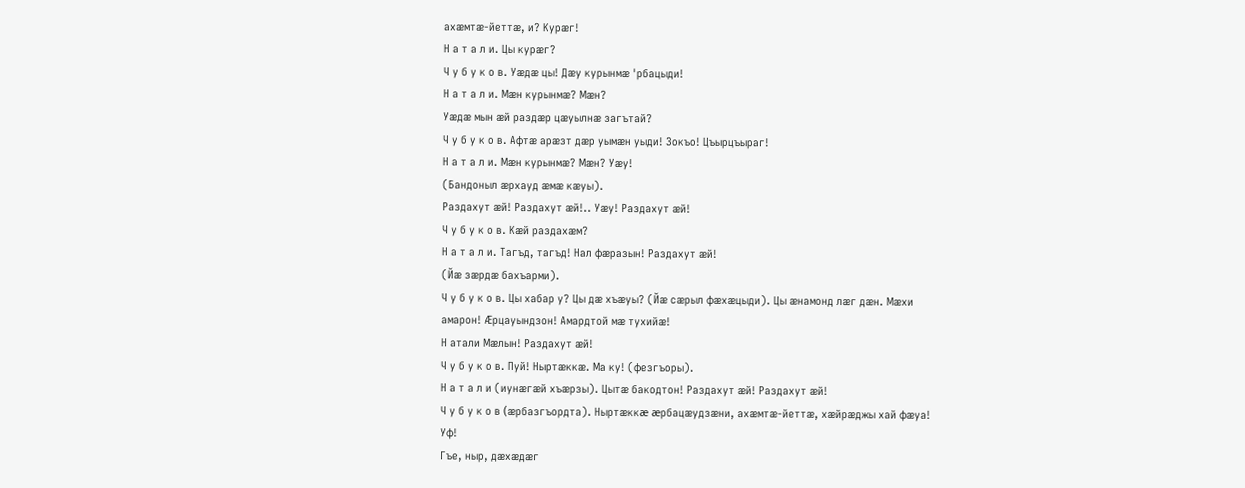ахæмтæ-йеттæ, и? Курæг!
Н а т а л и. Цы курæг?
Ч у б у к о в. Уæдæ цы! Дæу курынмæ 'рбацыди!
Н а т а л и. Мæн курынмæ? Мæн?
Уæдæ мын æй раздæр цæуылнæ загътай?
Ч у б у к о в. Афтæ арæзт дæр уымæн уыди! Зокъо! Цъырцъыраг!
Н а т а л и. Мæн курынмæ? Мæн? Уæу!
(Бандоныл æрхауд æмæ кæуы).
Раздахут æй! Раздахут æй!.. Уæу! Раздахут æй!
Ч у б у к о в. Кæй раздахæм?
Н а т а л и. Тагъд, тагъд! Нал фæразын! Раздахут æй!
(Йæ зæрдæ бахъарми).
Ч у б у к о в. Цы хабар у? Цы дæ хъæуы? (Йæ сæрыл фæхæцыди). Цы æнамонд лæг дæн. Мæхи амарон! Æрцауындзон! Амардтой мæ тухийæ!
Н атали Мæлын! Раздахут æй!
Ч у б у к о в. Пуй! Ныртæккæ. Ма ку! (фезгъоры).
Н а т а л и (иунæгæй хъæрзы). Цытæ бакодтон! Раздахут æй! Раздахут æй!
Ч у б у к о в (æрбазгъордта). Ныртæккæ æрбацæудзæни, ахæмтæ-йеттæ, хæйрæджы хай фæуа! Уф!
Гъе, ныр, дæхæдæг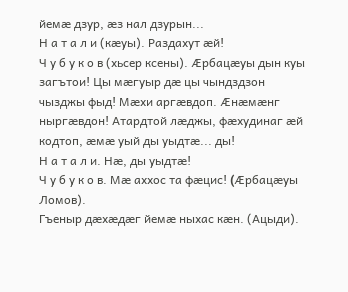йемæ дзур, æз нал дзурын...
Н а т а л и (кæуы). Раздахут æй!
Ч у б у к о в (хьсер ксены). Æрбацæуы дын куы загътои! Цы мæгуыр дæ цы чындздзон чызджы фыд! Мæхи аргæвдоп. Æнæмæнг ныргæвдон! Атардтой лæджы, фæхудинаг æй кодтоп, æмæ уый ды уыдтæ... ды!
Н а т а л и. Нæ, ды уыдтæ!
Ч у б у к о в. Мæ аххос та фæцис! (Æрбацæуы Ломов).
Гъеныр дæхæдæг йемæ ныхас кæн. (Ацыди).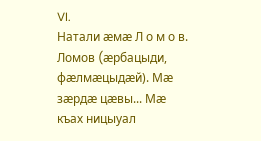VI.
Натали æмæ Л о м о в.
Ломов (æрбацыди, фæлмæцыдæй). Мæ зæрдæ цæвы... Мæ къах ницыуал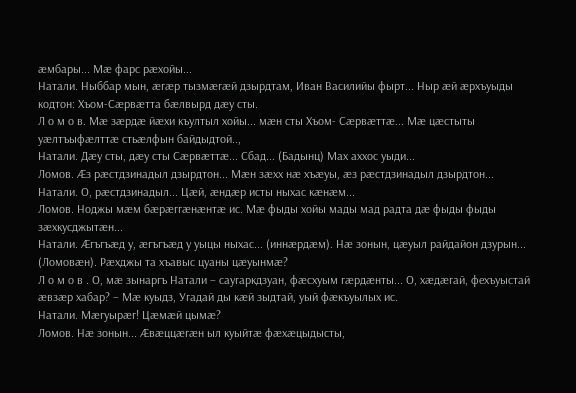æмбары... Мæ фарс рæхойы...
Натали. Ныббар мын, æгæр тызмæгæй дзырдтам, Иван Василийы фырт... Ныр æй æрхъуыды кодтон: Хъом-Сæрвæтта бæлвырд дæу сты.
Л о м о в. Мæ зæрдæ йæхи къултыл хойы... мæн сты Хъом- Сæрвæттæ... Мæ цæстыты уæлтъыфæлттæ стьæлфын байдыдтой..,
Натали. Дæу сты, дæу сты Сæрвæттæ... Сбад... (Бадынц) Мах аххос уыди...
Ломов. Æз рæстдзинадыл дзырдтон... Мæн зæхх нæ хъæуы, æз рæстдзинадыл дзырдтон...
Натали. О, рæстдзинадыл... Цæй, æндæр исты ныхас кæнæм...
Ломов. Ноджы мæм бæрæггæнæнтæ ис. Мæ фыды хойы мады мад радта дæ фыды фыды зæхкусджытæн...
Натали. Æгъгъæд у, æгъгъæд у уыцы ныхас... (иннæрдæм). Нæ зонын, цæуыл райдайон дзурын... (Ломовæн). Pæхджы та хъавыс цуаны цæуынмæ?
Л о м о в . О, мæ зынаргъ Натали – саугаркдзуан, фæсхуым гæрдæнты... О, хæдæгай, фехъуыстай æвзæр хабар? – Мæ куыдз, Угадай ды кæй зыдтай, уый фæкъуылых ис.
Натали. Мæгуырæг! Цæмæй цымæ?
Ломов. Нæ зонын... Æвæццæгæн ыл куыйтæ фæхæцыдысты,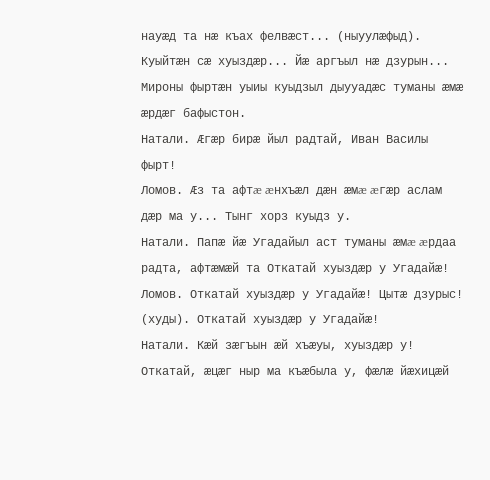науæд та нæ къах фелвæст... (ныуулæфыд). Куыйтæн сæ хуыздæр... Йæ аргъыл нæ дзурын... Мироны фыртæн уыиы куыдзыл дыууадæс туманы æмæ æрдæг бафыстон.
Натали. Æгæр бирæ йыл радтай, Иван Василы фырт!
Ломов. Æз та афтæ æнхъæл дæн æмæ æгæр аслам дæр ма у... Тынг хорз куыдз у.
Натали. Папæ йæ Угадайыл аст туманы æмæ æрдаа радта, афтæмæй та Откатай хуыздæр у Угадайæ!
Ломов. Откатай хуыздæр у Угадайæ! Цытæ дзурыс! (худы). Откатай хуыздæр у Угадайæ!
Натали. Кæй зæгъын æй хъæуы, хуыздæр у! Откатай, æцæг ныр ма къæбыла у, фæлæ йæхицæй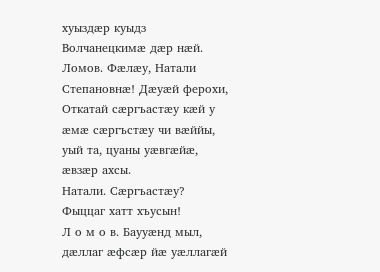хуыздæр куыдз Волчанецкимæ дæр нæй.
Ломов. Фæлæу, Натали Степановнæ! Дæуæй ферохи, Откатай сæргъастæу кæй у æмæ сæргъстæу чи вæййы, уый та, цуаны уæвгæйæ, æвзæр ахсы.
Натали. Сæргъастæу? Фыццаг хатт хъусын!
Л о м о в. Баууæнд мыл, дæллаг æфсæр йæ уæллагæй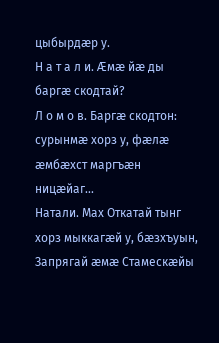цыбырдæр у.
Н а т а л и. Æмæ йæ ды баргæ скодтай?
Л о м о в. Баргæ скодтон: сурынмæ хорз у, фæлæ æмбæхст маргъæн ницæйаг...
Натали. Мах Откатай тынг хорз мыккагæй у, бæзхъуын, Запрягай æмæ Стамескæйы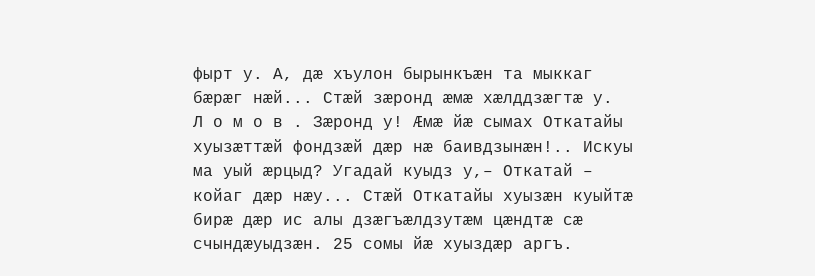фырт у. А, дæ хъулон бырынкъæн та мыккаг бæрæг нæй... Стæй зæронд æмæ хæлддзæгтæ у.
Л о м о в . Зæронд у! Æмæ йæ сымах Откатайы хуызæттæй фондзæй дæр нæ баивдзынæн!.. Искуы ма уый æрцыд? Угадай куыдз у,– Откатай – койаг дæр нæу... Стæй Откатайы хуызæн куыйтæ бирæ дæр ис алы дзæгъæлдзутæм цæндтæ сæ счындæуыдзæн. 25 сомы йæ хуыздæр аргъ.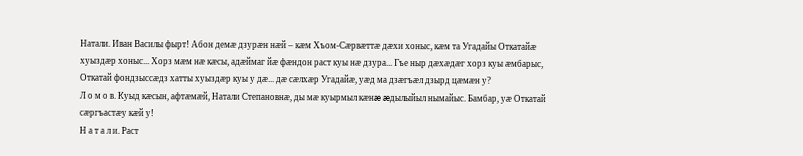Натали. Иван Василы фырт! Абон демæ дзурæн нæй – кæм Хъом-Сæрвæттæ дæхи хоныс, кæм та Угадайы Откатайæ хуыздæр хоныс... Хорз мæм нæ кæсы, адæймаг йæ фæндон раст куы нæ дзура... Гъе ныр дæхæдæг хорз куы æмбарыс, Откатай фондзыссæдз хатты хуыздæр куы у дæ... дæ сæлхæр Угадайæ, уæд ма дзæгъæл дзырд цæмæн у?
Л о м о в. Куыд кæсын, афтæмæй, Натали Степановнæ, ды мæ куырмыл кæнæ æдылыйыл нымайыс. Бамбар, уæ Откатай сæргъастæу кæй у!
Н а т а л и. Раст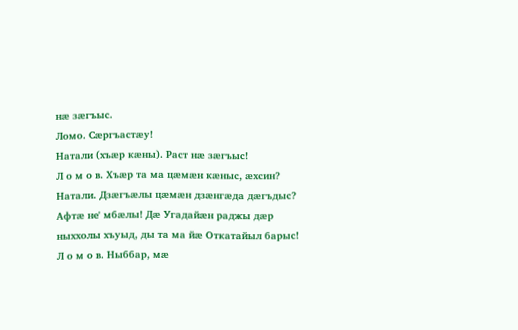нæ зæгъыс.
Ломо. Сæргъастæу!
Натали (хъæр кæны). Раст нæ зæгъыс!
Л о м о в. Хъæр та ма цæмæн кæныс, æхсин?
Натали. Дзæгъæлы цæмæн дзæнгæда дæгъдыс? Афтæ не' мбæлы! Дæ Угадайæн раджы дæр ныххолы хъуыд, ды та ма йæ Откатайыл барыс!
Л о м о в. Ныббар, мæ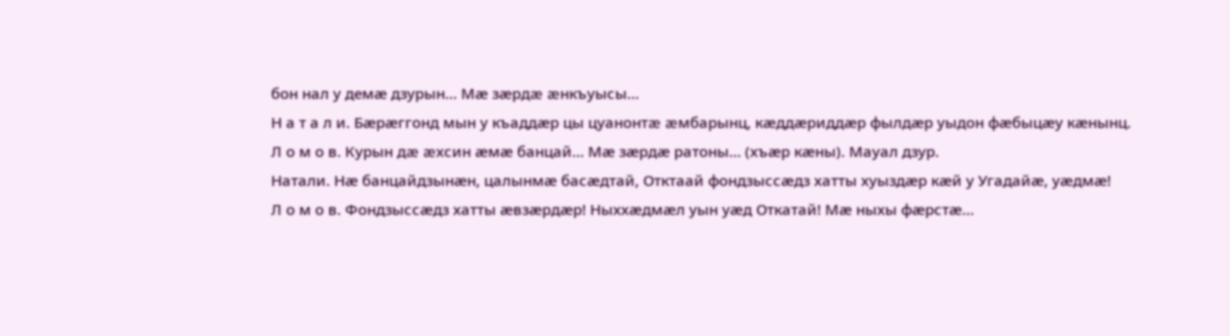бон нал у демæ дзурын... Мæ зæрдæ æнкъуысы...
Н а т а л и. Бæрæггонд мын у къаддæр цы цуанонтæ æмбарынц, кæддæриддæр фылдæр уыдон фæбыцæу кæнынц.
Л о м о в. Курын дæ æхсин æмæ банцай... Мæ зæрдæ ратоны... (хъæр кæны). Мауал дзур.
Натали. Нæ банцайдзынæн, цалынмæ басæдтай, Отктаай фондзыссæдз хатты хуыздæр кæй у Угадайæ, уæдмæ!
Л о м о в. Фондзыссæдз хатты æвзæрдæр! Ныххæдмæл уын уæд Откатай! Мæ ныхы фæрстæ...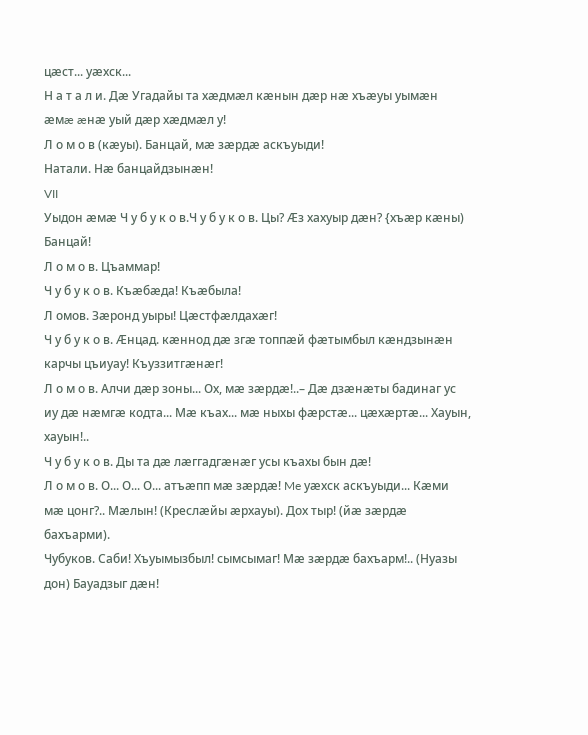цæст... уæхск...
Н а т а л и. Дæ Угадайы та хæдмæл кæнын дæр нæ хъæуы уымæн æмæ æнæ уый дæр хæдмæл у!
Л о м о в (кæуы). Банцай, мæ зæрдæ аскъуыди!
Натали. Нæ банцайдзынæн!
VII
Уыдон æмæ Ч у б у к о в.Ч у б у к о в. Цы? Æз хахуыр дæн? {хъæр кæны) Банцай!
Л о м о в. Цъаммар!
Ч у б у к о в. Къæбæда! Къæбыла!
Л омов. Зæронд уыры! Цæстфæлдахæг!
Ч у б у к о в. Æнцад. кæннод дæ згæ топпæй фæтымбыл кæндзынæн карчы цъиуау! Къуззитгæнæг!
Л о м о в. Алчи дæр зоны... Ох, мæ зæрдæ!..– Дæ дзæнæты бадинаг ус иу дæ нæмгæ кодта... Мæ къах... мæ ныхы фæрстæ... цæхæртæ... Хауын, хауын!..
Ч у б у к о в. Ды та дæ лæггадгæнæг усы къахы бын дæ!
Л о м о в. О... О... О... атъæпп мæ зæрдæ! Me уæхск acкъуыди... Кæми мæ цонг?.. Мæлын! (Креслæйы æрхауы). Дох тыр! (йæ зæрдæ бахъарми).
Чубуков. Саби! Хъуымызбыл! сымсымаг! Мæ зæрдæ бахъарм!.. (Нуазы дон) Бауадзыг дæн!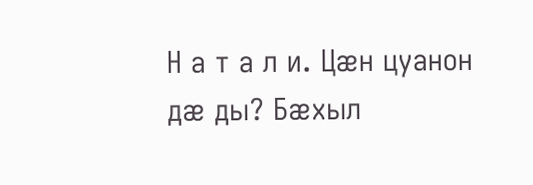Н а т а л и. Цæн цуанон дæ ды? Бæхыл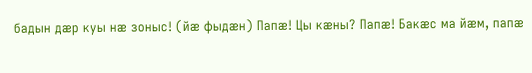бадын дæр куы нæ зоныс! (йæ фыдæн) Папæ! Цы кæны? Папæ! Бакæс ма йæм, папæ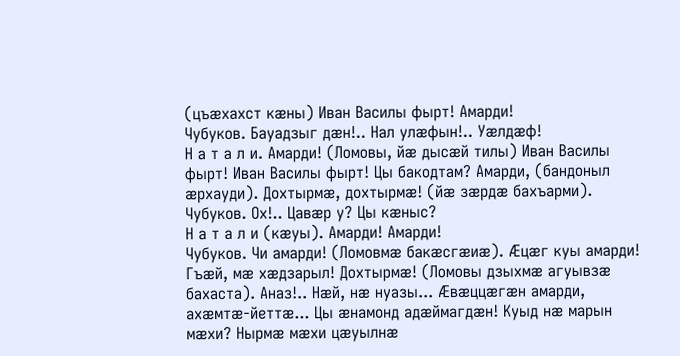(цъæхахст кæны) Иван Василы фырт! Амарди!
Чубуков. Бауадзыг дæн!.. Нал улæфын!.. Уæлдæф!
Н а т а л и. Амарди! (Ломовы, йæ дысæй тилы) Иван Василы фырт! Иван Василы фырт! Цы бакодтам? Амарди, (бандоныл æрхауди). Дохтырмæ, дохтырмæ! (йæ зæрдæ бахъарми).
Чубуков. Ох!.. Цавæр у? Цы кæныс?
Н а т а л и (кæуы). Амарди! Амарди!
Чубуков. Чи амарди! (Ломовмæ бакæсгæиæ). Æцæг куы амарди! Гъæй, мæ хæдзарыл! Дохтырмæ! (Ломовы дзыхмæ агуывзæ бахаста). Аназ!.. Нæй, нæ нуазы... Æвæццæгæн амарди, ахæмтæ-йеттæ... Цы æнамонд адæймагдæн! Куыд нæ марын мæхи? Нырмæ мæхи цæуылнæ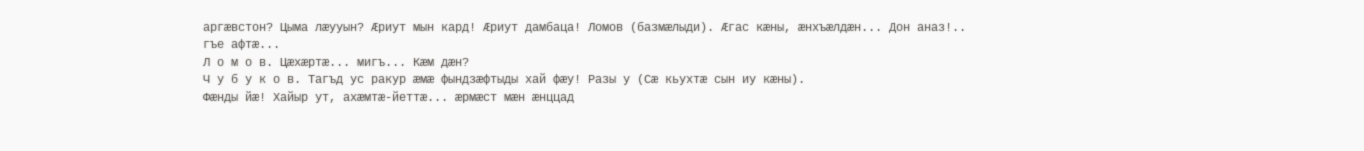аргæвстон? Цыма лæууын? Æриут мын кард! Æриут дамбаца! Ломов (базмæлыди). Æгас кæны, æнхъæлдæн... Дон аназ!.. гъе афтæ...
Л о м о в. Цæхæртæ... мигъ... Кæм дæн?
Ч у б у к о в. Тагъд ус ракур æмæ фындзæфтыды хай фæу! Разы у (Сæ кьухтæ сын иу кæны).
Фæнды йæ! Хайыр ут, ахæмтæ-йеттæ... æрмæст мæн æнццад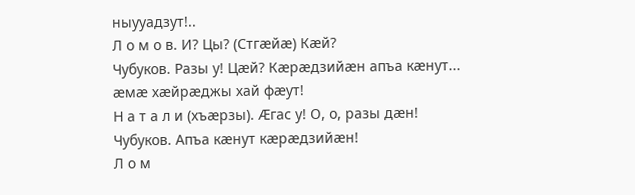ныууадзут!..
Л о м о в. И? Цы? (Стгæйæ) Кæй?
Чубуков. Разы у! Цæй? Кæрæдзийæн апъа кæнут... æмæ хæйрæджы хай фæут!
Н а т а л и (хъæрзы). Æгас у! О, о, разы дæн!
Чубуков. Апъа кæнут кæрæдзийæн!
Л о м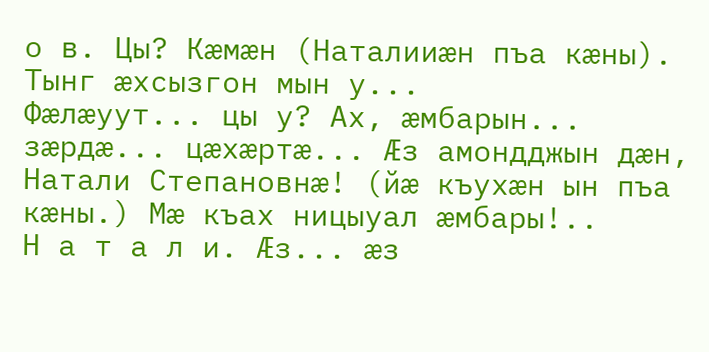о в. Цы? Кæмæн (Наталииæн пъа кæны). Тынг æхсызгон мын у...
Фæлæуут... цы у? Ах, æмбарын... зæрдæ... цæхæртæ... Æз амондджын дæн, Натали Степановнæ! (йæ къухæн ын пъа кæны.) Мæ къах ницыуал æмбары!..
Н а т а л и. Æз... æз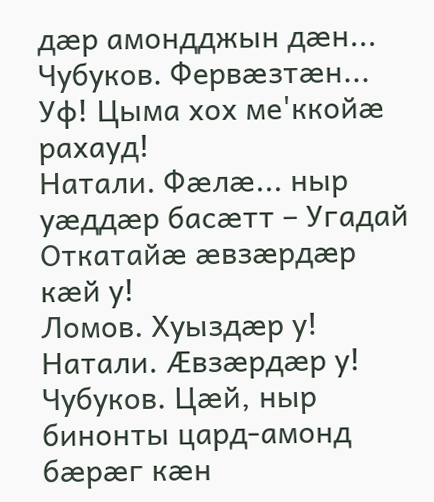дæр амондджын дæн...
Чубуков. Фервæзтæн... Уф! Цыма хох ме'ккойæ рахауд!
Натали. Фæлæ... ныр уæддæр басæтт – Угадай Откатайæ æвзæрдæр кæй у!
Ломов. Хуыздæр у! Натали. Æвзæрдæр у!
Чубуков. Цæй, ныр бинонты цард-амонд бæрæг кæн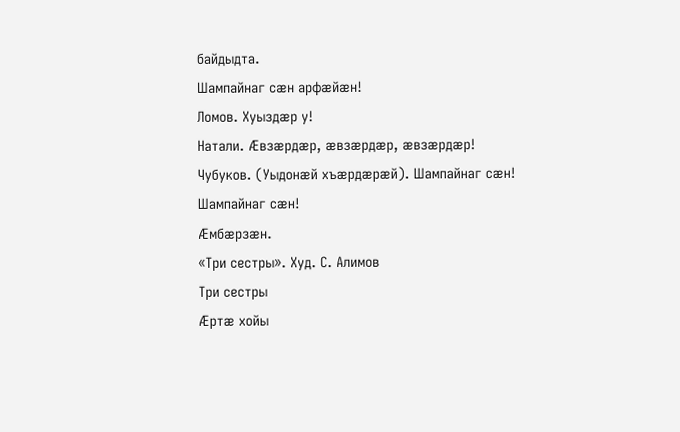байдыдта.
Шампайнаг сæн арфæйæн!
Ломов. Хуыздæр у!
Натали. Æвзæрдæр, æвзæрдæр, æвзæрдæр!
Чубуков. (Уыдонæй хъæрдæрæй). Шампайнаг сæн! Шампайнаг сæн!
Æмбæрзæн.
«Три сестры». Худ. С. Алимов
Три сестры
Æртæ хойы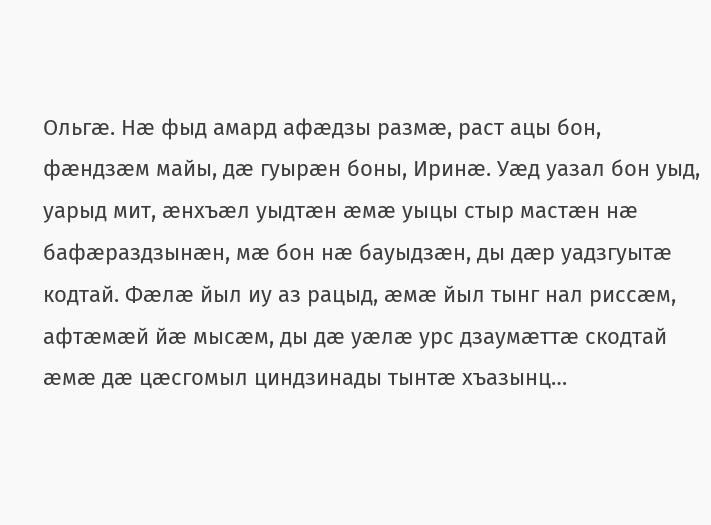Ольгæ. Нæ фыд амард афæдзы размæ, раст ацы бон, фæндзæм майы, дæ гуырæн боны, Иринæ. Уæд уазал бон уыд, уарыд мит, æнхъæл уыдтæн æмæ уыцы стыр мастæн нæ бафæраздзынæн, мæ бон нæ бауыдзæн, ды дæр уадзгуытæ кодтай. Фæлæ йыл иу аз рацыд, æмæ йыл тынг нал риссæм, афтæмæй йæ мысæм, ды дæ уæлæ урс дзаумæттæ скодтай æмæ дæ цæсгомыл циндзинады тынтæ хъазынц…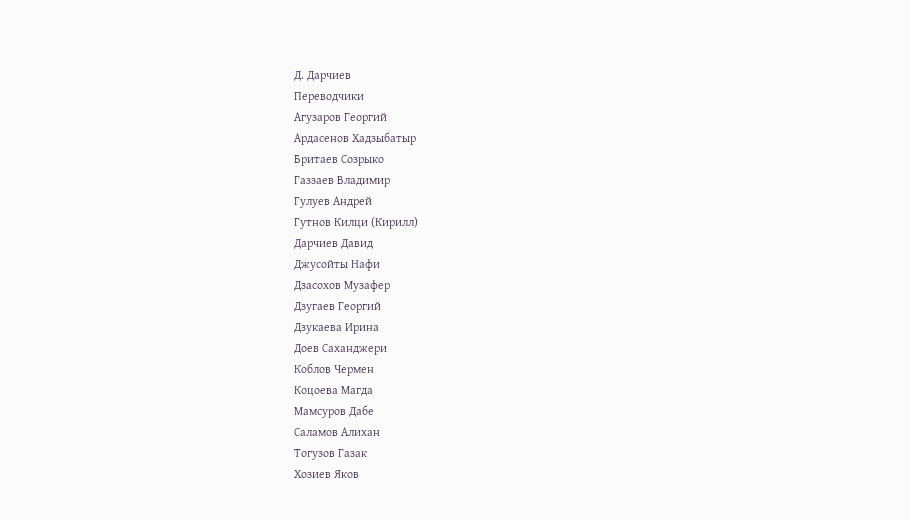Д. Дарчиев
Переводчики
Агузаров Георгий
Ардасенов Хадзыбатыр
Бритаев Созрыко
Газзаев Владимир
Гулуев Андрей
Гутнов Килци (Кирилл)
Дарчиев Давид
Джусойты Нафи
Дзасохов Музафер
Дзугаев Георгий
Дзукаева Ирина
Доев Саханджери
Коблов Чермен
Коцоева Магда
Мамсуров Дабе
Саламов Алихан
Тогузов Газак
Хозиев Яков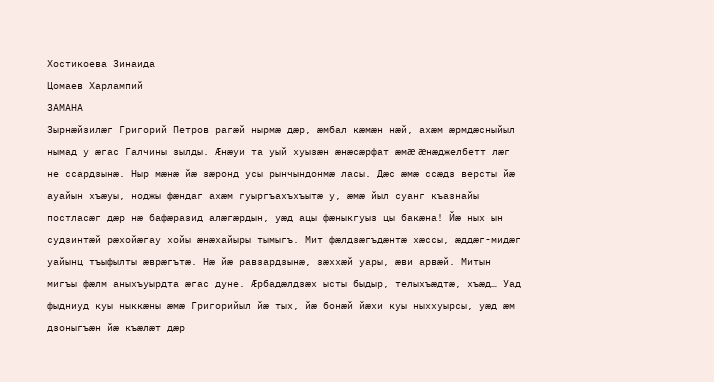Хостикоева Зинаида
Цомаев Харлампий
ЗАМАНА
Зырнæйзилæг Григорий Петров рагæй нырмæ дæр, æмбал кæмæн нæй, ахæм æрмдæсныйыл нымад у æгас Галчины зылды. Æнæуи та уый хуызæн æнæсæрфат æмæ æнæджелбетт лæг не ссардзынæ. Ныр мæнæ йæ зæронд усы рынчындонмæ ласы. Дæс æмæ ссæдз версты йæ ауайын хъæуы, ноджы фæндаг ахæм гуыргъахъхъытæ у, æмæ йыл суанг къазнайы постласæг дæр нæ бафæразид алæгæрдын, уæд ацы фæныкгуыз цы бакæна! Йæ ных ын судзинтæй рæхойæгау хойы æнæхайыры тымыгъ. Мит фæлдзæгъдæнтæ хæссы, æддæг-мидæг уайынц тъыфылты æврæгътæ. Нæ йæ равзардзынæ, зæххæй уары, æви арвæй. Митын мигъы фæлм аныхъуырдта æгас дуне. Æрбадæлдзæх ысты быдыр, телыхъæдтæ, хъæд… Уад фыдниуд куы ныккæны æмæ Григорийыл йæ тых, йæ бонæй йæхи куы ныххуырсы, уæд æм дзоныгъæн йæ къæлæт дæр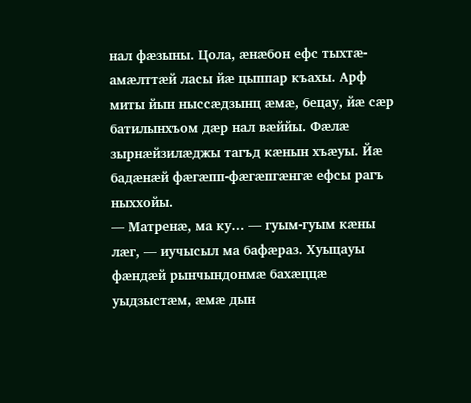нал фæзыны. Цола, æнæбон ефс тыхтæ-амæлттæй ласы йæ цыппар къахы. Арф миты йын ныссæдзынц æмæ, бецау, йæ сæр батилынхъом дæр нал вæййы. Фæлæ зырнæйзилæджы тагъд кæнын хъæуы. Йæ бадæнæй фæгæпп-фæгæпгæнгæ ефсы рагъ ныххойы.
— Матренæ, ма ку… — гуым-гуым кæны лæг, — иучысыл ма бафæраз. Хуыцауы фæндæй рынчындонмæ бахæццæ уыдзыстæм, æмæ дын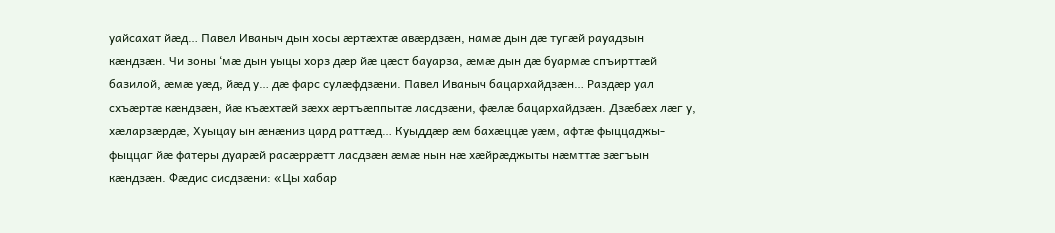уайсахат йæд… Павел Иваныч дын хосы æртæхтæ авæрдзæн, намæ дын дæ тугæй рауадзын кæндзæн. Чи зоны ‘мæ дын уыцы хорз дæр йæ цæст бауарза, æмæ дын дæ буармæ спъирттæй базилой, æмæ уæд, йæд у… дæ фарс сулæфдзæни. Павел Иваныч бацархайдзæн… Раздæр уал схъæртæ кæндзæн, йæ къæхтæй зæхх æртъæппытæ ласдзæни, фæлæ бацархайдзæн. Дзæбæх лæг у, хæларзæрдæ, Хуыцау ын æнæниз цард раттæд… Куыддæр æм бахæццæ уæм, афтæ фыццаджы-фыццаг йæ фатеры дуарæй расæррæтт ласдзæн æмæ нын нæ хæйрæджыты нæмттæ зæгъын кæндзæн. Фæдис сисдзæни: «Цы хабар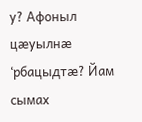у? Афоныл цæуылнæ ‘рбацыдтæ? Йам сымах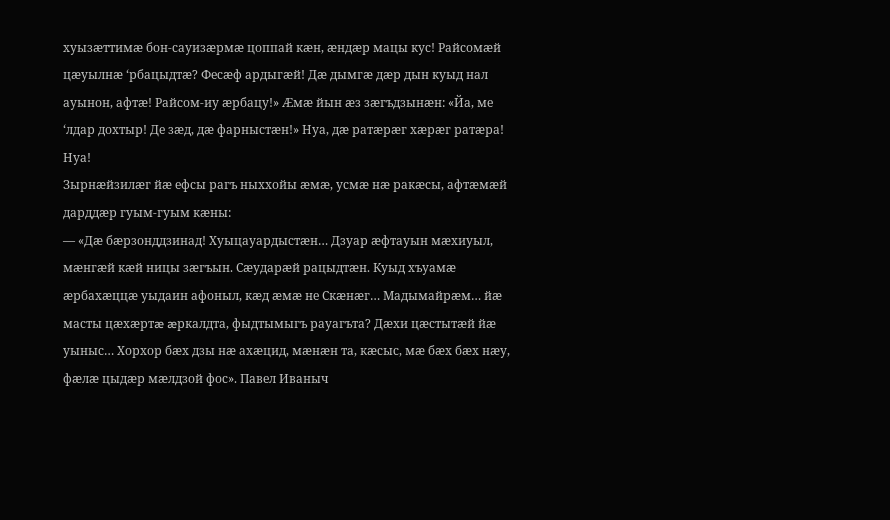хуызæттимæ бон-сауизæрмæ цоппай кæн, æндæр мацы кус! Райсомæй цæуылнæ ‘рбацыдтæ? Фесæф ардыгæй! Дæ дымгæ дæр дын куыд нал ауынон, афтæ! Райсом-иу æрбацу!» Æмæ йын æз зæгъдзынæн: «Йа, ме ‘лдар дохтыр! Де зæд, дæ фарныстæн!» Нуа, дæ ратæрæг хæрæг ратæра! Нуа!
Зырнæйзилæг йæ ефсы рагъ ныххойы æмæ, усмæ нæ ракæсы, афтæмæй дарддæр гуым-гуым кæны:
— «Дæ бæрзонддзинад! Хуыцауардыстæн… Дзуар æфтауын мæхиуыл, мæнгæй кæй ницы зæгъын. Сæударæй рацыдтæн. Куыд хъуамæ æрбахæццæ уыдаин афоныл, кæд æмæ не Скæнæг… Мадымайрæм… йæ масты цæхæртæ æркалдта, фыдтымыгъ рауагъта? Дæхи цæстытæй йæ уыныс… Хорхор бæх дзы нæ ахæцид, мæнæн та, кæсыс, мæ бæх бæх нæу, фæлæ цыдæр мæлдзой фос». Павел Иваныч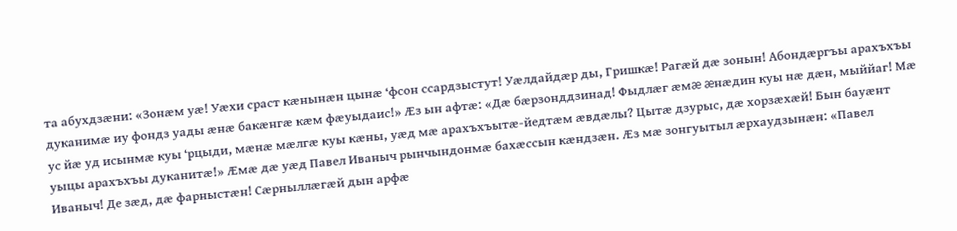та абухдзæни: «Зонæм уæ! Уæхи сраст кæнынæн цынæ ‘фсон ссардзыстут! Уæлдайдæр ды, Гришкæ! Рагæй дæ зонын! Абондæргъы арахъхъы дуканимæ иу фондз уады æнæ бакæнгæ кæм фæуыдаис!» Æз ын афтæ: «Дæ бæрзонддзинад! Фыдлæг æмæ æнæдин куы нæ дæн, мыййаг! Мæ ус йæ уд исынмæ куы ‘рцыди, мæнæ мæлгæ куы кæны, уæд мæ арахъхъытæ-йедтæм æвдæлы? Цытæ дзурыс, дæ хорзæхæй! Бын бауæнт уыцы арахъхъы дуканитæ!» Æмæ дæ уæд Павел Иваныч рынчындонмæ бахæссын кæндзæн. Æз мæ зонгуытыл æрхаудзынæн: «Павел Иваныч! Де зæд, дæ фарныстæн! Сæрныллæгæй дын арфæ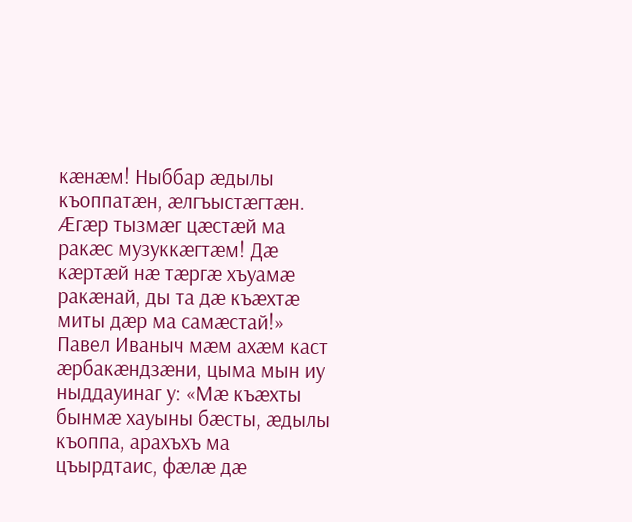кæнæм! Ныббар æдылы къоппатæн, æлгъыстæгтæн. Æгæр тызмæг цæстæй ма ракæс музуккæгтæм! Дæ кæртæй нæ тæргæ хъуамæ ракæнай, ды та дæ къæхтæ миты дæр ма самæстай!» Павел Иваныч мæм ахæм каст æрбакæндзæни, цыма мын иу ныддауинаг у: «Мæ къæхты бынмæ хауыны бæсты, æдылы къоппа, арахъхъ ма цъырдтаис, фæлæ дæ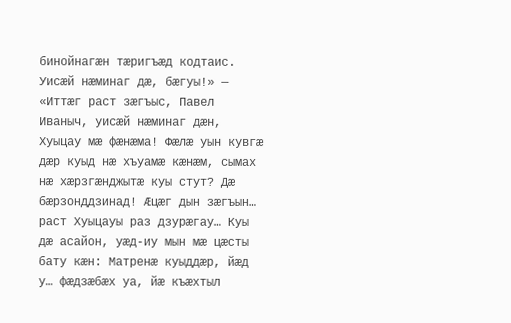бинойнагæн тæригъæд кодтаис. Уисæй нæминаг дæ, бæгуы!» — «Иттæг раст зæгъыс, Павел Иваныч, уисæй нæминаг дæн, Хуыцау мæ фæнæма! Фæлæ уын кувгæ дæр куыд нæ хъуамæ кæнæм, сымах нæ хæрзгæнджытæ куы стут? Дæ бæрзонддзинад! Æцæг дын зæгъын… раст Хуыцауы раз дзурæгау… Куы дæ асайон, уæд-иу мын мæ цæсты бату кæн: Матренæ куыддæр, йæд у… фæдзæбæх уа, йæ къæхтыл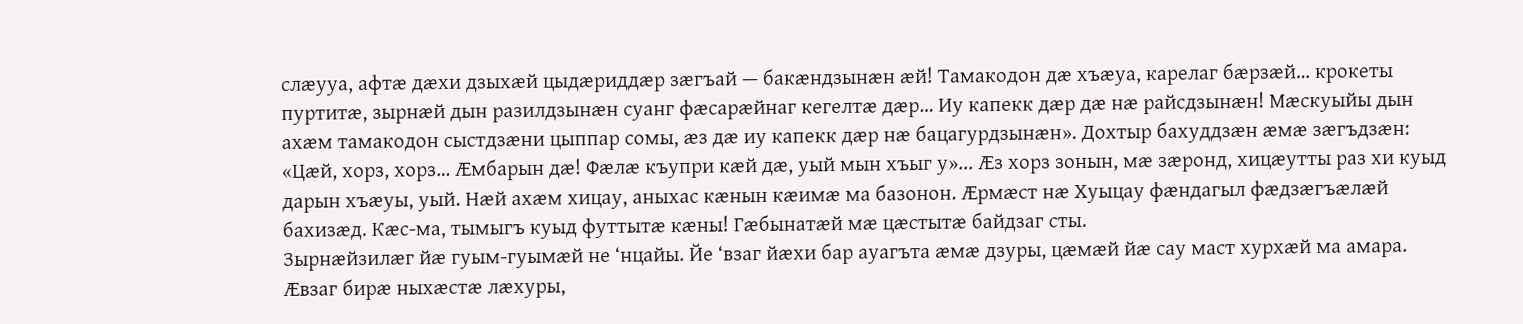слæууа, афтæ дæхи дзыхæй цыдæриддæр зæгъай — бакæндзынæн æй! Тамакодон дæ хъæуа, карелаг бæрзæй… крокеты пуртитæ, зырнæй дын разилдзынæн суанг фæсарæйнаг кегелтæ дæр… Иу капекк дæр дæ нæ райсдзынæн! Мæскуыйы дын ахæм тамакодон сыстдзæни цыппар сомы, æз дæ иу капекк дæр нæ бацагурдзынæн». Дохтыр бахуддзæн æмæ зæгъдзæн: «Цæй, хорз, хорз… Æмбарын дæ! Фæлæ къупри кæй дæ, уый мын хъыг у»... Æз хорз зонын, мæ зæронд, хицæутты раз хи куыд дарын хъæуы, уый. Нæй ахæм хицау, аныхас кæнын кæимæ ма базонон. Æрмæст нæ Хуыцау фæндагыл фæдзæгъæлæй бахизæд. Кæс-ма, тымыгъ куыд футтытæ кæны! Гæбынатæй мæ цæстытæ байдзаг сты.
Зырнæйзилæг йæ гуым-гуымæй не ‘нцайы. Йе ‘взаг йæхи бар ауагъта æмæ дзуры, цæмæй йæ сау маст хурхæй ма амара. Æвзаг бирæ ныхæстæ лæхуры,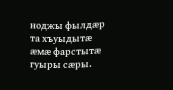ноджы фылдæр та хъуыдытæ æмæ фарстытæ гуыры сæры.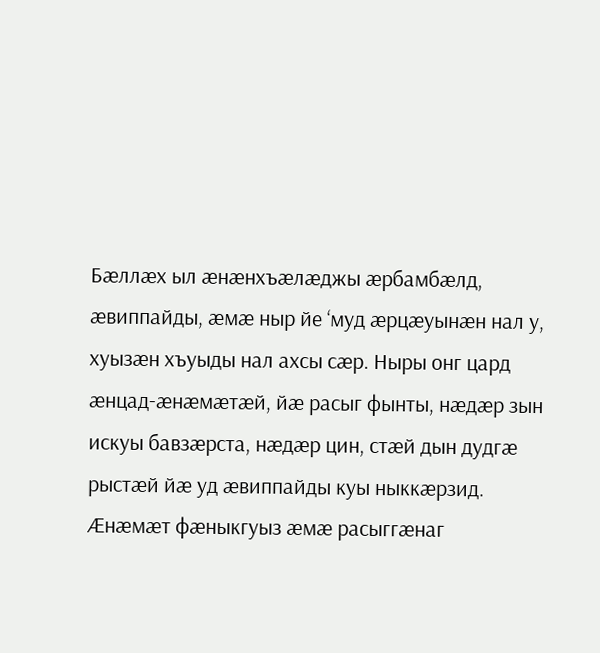Бæллæх ыл æнæнхъæлæджы æрбамбæлд, æвиппайды, æмæ ныр йе ‘муд æрцæуынæн нал у, хуызæн хъуыды нал ахсы сæр. Ныры онг цард æнцад-æнæмæтæй, йæ расыг фынты, нæдæр зын искуы бавзæрста, нæдæр цин, стæй дын дудгæ рыстæй йæ уд æвиппайды куы ныккæрзид. Æнæмæт фæныкгуыз æмæ расыггæнаг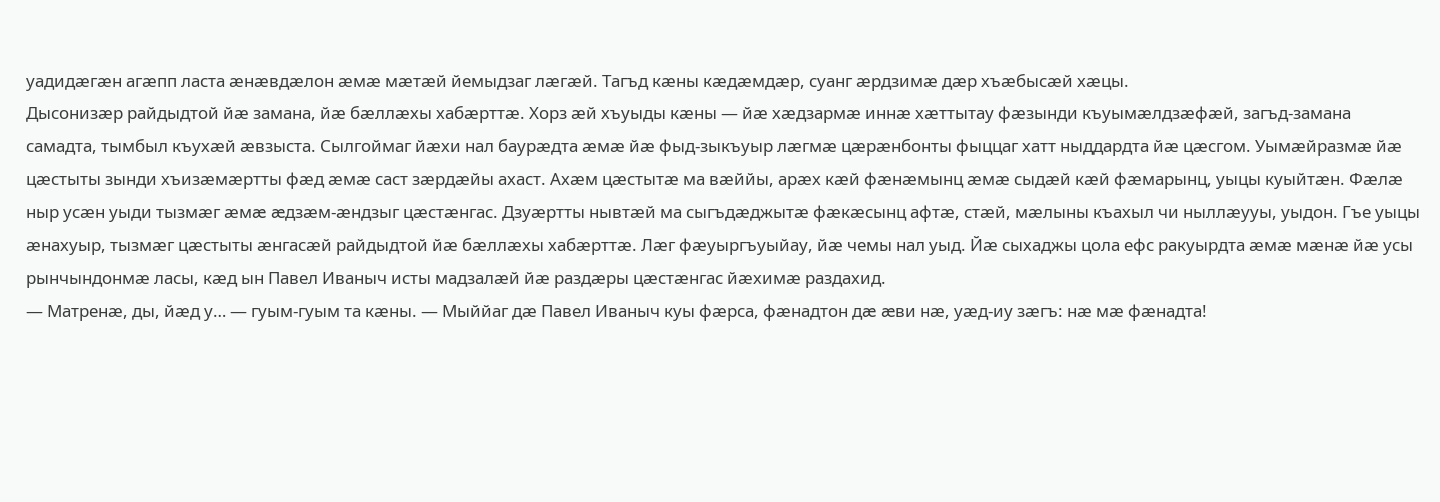уадидæгæн агæпп ласта æнæвдæлон æмæ мæтæй йемыдзаг лæгæй. Тагъд кæны кæдæмдæр, суанг æрдзимæ дæр хъæбысæй хæцы.
Дысонизæр райдыдтой йæ замана, йæ бæллæхы хабæрттæ. Хорз æй хъуыды кæны — йæ хæдзармæ иннæ хæттытау фæзынди къуымæлдзæфæй, загъд-замана самадта, тымбыл къухæй æвзыста. Сылгоймаг йæхи нал баурæдта æмæ йæ фыд-зыкъуыр лæгмæ цæрæнбонты фыццаг хатт ныддардта йæ цæсгом. Уымæйразмæ йæ цæстыты зынди хъизæмæртты фæд æмæ саст зæрдæйы ахаст. Ахæм цæстытæ ма вæййы, арæх кæй фæнæмынц æмæ сыдæй кæй фæмарынц, уыцы куыйтæн. Фæлæ ныр усæн уыди тызмæг æмæ æдзæм-æндзыг цæстæнгас. Дзуæртты нывтæй ма сыгъдæджытæ фæкæсынц афтæ, стæй, мæлыны къахыл чи ныллæууы, уыдон. Гъе уыцы æнахуыр, тызмæг цæстыты æнгасæй райдыдтой йæ бæллæхы хабæрттæ. Лæг фæуыргъуыйау, йæ чемы нал уыд. Йæ сыхаджы цола ефс ракуырдта æмæ мæнæ йæ усы рынчындонмæ ласы, кæд ын Павел Иваныч исты мадзалæй йæ раздæры цæстæнгас йæхимæ раздахид.
— Матренæ, ды, йæд у… — гуым-гуым та кæны. — Мыййаг дæ Павел Иваныч куы фæрса, фæнадтон дæ æви нæ, уæд-иу зæгъ: нæ мæ фæнадта!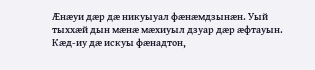Æнæуи дæр дæ никуыуал фæнæмдзынæн. Уый тыххæй дын мæнæ мæхиуыл дзуар дæр æфтауын. Кæд-иу дæ искуы фæнадтон,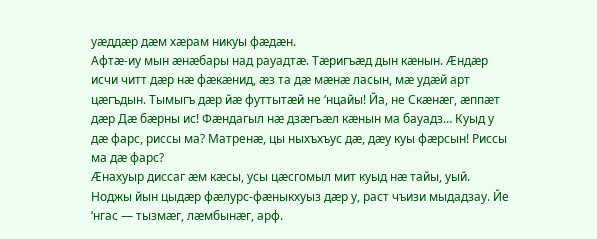уæддæр дæм хæрам никуы фæдæн.
Афтæ-иу мын æнæбары над рауадтæ. Тæригъæд дын кæнын. Æндæр исчи читт дæр нæ фæкæнид, æз та дæ мæнæ ласын, мæ удæй арт цæгъдын. Тымыгъ дæр йæ футтытæй не ‘нцайы! Йа, не Скæнæг, æппæт дæр Дæ бæрны ис! Фæндагыл нæ дзæгъæл кæнын ма бауадз… Куыд у дæ фарс, риссы ма? Матренæ, цы ныхъхъус дæ, дæу куы фæрсын! Риссы ма дæ фарс?
Æнахуыр диссаг æм кæсы, усы цæсгомыл мит куыд нæ тайы, уый. Ноджы йын цыдæр фæлурс-фæныкхуыз дæр у, раст чъизи мыдадзау. Йе ‘нгас — тызмæг, лæмбынæг, арф.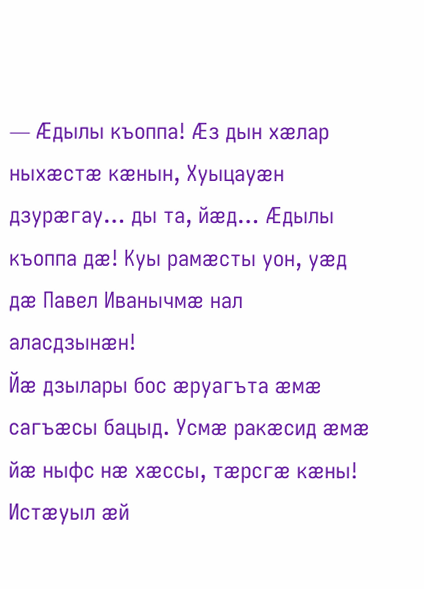— Æдылы къоппа! Æз дын хæлар ныхæстæ кæнын, Хуыцауæн дзурæгау… ды та, йæд… Æдылы къоппа дæ! Куы рамæсты уон, уæд дæ Павел Иванычмæ нал аласдзынæн!
Йæ дзылары бос æруагъта æмæ сагъæсы бацыд. Усмæ ракæсид æмæ йæ ныфс нæ хæссы, тæрсгæ кæны! Истæуыл æй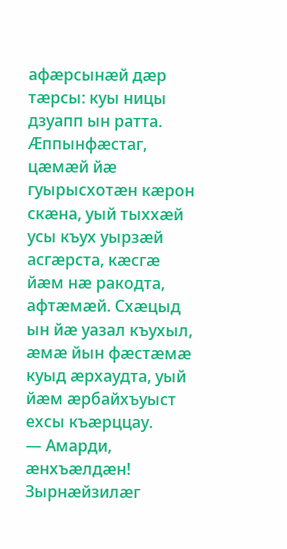афæрсынæй дæр тæрсы: куы ницы дзуапп ын ратта. Æппынфæстаг, цæмæй йæ гуырысхотæн кæрон скæна, уый тыххæй усы къух уырзæй асгæрста, кæсгæ йæм нæ ракодта, афтæмæй. Схæцыд ын йæ уазал къухыл, æмæ йын фæстæмæ куыд æрхаудта, уый йæм æрбайхъуыст ехсы къæрццау.
— Амарди, æнхъæлдæн!
Зырнæйзилæг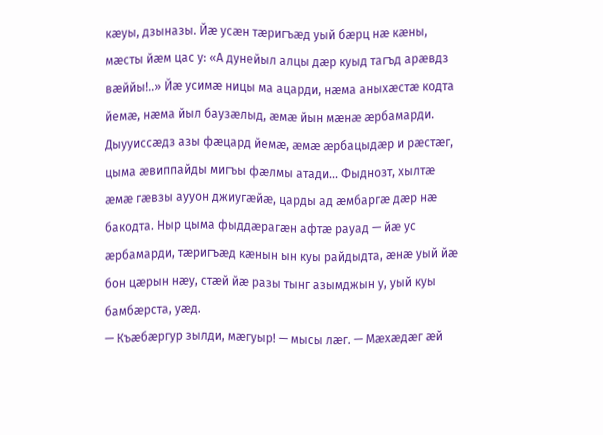кæуы, дзыназы. Йæ усæн тæригъæд уый бæрц нæ кæны, мæсты йæм цас у: «А дунейыл алцы дæр куыд тагъд арæвдз вæййы!..» Йæ усимæ ницы ма ацарди, нæма аныхæстæ кодта йемæ, нæма йыл баузæлыд, æмæ йын мæнæ æрбамарди. Дыууиссæдз азы фæцард йемæ, æмæ æрбацыдæр и рæстæг, цыма æвиппайды мигъы фæлмы атади... Фыднозт, хылтæ æмæ гæвзы аууон джиугæйæ, царды ад æмбаргæ дæр нæ бакодта. Ныр цыма фыддæрагæн афтæ рауад — йæ ус æрбамарди, тæригъæд кæнын ын куы райдыдта, æнæ уый йæ бон цæрын нæу, стæй йæ разы тынг азымджын у, уый куы бамбæрста, уæд.
— Къæбæргур зылди, мæгуыр! — мысы лæг. — Мæхæдæг æй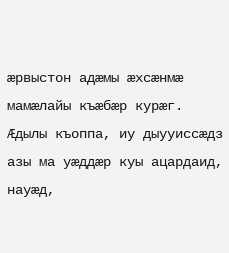æрвыстон адæмы æхсæнмæ мамæлайы къæбæр курæг. Æдылы къоппа, иу дыууиссæдз азы ма уæддæр куы ацардаид, науæд,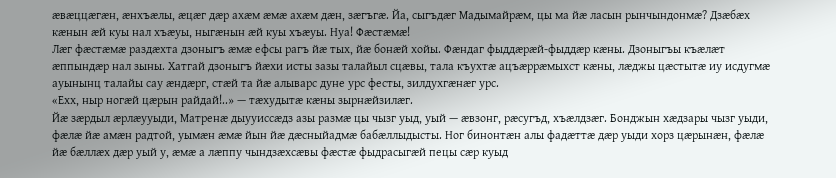æвæццæгæн, æнхъæлы, æцæг дæр ахæм æмæ ахæм дæн, зæгъгæ. Йа, сыгъдæг Мадымайрæм, цы ма йæ ласын рынчындонмæ? Дзæбæх кæнын æй куы нал хъæуы, ныгæнын æй куы хъæуы. Нуа! Фæстæмæ!
Лæг фæстæмæ раздæхта дзоныгъ æмæ ефсы рагъ йæ тых, йæ бонæй хойы. Фæндаг фыддæрæй-фыддæр кæны. Дзоныгъы къæлæт æппындæр нал зыны. Хатгай дзоныгъ йæхи исты зазы талайыл сцæвы, тала къухтæ ацъæррæмыхст кæны, лæджы цæстытæ иу исдугмæ ауынынц талайы сау æндæрг, стæй та йæ алыварс дуне урс фесты, зилдухгæнæг урс.
«Ехх, ныр ногæй цæрын райдай!..» — тæхудытæ кæны зырнæйзилæг.
Йæ зæрдыл æрлæууыди, Матренæ дыууиссæдз азы размæ цы чызг уыд, уый — æвзонг, рæсугъд, хъæлдзæг. Бонджын хæдзары чызг уыди, фæлæ йæ амæн радтой, уымæн æмæ йын йæ дæсныйадмæ бабæллыдысты. Ног бинонтæн алы фадæттæ дæр уыди хорз цæрынæн, фæлæ йæ бæллæх дæр уый у, æмæ а лæппу чындзæхсæвы фæстæ фыдрасыгæй пецы сæр куыд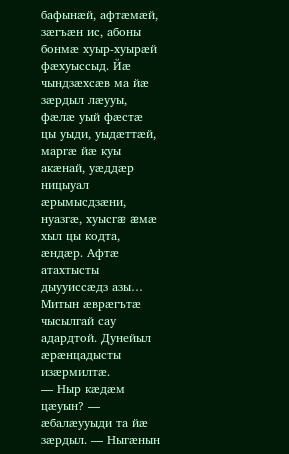бафынæй, афтæмæй, зæгъæн ис, абоны бонмæ хуыр-хуырæй фæхуыссыд. Йæ чындзæхсæв ма йæ зæрдыл лæууы, фæлæ уый фæстæ цы уыди, уыдæттæй, маргæ йæ куы акæнай, уæддæр ницыуал æрымысдзæни, нуазгæ, хуысгæ æмæ хыл цы кодта, æндæр. Афтæ атахтысты дыууиссæдз азы…
Митын æврæгътæ чысылгай сау адардтой. Дунейыл æрæнцадысты изæрмилтæ.
— Ныр кæдæм цæуын? — æбалæууыди та йæ зæрдыл. — Ныгæнын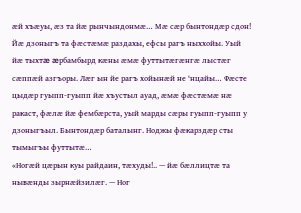æй хъæуы, æз та йæ рынчындонмæ… Мæ сæр бынтондæр сдон!
Йæ дзоныгъ та фæстæмæ раздахы, ефсы рагъ ныххойы. Уый йæ тыхтæ æрбамбырд кæны æмæ футтытæгæнгæ лыстæг сæппæй азгъоры. Лæг ын йе рагъ хойынæй не ‘нцайы… Фæсте цыдæр гуыпп-гуыпп йæ хъустыл ауад, æмæ фæстæмæ нæ ракаст, фæлæ йæ фембæрста, уый марды сæры гуыпп-гуыпп у дзоныгъыл. Бынтондæр баталынг. Ноджы фæкарздæр сты тымыгъы футтытæ…
«Ногæй цæрын куы райдаин, тæхуды!.. — йæ бæллицтæ та нывæнды зырнæйзилæг. — Ног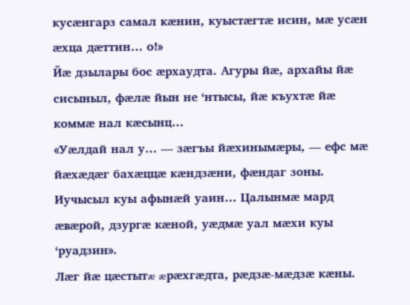кусæнгарз самал кæнин, куыстæгтæ исин, мæ усæн æхца дæттин… о!»
Йæ дзылары бос æрхаудта. Агуры йæ, архайы йæ сисыныл, фæлæ йын не ‘нтысы, йæ къухтæ йæ коммæ нал кæсынц…
«Уæлдай нал у… — зæгъы йæхинымæры, — ефс мæ йæхæдæг бахæццæ кæндзæни, фæндаг зоны. Иучысыл куы афынæй уаин… Цалынмæ мард æвæрой, дзургæ кæной, уæдмæ уал мæхи куы ‘руадзин».
Лæг йæ цæстытæ æрæхгæдта, рæдзæ-мæдзæ кæны.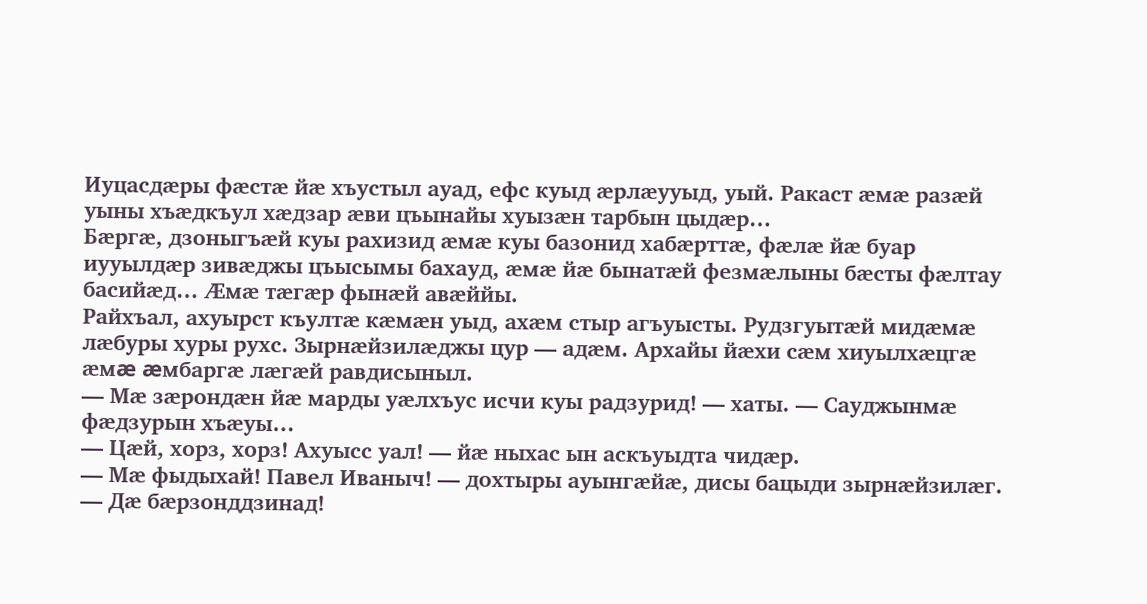Иуцасдæры фæстæ йæ хъустыл ауад, ефс куыд æрлæууыд, уый. Ракаст æмæ разæй уыны хъæдкъул хæдзар æви цъынайы хуызæн тарбын цыдæр…
Бæргæ, дзоныгъæй куы рахизид æмæ куы базонид хабæрттæ, фæлæ йæ буар иууылдæр зивæджы цъысымы бахауд, æмæ йæ бынатæй фезмæлыны бæсты фæлтау басийæд… Æмæ тæгæр фынæй авæййы.
Райхъал, ахуырст къултæ кæмæн уыд, ахæм стыр агъуысты. Рудзгуытæй мидæмæ лæбуры хуры рухс. Зырнæйзилæджы цур — адæм. Архайы йæхи сæм хиуылхæцгæ æмæ æмбаргæ лæгæй равдисыныл.
— Мæ зæрондæн йæ марды уæлхъус исчи куы радзурид! — хаты. — Сауджынмæ фæдзурын хъæуы…
— Цæй, хорз, хорз! Ахуысс уал! — йæ ныхас ын аскъуыдта чидæр.
— Мæ фыдыхай! Павел Иваныч! — дохтыры ауынгæйæ, дисы бацыди зырнæйзилæг. — Дæ бæрзонддзинад!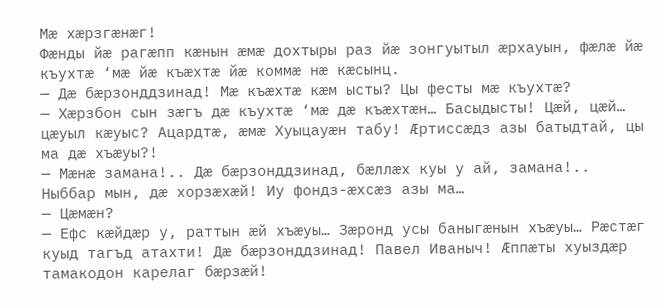Мæ хæрзгæнæг!
Фæнды йæ рагæпп кæнын æмæ дохтыры раз йæ зонгуытыл æрхауын, фæлæ йæ къухтæ ‘мæ йæ къæхтæ йæ коммæ нæ кæсынц.
— Дæ бæрзонддзинад! Мæ къæхтæ кæм ысты? Цы фесты мæ къухтæ?
— Хæрзбон сын зæгъ дæ къухтæ ‘мæ дæ къæхтæн… Басыдысты! Цæй, цæй… цæуыл кæуыс? Ацардтæ, æмæ Хуыцауæн табу! Æртиссæдз азы батыдтай, цы ма дæ хъæуы?!
— Мæнæ замана!.. Дæ бæрзонддзинад, бæллæх куы у ай, замана!.. Ныббар мын, дæ хорзæхæй! Иу фондз-æхсæз азы ма…
— Цæмæн?
— Ефс кæйдæр у, раттын æй хъæуы… Зæронд усы баныгæнын хъæуы… Рæстæг куыд тагъд атахти! Дæ бæрзонддзинад! Павел Иваныч! Æппæты хуыздæр тамакодон карелаг бæрзæй!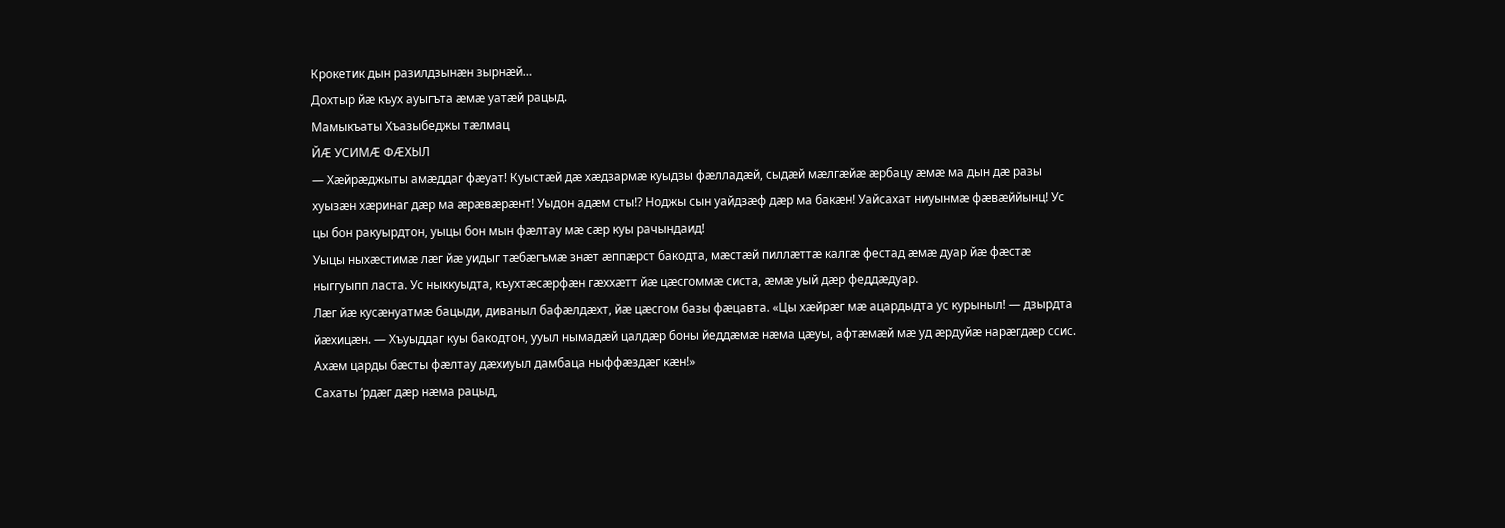Крокетик дын разилдзынæн зырнæй…
Дохтыр йæ къух ауыгъта æмæ уатæй рацыд.
Мамыкъаты Хъазыбеджы тæлмац
ЙÆ УСИМÆ ФÆХЫЛ
— Хæйрæджыты амæддаг фæуат! Куыстæй дæ хæдзармæ куыдзы фæлладæй, сыдæй мæлгæйæ æрбацу æмæ ма дын дæ разы хуызæн хæринаг дæр ма æрæвæрæнт! Уыдон адæм сты!? Ноджы сын уайдзæф дæр ма бакæн! Уайсахат ниуынмæ фæвæййынц! Ус цы бон ракуырдтон, уыцы бон мын фæлтау мæ сæр куы рачындаид!
Уыцы ныхæстимæ лæг йæ уидыг тæбæгъмæ знæт æппæрст бакодта, мæстæй пиллæттæ калгæ фестад æмæ дуар йæ фæстæ ныггуыпп ласта. Ус ныккуыдта, къухтæсæрфæн гæххæтт йæ цæсгоммæ систа, æмæ уый дæр феддæдуар.
Лæг йæ кусæнуатмæ бацыди, диваныл бафæлдæхт, йæ цæсгом базы фæцавта. «Цы хæйрæг мæ ацардыдта ус курыныл! — дзырдта йæхицæн. — Хъуыддаг куы бакодтон, ууыл нымадæй цалдæр боны йеддæмæ нæма цæуы, афтæмæй мæ уд æрдуйæ нарæгдæр ссис. Ахæм царды бæсты фæлтау дæхиуыл дамбаца ныффæздæг кæн!»
Сахаты ‘рдæг дæр нæма рацыд,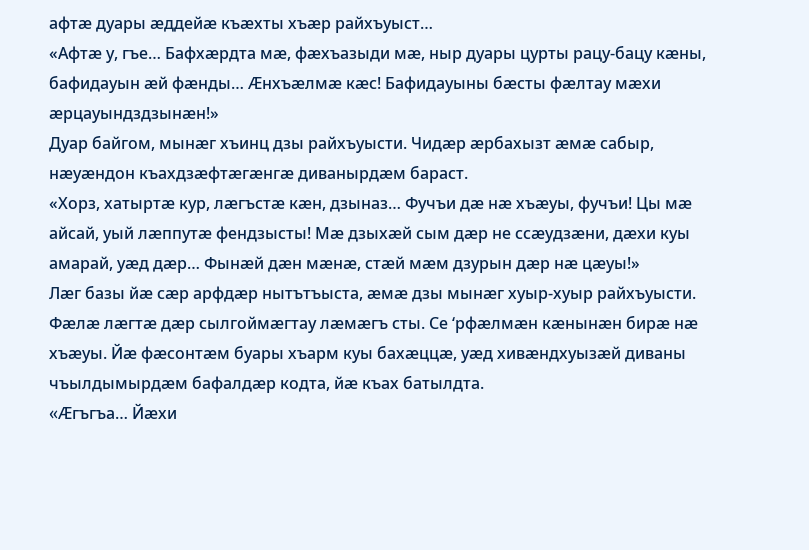афтæ дуары æддейæ къæхты хъæр райхъуыст…
«Афтæ у, гъе… Бафхæрдта мæ, фæхъазыди мæ, ныр дуары цурты рацу-бацу кæны, бафидауын æй фæнды… Æнхъæлмæ кæс! Бафидауыны бæсты фæлтау мæхи æрцауындздзынæн!»
Дуар байгом, мынæг хъинц дзы райхъуысти. Чидæр æрбахызт æмæ сабыр, нæуæндон къахдзæфтæгæнгæ диванырдæм бараст.
«Хорз, хатыртæ кур, лæгъстæ кæн, дзыназ… Фучъи дæ нæ хъæуы, фучъи! Цы мæ айсай, уый лæппутæ фендзысты! Мæ дзыхæй сым дæр не ссæудзæни, дæхи куы амарай, уæд дæр… Фынæй дæн мæнæ, стæй мæм дзурын дæр нæ цæуы!»
Лæг базы йæ сæр арфдæр нытътъыста, æмæ дзы мынæг хуыр-хуыр райхъуысти. Фæлæ лæгтæ дæр сылгоймæгтау лæмæгъ сты. Се ‘рфæлмæн кæнынæн бирæ нæ хъæуы. Йæ фæсонтæм буары хъарм куы бахæццæ, уæд хивæндхуызæй диваны чъылдымырдæм бафалдæр кодта, йæ къах батылдта.
«Æгъгъа… Йæхи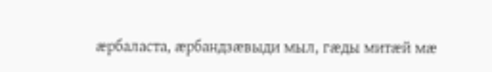æрбаласта, æрбандзæвыди мыл, гæды митæй мæ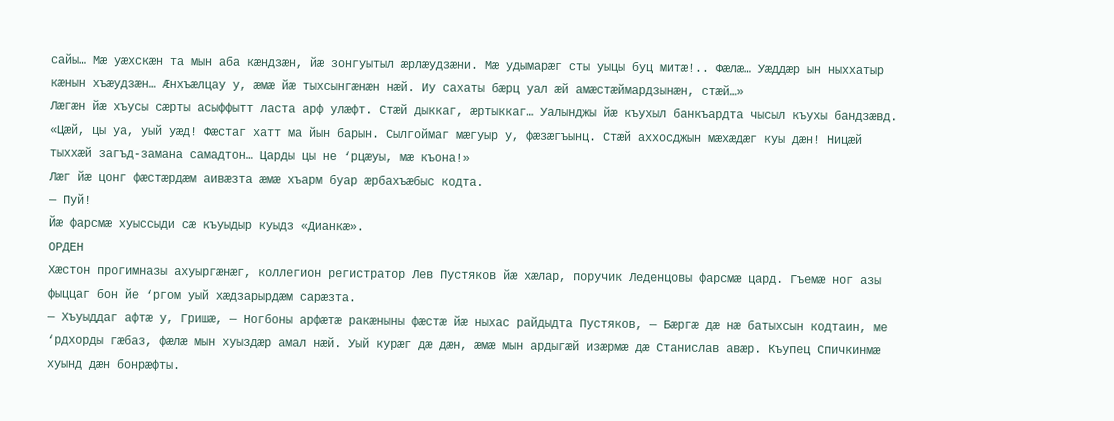сайы… Мæ уæхскæн та мын аба кæндзæн, йæ зонгуытыл æрлæудзæни. Мæ удымарæг сты уыцы буц митæ!.. Фæлæ… Уæддæр ын ныххатыр кæнын хъæудзæн… Æнхъæлцау у, æмæ йæ тыхсынгæнæн нæй. Иу сахаты бæрц уал æй амæстæймардзынæн, стæй…»
Лæгæн йæ хъусы сæрты асыффытт ласта арф улæфт. Стæй дыккаг, æртыккаг… Уалынджы йæ къухыл банкъардта чысыл къухы бандзæвд.
«Цæй, цы уа, уый уæд! Фæстаг хатт ма йын барын. Сылгоймаг мæгуыр у, фæзæгъынц. Стæй аххосджын мæхæдæг куы дæн! Ницæй тыххæй загъд-замана самадтон… Царды цы не ‘рцæуы, мæ къона!»
Лæг йæ цонг фæстæрдæм аивæзта æмæ хъарм буар æрбахъæбыс кодта.
— Пуй!
Йæ фарсмæ хуыссыди сæ къуыдыр куыдз «Дианкæ».
ОРДЕН
Хæстон прогимназы ахуыргæнæг, коллегион регистратор Лев Пустяков йæ хæлар, поручик Леденцовы фарсмæ цард. Гъемæ ног азы фыццаг бон йе ‘ргом уый хæдзарырдæм сарæзта.
— Хъуыддаг афтæ у, Гришæ, — Ногбоны арфæтæ ракæныны фæстæ йæ ныхас райдыдта Пустяков, — Бæргæ дæ нæ батыхсын кодтаин, ме ‘рдхорды гæбаз, фæлæ мын хуыздæр амал нæй. Уый курæг дæ дæн, æмæ мын ардыгæй изæрмæ дæ Станислав авæр. Къупец Спичкинмæ хуынд дæн бонрæфты.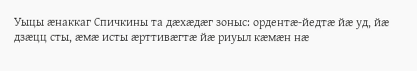Уыцы æнаккаг Спичкины та дæхæдæг зоныс: ордентæ-йедтæ йæ уд, йæ дзæцц сты, æмæ исты æрттивæгтæ йæ риуыл кæмæн нæ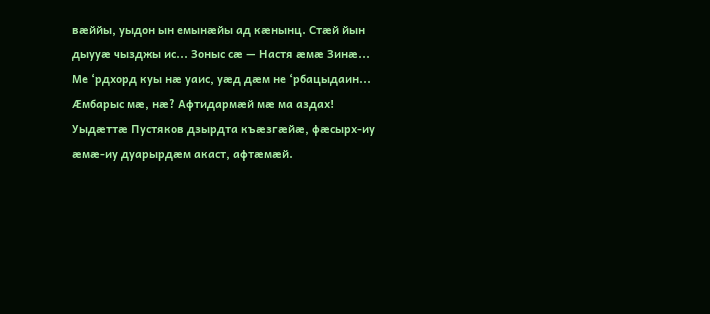вæййы, уыдон ын емынæйы ад кæнынц. Стæй йын дыууæ чызджы ис... Зоныс сæ — Настя æмæ Зинæ... Ме ‘рдхорд куы нæ уаис, уæд дæм не ‘рбацыдаин... Æмбарыс мæ, нæ? Афтидармæй мæ ма аздах!
Уыдæттæ Пустяков дзырдта къæзгæйæ, фæсырх-иу æмæ-иу дуарырдæм акаст, афтæмæй.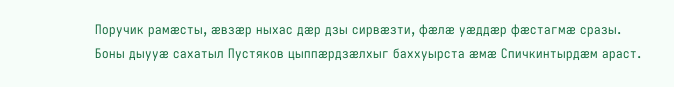Поручик рамæсты, æвзæр ныхас дæр дзы сирвæзти, фæлæ уæддæр фæстагмæ сразы.
Боны дыууæ сахатыл Пустяков цыппæрдзæлхыг баххуырста æмæ Спичкинтырдæм араст.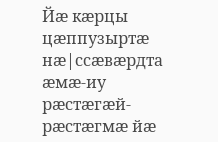Йæ кæрцы цæппузыртæ нæ|ссæвæрдта æмæ-иу рæстæгæй-рæстæгмæ йæ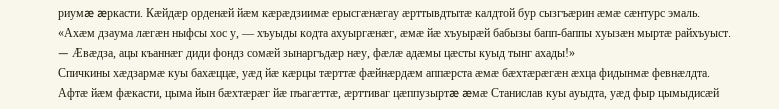риумæ æркасти. Кæйдæр орденæй йæм кæрæдзиимæ ерысгæнæгау æрттывдтытæ калдтой бур сызгъæрин æмæ сæнтурс эмаль.
«Ахæм дзаума лæгæн ныфсы хос у, — хъуыды кодта ахуыргæнæг, æмæ йæ хъуырæй бабызы бапп-баппы хуызæн мыртæ райхъуыст. — Æвæдза, ацы къаннæг диди фондз сомæй зынаргъдæр нæу, фæлæ адæмы цæсты куыд тынг ахады!»
Спичкины хæдзармæ куы бахæццæ, уæд йæ кæрцы тæрттæ фæйнæрдæм аппæрста æмæ бæхтæрæгæн æхца фидынмæ февнæлдта. Афтæ йæм фæкасти, цыма йын бæхтæрæг йæ пъагæттæ, æрттиваг цæппузыртæ æмæ Станислав куы ауыдта, уæд фыр цымыдисæй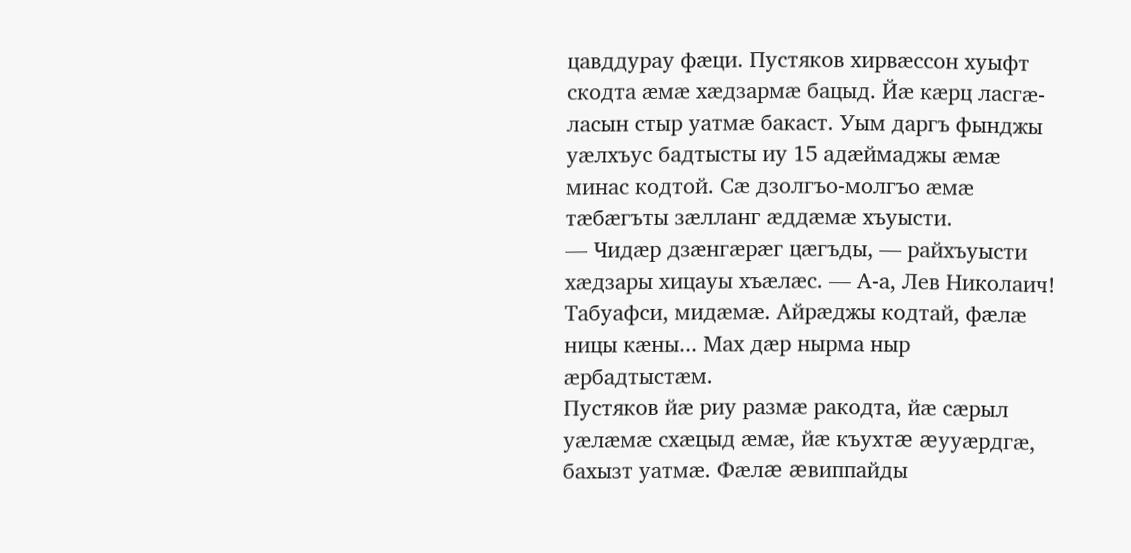цавддурау фæци. Пустяков хирвæссон хуыфт скодта æмæ хæдзармæ бацыд. Йæ кæрц ласгæ-ласын стыр уатмæ бакаст. Уым даргъ фынджы уæлхъус бадтысты иу 15 адæймаджы æмæ минас кодтой. Сæ дзолгъо-молгъо æмæ тæбæгъты зæлланг æддæмæ хъуысти.
— Чидæр дзæнгæрæг цæгъды, — райхъуысти хæдзары хицауы хъæлæс. — А-а, Лев Николаич! Табуафси, мидæмæ. Айрæджы кодтай, фæлæ ницы кæны... Мах дæр нырма ныр æрбадтыстæм.
Пустяков йæ риу размæ ракодта, йæ сæрыл уæлæмæ схæцыд æмæ, йæ къухтæ æууæрдгæ, бахызт уатмæ. Фæлæ æвиппайды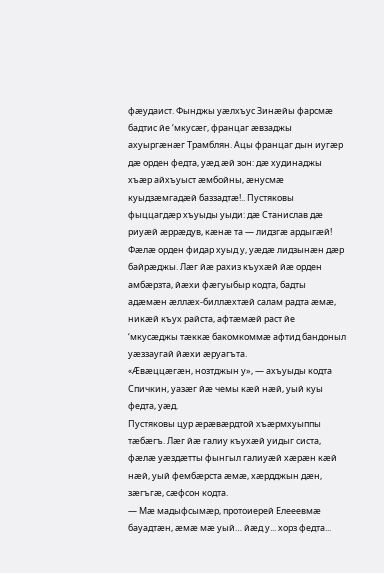фæудаист. Фынджы уæлхъус Зинæйы фарсмæ бадтис йе ‘мкусæг, францаг æвзаджы ахуыргæнæг Трамблян. Ацы францаг дын иугæр дæ орден федта, уæд æй зон: дæ худинаджы хъæр айхъуыст æмбойны, æнусмæ куыдзæмгадæй баззадтæ!.. Пустяковы фыццагдæр хъуыды уыди: дæ Станислав дæ риуæй æррæдув, кæнæ та — лидзгæ ардыгæй! Фæлæ орден фидар хуыд у, уæдæ лидзынæн дæр байрæджы. Лæг йæ рахиз къухæй йæ орден амбæрзта, йæхи фæгуыбыр кодта, бадты адæмæн æллæх-биллæхтæй салам радта æмæ, никæй къух райста, афтæмæй раст йе ‘мкусæджы тæккæ бакомкоммæ афтид бандоныл уæззаугай йæхи æруагъта.
«Æвæццæгæн, нозтджын у», — ахъуыды кодта Спичкин, уазæг йæ чемы кæй нæй, уый куы федта, уæд.
Пустяковы цур æрæвæрдтой хъæрмхуыппы тæбæгъ. Лæг йæ галиу къухæй уидыг систа, фæлæ уæздæтты фынгыл галиуæй хæрæн кæй нæй, уый фембæрста æмæ, хæрдджын дæн, зæгъгæ, сæфсон кодта.
— Мæ мадыфсымæр, протоиерей Елееевмæ бауадтæн, æмæ мæ уый… йæд у... хорз федта...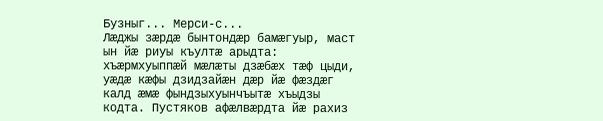Бузныг... Мерси-с...
Лæджы зæрдæ бынтондæр бамæгуыр, маст ын йæ риуы къултæ арыдта: хъæрмхуыппæй мæлæты дзæбæх тæф цыди, уæдæ кæфы дзидзайæн дæр йæ фæздæг калд æмæ фындзыхуынчъытæ хъыдзы кодта. Пустяков афæлвæрдта йæ рахиз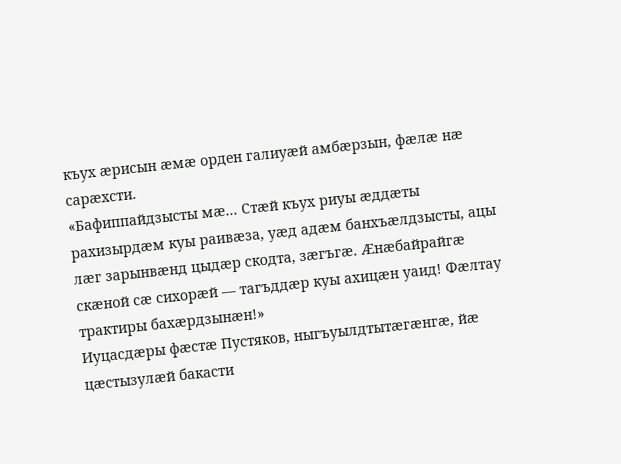къух æрисын æмæ орден галиуæй амбæрзын, фæлæ нæ сарæхсти.
«Бафиппайдзысты мæ... Стæй къух риуы æддæты рахизырдæм куы раивæза, уæд адæм банхъæлдзысты, ацы лæг зарынвæнд цыдæр скодта, зæгъгæ. Æнæбайрайгæ скæной сæ сихорæй — тагъддæр куы ахицæн уаид! Фæлтау трактиры бахæрдзынæн!»
Иуцасдæры фæстæ Пустяков, ныгъуылдтытæгæнгæ, йæ цæстызулæй бакасти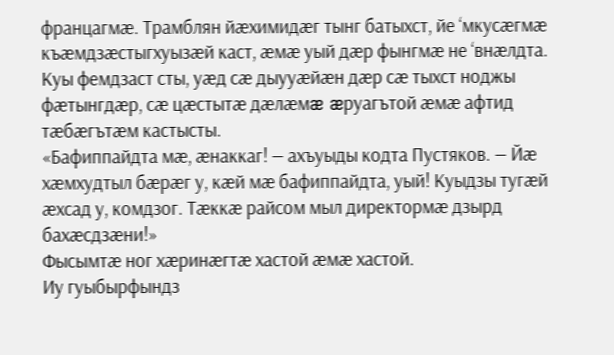францагмæ. Трамблян йæхимидæг тынг батыхст, йе ‘мкусæгмæ къæмдзæстыгхуызæй каст, æмæ уый дæр фынгмæ не ‘внæлдта. Куы фемдзаст сты, уæд сæ дыууæйæн дæр сæ тыхст ноджы фæтынгдæр, сæ цæстытæ дæлæмæ æруагътой æмæ афтид тæбæгътæм кастысты.
«Бафиппайдта мæ, æнаккаг! — ахъуыды кодта Пустяков. — Йæ хæмхудтыл бæрæг у, кæй мæ бафиппайдта, уый! Куыдзы тугæй æхсад у, комдзог. Тæккæ райсом мыл директормæ дзырд бахæсдзæни!»
Фысымтæ ног хæринæгтæ хастой æмæ хастой.
Иу гуыбырфындз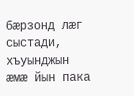бæрзонд лæг сыстади, хъуынджын æмæ йын пака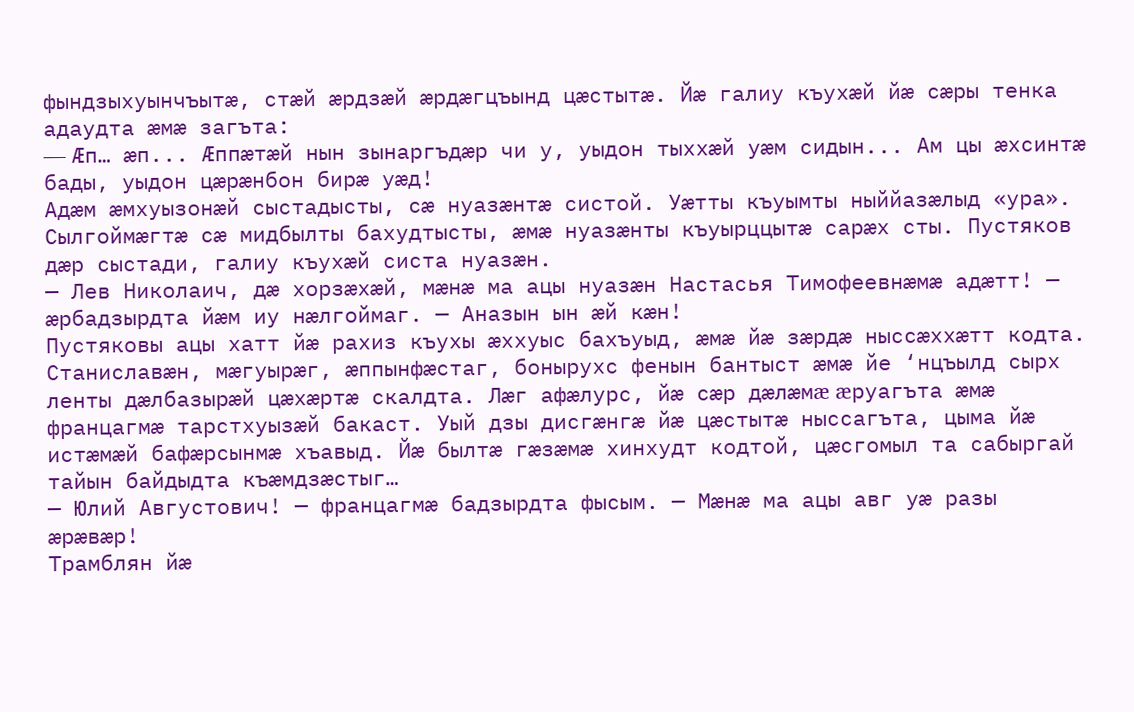фындзыхуынчъытæ, стæй æрдзæй æрдæгцъынд цæстытæ. Йæ галиу къухæй йæ сæры тенка адаудта æмæ загъта:
— Æп… æп... Æппæтæй нын зынаргъдæр чи у, уыдон тыххæй уæм сидын... Ам цы æхсинтæ бады, уыдон цæрæнбон бирæ уæд!
Адæм æмхуызонæй сыстадысты, сæ нуазæнтæ систой. Уæтты къуымты ныййазæлыд «ура». Сылгоймæгтæ сæ мидбылты бахудтысты, æмæ нуазæнты къуырццытæ сарæх сты. Пустяков дæр сыстади, галиу къухæй систа нуазæн.
— Лев Николаич, дæ хорзæхæй, мæнæ ма ацы нуазæн Настасья Тимофеевнæмæ адæтт! — æрбадзырдта йæм иу нæлгоймаг. — Аназын ын æй кæн!
Пустяковы ацы хатт йæ рахиз къухы æххуыс бахъуыд, æмæ йæ зæрдæ ныссæххæтт кодта. Станиславæн, мæгуырæг, æппынфæстаг, бонырухс фенын бантыст æмæ йе ‘нцъылд сырх ленты дæлбазырæй цæхæртæ скалдта. Лæг афæлурс, йæ сæр дæлæмæ æруагъта æмæ францагмæ тарстхуызæй бакаст. Уый дзы дисгæнгæ йæ цæстытæ ныссагъта, цыма йæ истæмæй бафæрсынмæ хъавыд. Йæ былтæ гæзæмæ хинхудт кодтой, цæсгомыл та сабыргай тайын байдыдта къæмдзæстыг…
— Юлий Августович! — францагмæ бадзырдта фысым. — Мæнæ ма ацы авг уæ разы æрæвæр!
Трамблян йæ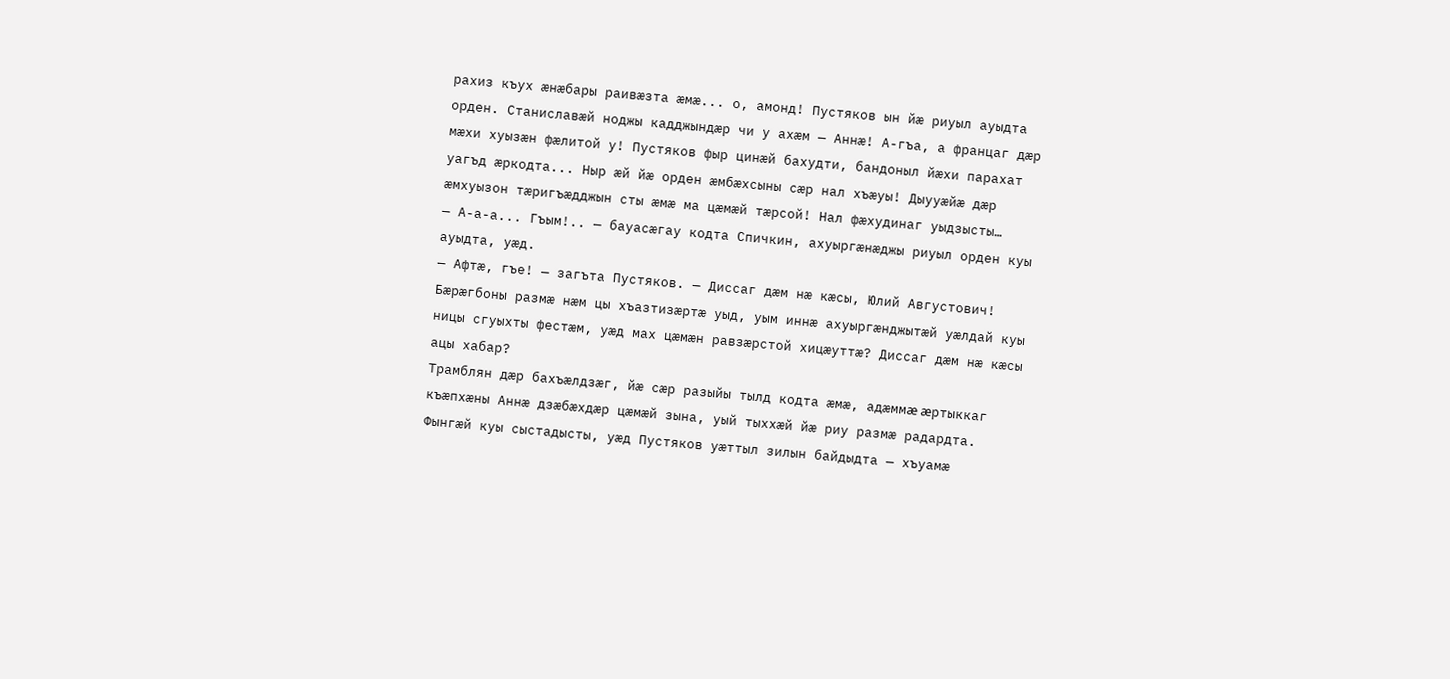рахиз къух æнæбары раивæзта æмæ... о, амонд! Пустяков ын йæ риуыл ауыдта орден. Станиславæй ноджы кадджындæр чи у ахæм — Аннæ! А-гъа, а францаг дæр мæхи хуызæн фæлитой у! Пустяков фыр цинæй бахудти, бандоныл йæхи парахат уагъд æркодта... Ныр æй йæ орден æмбæхсыны сæр нал хъæуы! Дыууæйæ дæр æмхуызон тæригъæдджын сты æмæ ма цæмæй тæрсой! Нал фæхудинаг уыдзысты…
— А-а-а... Гъым!.. — бауасæгау кодта Спичкин, ахуыргæнæджы риуыл орден куы ауыдта, уæд.
— Афтæ, гъе! — загъта Пустяков. — Диссаг дæм нæ кæсы, Юлий Августович! Бæрæгбоны размæ нæм цы хъазтизæртæ уыд, уым иннæ ахуыргæнджытæй уæлдай куы ницы сгуыхты фестæм, уæд мах цæмæн равзæрстой хицæуттæ? Диссаг дæм нæ кæсы ацы хабар?
Трамблян дæр бахъæлдзæг, йæ сæр разыйы тылд кодта æмæ, адæммæ æртыккаг къæпхæны Аннæ дзæбæхдæр цæмæй зына, уый тыххæй йæ риу размæ радардта.
Фынгæй куы сыстадысты, уæд Пустяков уæттыл зилын байдыдта — хъуамæ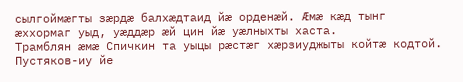сылгоймæгты зæрдæ балхæдтаид йæ орденæй. Æмæ кæд тынг æххормаг уыд, уæддæр æй цин йæ уæлныхты хаста.
Трамблян æмæ Спичкин та уыцы рæстæг хæрзиуджыты койтæ кодтой. Пустяков-иу йе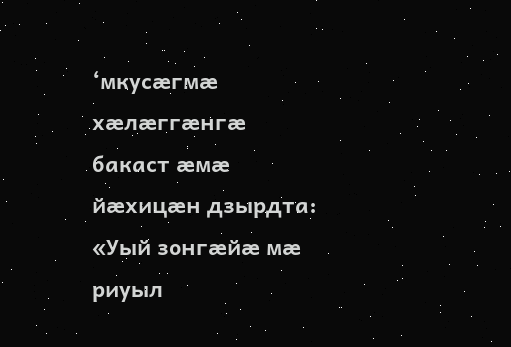‘мкусæгмæ хæлæггæнгæ бакаст æмæ йæхицæн дзырдта:
«Уый зонгæйæ мæ риуыл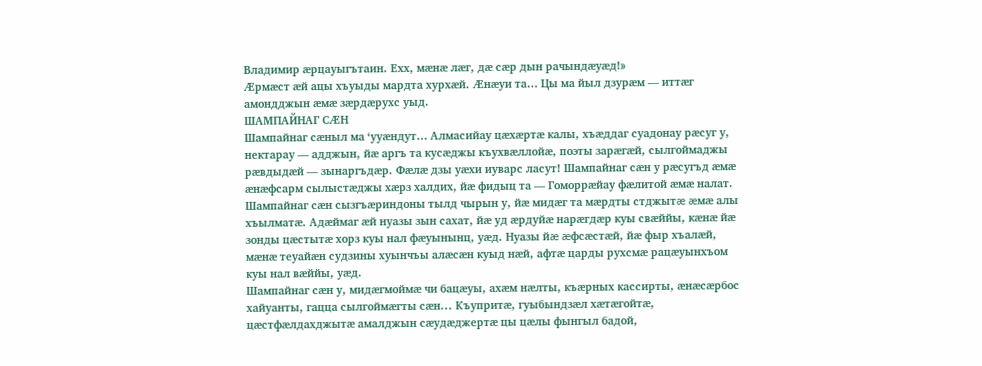Владимир æрцауыгътаин. Ехх, мæнæ лæг, дæ сæр дын рачындæуæд!»
Æрмæст æй ацы хъуыды мардта хурхæй. Æнæуи та… Цы ма йыл дзурæм — иттæг амондджын æмæ зæрдæрухс уыд.
ШАМПАЙНАГ СÆН
Шампайнаг сæныл ма ‘ууæндут… Алмасийау цæхæртæ калы, хъæддаг суадонау рæсуг у, нектарау — адджын, йæ аргъ та кусæджы къухвæллойæ, поэты зарæгæй, сылгоймаджы рæвдыдæй — зынаргъдæр. Фæлæ дзы уæхи иуварс ласут! Шампайнаг сæн у рæсугъд æмæ æнæфсарм сылыстæджы хæрз халдих, йæ фидыц та — Гоморрæйау фæлитой æмæ налат. Шампайнаг сæн сызгъæриндоны тылд чырын у, йæ мидæг та мæрдты стджытæ æмæ алы хъылматæ. Адæймаг æй нуазы зын сахат, йæ уд æрдуйæ нарæгдæр куы свæййы, кæнæ йæ зонды цæстытæ хорз куы нал фæуынынц, уæд. Нуазы йæ æфсæстæй, йæ фыр хъалæй, мæнæ теуайæн судзины хуынчъы алæсæн куыд нæй, афтæ царды рухсмæ рацæуынхъом куы нал вæййы, уæд.
Шампайнаг сæн у, мидæгмоймæ чи бацæуы, ахæм нæлты, къæрных кассирты, æнæсæрбос хайуанты, гацца сылгоймæгты сæн... Къупритæ, гуыбындзæл хæтæгойтæ, цæстфæлдахджытæ амалджын сæудæджертæ цы цæлы фынгыл бадой,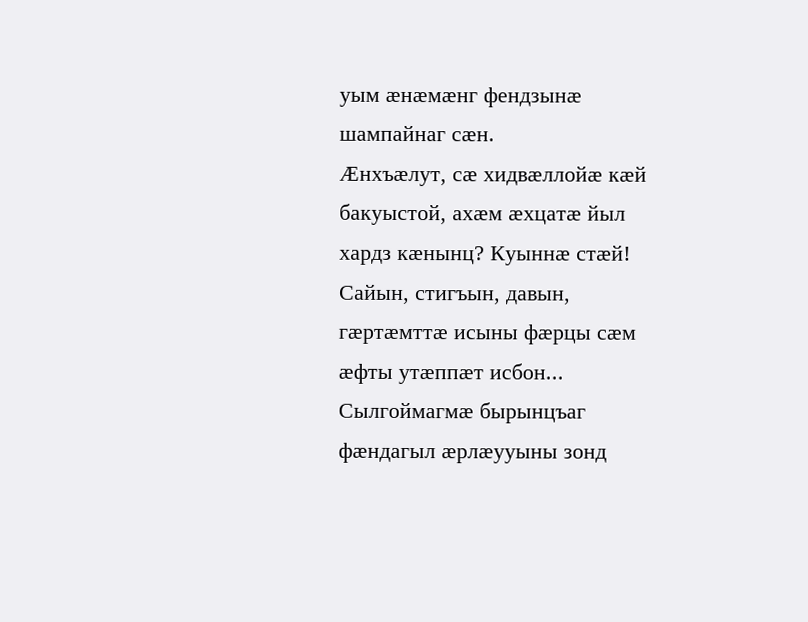уым æнæмæнг фендзынæ шампайнаг сæн.
Æнхъæлут, сæ хидвæллойæ кæй бакуыстой, ахæм æхцатæ йыл хардз кæнынц? Куыннæ стæй! Сайын, стигъын, давын, гæртæмттæ исыны фæрцы сæм æфты утæппæт исбон...
Сылгоймагмæ бырынцъаг фæндагыл æрлæууыны зонд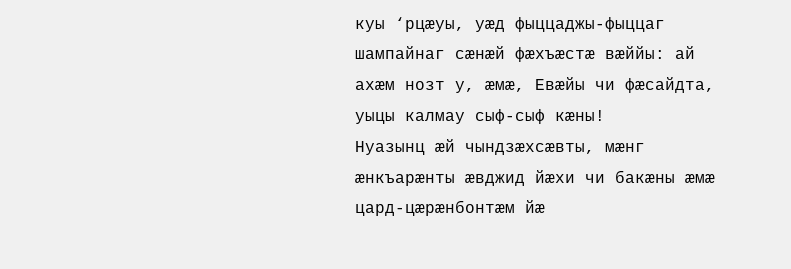куы ‘рцæуы, уæд фыццаджы-фыццаг шампайнаг сæнæй фæхъæстæ вæййы: ай ахæм нозт у, æмæ, Евæйы чи фæсайдта, уыцы калмау сыф-сыф кæны!
Нуазынц æй чындзæхсæвты, мæнг æнкъарæнты æвджид йæхи чи бакæны æмæ цард-цæрæнбонтæм йæ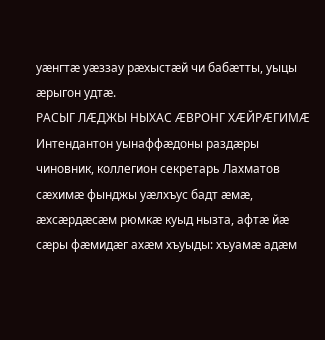уæнгтæ уæззау рæхыстæй чи бабæтты, уыцы æрыгон удтæ.
РАСЫГ ЛÆДЖЫ НЫХАС ÆВРОНГ ХÆЙРÆГИМÆ
Интендантон уынаффæдоны раздæры чиновник, коллегион секретарь Лахматов сæхимæ фынджы уæлхъус бадт æмæ, æхсæрдæсæм рюмкæ куыд нызта, афтæ йæ сæры фæмидæг ахæм хъуыды: хъуамæ адæм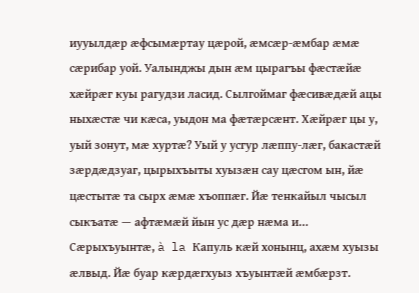иууылдæр æфсымæртау цæрой, æмсæр-æмбар æмæ сæрибар уой. Уалынджы дын æм цырагъы фæстæйæ хæйрæг куы рагудзи ласид. Сылгоймаг фæсивæдæй ацы ныхæстæ чи кæса, уыдон ма фæтæрсæнт. Хæйрæг цы у, уый зонут, мæ хуртæ? Уый у усгур лæппу-лæг, бакастæй зæрдæдзуаг, цырыхъыты хуызæн сау цæсгом ын, йæ цæстытæ та сырх æмæ хъоппæг. Йæ тенкайыл чысыл сыкъатæ — афтæмæй йын ус дæр нæма и… Сæрыхъуынтæ, à la Капуль кæй хонынц, ахæм хуызы æлвыд. Йæ буар кæрдæгхуыз хъуынтæй æмбæрзт.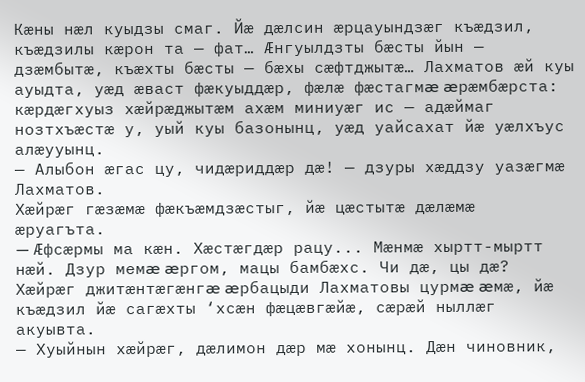Кæны нæл куыдзы смаг. Йæ дæлсин æрцауындзæг къæдзил, къæдзилы кæрон та — фат… Æнгуылдзты бæсты йын — дзæмбытæ, къæхты бæсты — бæхы сæфтджытæ… Лахматов æй куы ауыдта, уæд æваст фæкуыддæр, фæлæ фæстагмæ æрæмбæрста: кæрдæгхуыз хæйрæджытæм ахæм миниуæг ис — адæймаг нозтхъæстæ у, уый куы базонынц, уæд уайсахат йæ уæлхъус алæууынц.
— Алыбон æгас цу, чидæриддæр дæ! — дзуры хæддзу уазæгмæ Лахматов.
Хæйрæг гæзæмæ фæкъæмдзæстыг, йæ цæстытæ дæлæмæ æруагъта.
— Æфсæрмы ма кæн. Хæстæгдæр рацу... Мæнмæ хыртт-мыртт нæй. Дзур мемæ æргом, мацы бамбæхс. Чи дæ, цы дæ?
Хæйрæг джитæнтæгæнгæ æрбацыди Лахматовы цурмæ æмæ, йæ къæдзил йæ сагæхты ‘хсæн фæцæвгæйæ, сæрæй ныллæг акуывта.
— Хуыйнын хæйрæг, дæлимон дæр мæ хонынц. Дæн чиновник,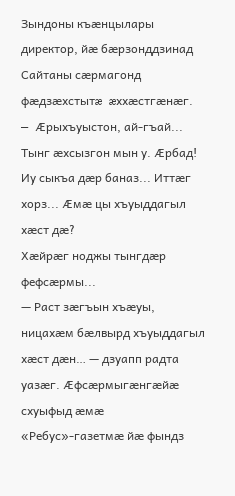Зындоны къæнцылары директор, йæ бæрзонддзинад Сайтаны сæрмагонд фæдзæхстытæ æххæстгæнæг.
— Æрыхъуыстон, ай-гъай... Тынг æхсызгон мын у. Æрбад! Иу сыкъа дæр баназ... Иттæг хорз... Æмæ цы хъуыддагыл хæст дæ?
Хæйрæг ноджы тынгдæр фефсæрмы...
— Раст зæгъын хъæуы, ницахæм бæлвырд хъуыддагыл хæст дæн… — дзуапп радта уазæг. Æфсæрмыгæнгæйæ схуыфыд æмæ «Ребус»-газетмæ йæ фындз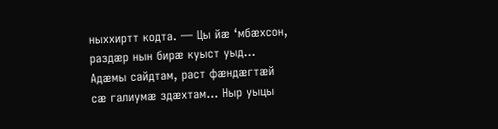ныххиртт кодта. — Цы йæ ‘мбæхсон, раздæр нын бирæ куыст уыд... Адæмы сайдтам, раст фæндæгтæй сæ галиумæ здæхтам... Ныр уыцы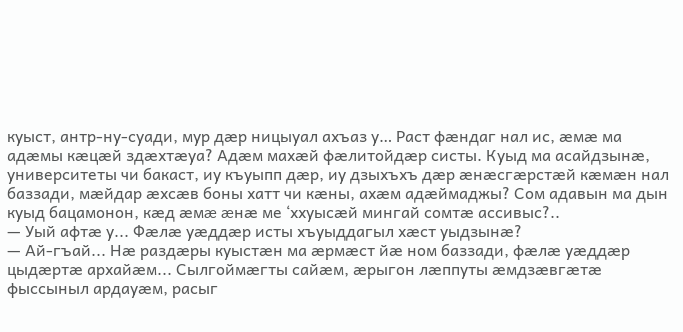куыст, антр-ну-суади, мур дæр ницыуал ахъаз у… Раст фæндаг нал ис, æмæ ма адæмы кæцæй здæхтæуа? Адæм махæй фæлитойдæр систы. Куыд ма асайдзынæ, университеты чи бакаст, иу къуыпп дæр, иу дзыхъхъ дæр æнæсгæрстæй кæмæн нал баззади, мæйдар æхсæв боны хатт чи кæны, ахæм адæймаджы? Сом адавын ма дын куыд бацамонон, кæд æмæ æнæ ме ‘ххуысæй мингай сомтæ ассивыс?..
— Уый афтæ у... Фæлæ уæддæр исты хъуыддагыл хæст уыдзынæ?
— Ай-гъай... Нæ раздæры куыстæн ма æрмæст йæ ном баззади, фæлæ уæддæр цыдæртæ архайæм... Сылгоймæгты сайæм, æрыгон лæппуты æмдзæвгæтæ фыссыныл ардауæм, расыг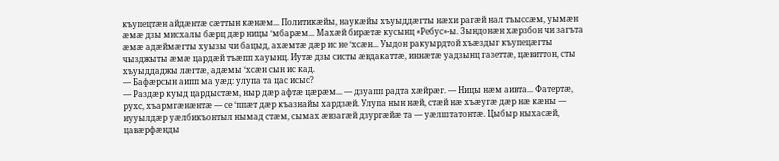къупецтæн айдæнтæ сæттын кæнæм... Политикæйы, наукæйы хъуыддæгты нæхи рагæй нал тъыссæм, уымæн æмæ дзы мисхалы бæрц дæр ницы ‘мбарæм... Махæй бирæтæ кусынц «Ребус»-ы. Зындонæн хæрзбон чи загъта æмæ адæймæгты хуызы чи бацыд, ахæмтæ дæр ис не ‘хсæн... Уыдон ракуырдтой хъæздыг къупецæгты чызджыты æмæ цардæй тъæпп хауынц. Иутæ дзы систы æвдакаттæ, иннæтæ уадзынц газеттæ, цæвиттон, сты хъуыддаджы лæгтæ, адæмы ‘хсæн сын ис кад.
— Бафæрсын аипп ма уæд: улупа та цас исыс?
— Раздæр куыд цардыстæм, ныр дæр афтæ цæрæм... — дзуапп радта хæйрæг. — Ницы нæм аивта... Фатертæ, рухс, хъармгæнæнтæ — се ‘ппæт дæр къазнайы хардзæй. Улупа нын нæй, стæй нæ хъæугæ дæр нæ кæны — иууылдæр уæлбикъонтыл нымад стæм, сымах æвзагæй дзургæйæ та — уæлштатонтæ. Цыбыр ныхасæй, цавæрфæнды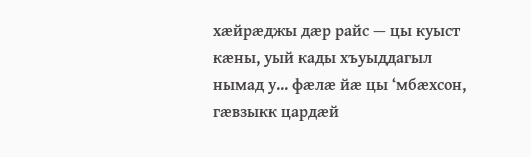хæйрæджы дæр райс — цы куыст кæны, уый кады хъуыддагыл нымад у... фæлæ йæ цы ‘мбæхсон, гæвзыкк цардæй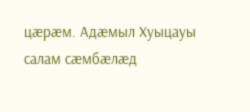цæрæм. Адæмыл Хуыцауы салам сæмбæлæд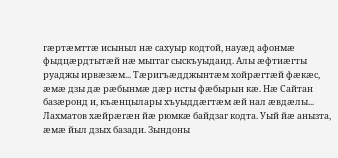гæртæмттæ исыныл нæ сахуыр кодтой, науæд афонмæ фыдцæрдтытæй нæ мыггаг сыскъуыдаид. Алы æфтиæгты руаджы ирвæзæм... Тæригъæдджынтæм хойрæгтæй фæкæс, æмæ дзы дæ рæбынмæ дæр исты фæбырын кæ. Нæ Сайтан базæронд и, къæнцылары хъуыддæгтæм æй нал æвдæлы...
Лахматов хæйрæгæн йæ рюмкæ байдзаг кодта. Уый йæ анызта, æмæ йыл дзых базади. Зындоны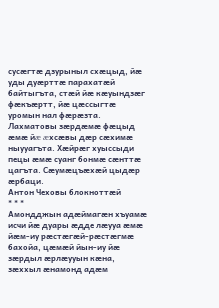сусæгтæ дзурыныл схæцыд, йæ уды дуæрттæ парахатæй байтыгъта, стæй йæ кæуындзæг фæкъæртт, йæ цæссыгтæ уромын нал фæрæзта. Лахматовы зæрдæмæ фæцыд æмæ йæ æхсæвы дæр сæхимæ ныууагъта. Хæйрæг хуыссыди пецы æмæ суанг бонмæ сæнттæ цагъта. Сæумæцъæхæй цыдæр æрбаци.
Антон Чеховы блокноттæй
* * *
Амондджын адæймагæн хъуамæ исчи йæ дуары æдде лæууа æмæ йæм-иу рæстæгæй-рæстæгмæ бахойа, цæмæй йын-иу йæ зæрдыл æрлæууын кæна, зæххыл æнамонд адæм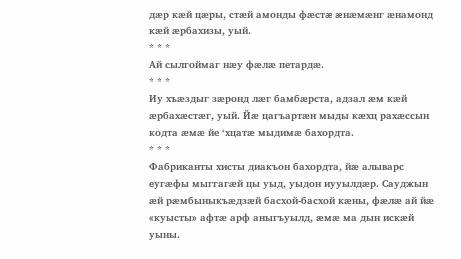дæр кæй цæры, стæй амонды фæстæ æнæмæнг æнамонд кæй æрбахизы, уый.
* * *
Ай сылгоймаг нæу фæлæ петардæ.
* * *
Иу хъæздыг зæронд лæг бамбæрста, адзал æм кæй æрбахæстæг, уый. Йæ цагъартæн мыды кæхц рахæссын кодта æмæ йе ‘хцатæ мыдимæ бахордта.
* * *
Фабриканты хисты диакъон бахордта, йæ алыварс еугæфы мыггагæй цы уыд, уыдон иууылдæр. Сауджын æй рæмбыныкъæдзæй басхой-басхой кæны, фæлæ ай йæ «куысты» афтæ арф аныгъуылд, æмæ ма дын искæй уыны.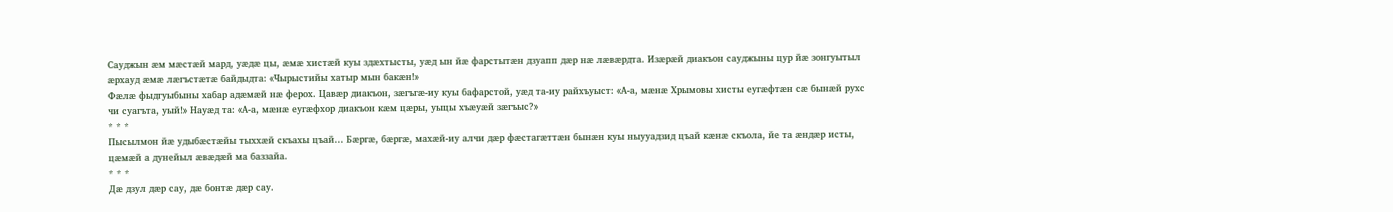Сауджын æм мæстæй мард, уæдæ цы, æмæ хистæй куы здæхтысты, уæд ын йæ фарстытæн дзуапп дæр нæ лæвæрдта. Изæрæй диакъон сауджыны цур йæ зонгуытыл æрхауд æмæ лæгъстæтæ байдыдта: «Чырыстийы хатыр мын бакæн!»
Фæлæ фыдгуыбыны хабар адæмæй нæ ферох. Цавæр диакъон, зæгъгæ-иу куы бафарстой, уæд та-иу райхъуыст: «А-а, мæнæ Хрымовы хисты еугæфтæн сæ бынæй рухс чи суагъта, уый!» Науæд та: «А-а, мæнæ еугæфхор диакъон кæм цæры, уыцы хъæуæй зæгъыс?»
* * *
Пысылмон йæ удыбæстæйы тыххæй скъахы цъай… Бæргæ, бæргæ, махæй-иу алчи дæр фæстагæттæн бынæн куы ныууадзид цъай кæнæ скъола, йе та æндæр исты, цæмæй а дунейыл æвæдæй ма баззайа.
* * *
Дæ дзул дæр сау, дæ бонтæ дæр сау.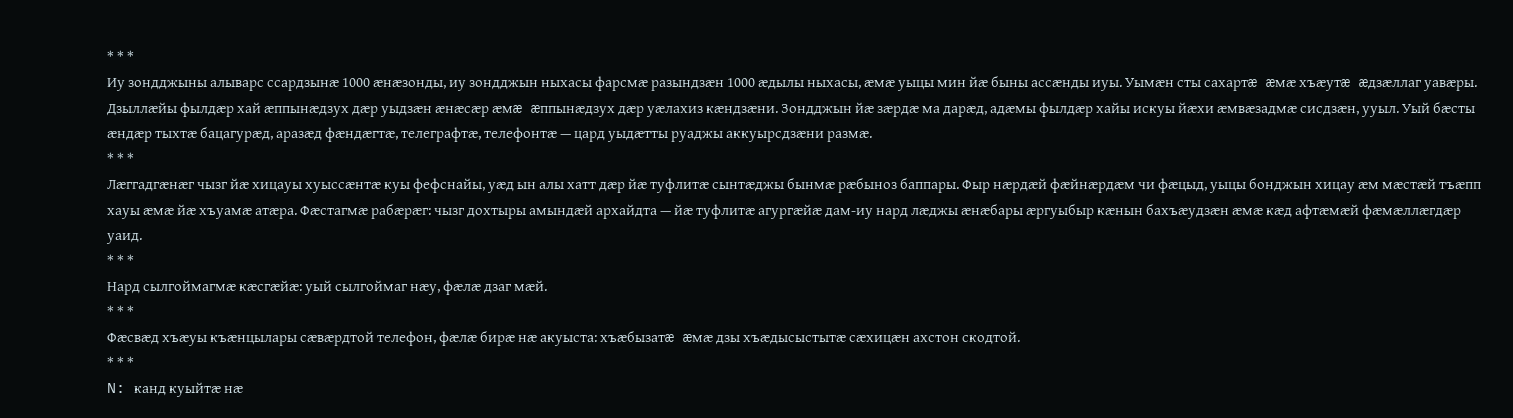* * *
Иу зондджыны алыварс ссардзынæ 1000 æнæзонды, иу зондджын ныхасы фарсмæ разындзæн 1000 æдылы ныхасы, æмæ уыцы мин йæ быны ассæнды иуы. Уымæн сты сахартæ æмæ хъæутæ æдзæллаг уавæры. Дзыллæйы фылдæр хай æппынæдзух дæр уыдзæн æнæсæр æмæ æппынæдзух дæр уæлахиз кæндзæни. Зондджын йæ зæрдæ ма дарæд, адæмы фылдæр хайы искуы йæхи æмвæзадмæ сисдзæн, ууыл. Уый бæсты æндæр тыхтæ бацагурæд, аразæд фæндæгтæ, телеграфтæ, телефонтæ — цард уыдæтты руаджы аккуырсдзæни размæ.
* * *
Лæггадгæнæг чызг йæ хицауы хуыссæнтæ куы фефснайы, уæд ын алы хатт дæр йæ туфлитæ сынтæджы бынмæ рæбыноз баппары. Фыр нæрдæй фæйнæрдæм чи фæцыд, уыцы бонджын хицау æм мæстæй тъæпп хауы æмæ йæ хъуамæ атæра. Фæстагмæ рабæрæг: чызг дохтыры амындæй архайдта — йæ туфлитæ агургæйæ дам-иу нард лæджы æнæбары æргуыбыр кæнын бахъæудзæн æмæ кæд афтæмæй фæмæллæгдæр уаид.
* * *
Нард сылгоймагмæ кæсгæйæ: уый сылгоймаг нæу, фæлæ дзаг мæй.
* * *
Фæсвæд хъæуы къæнцылары сæвæрдтой телефон, фæлæ бирæ нæ акуыста: хъæбызатæ æмæ дзы хъæдысыстытæ сæхицæн ахстон скодтой.
* * *
N: канд куыйтæ нæ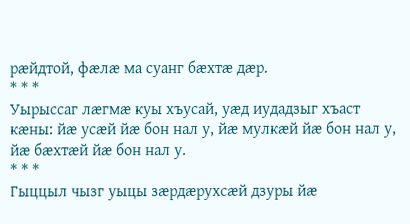рæйдтой, фæлæ ма суанг бæхтæ дæр.
* * *
Уырыссаг лæгмæ куы хъусай, уæд иудадзыг хъаст кæны: йæ усæй йæ бон нал у, йæ мулкæй йæ бон нал у, йæ бæхтæй йæ бон нал у.
* * *
Гыццыл чызг уыцы зæрдæрухсæй дзуры йæ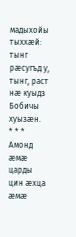мадыхойы тыххæй: тынг рæсугъд у, тынг, раст нæ куыдз Бобичы хуызæн.
* * *
Амонд æмæ царды цин æхца æмæ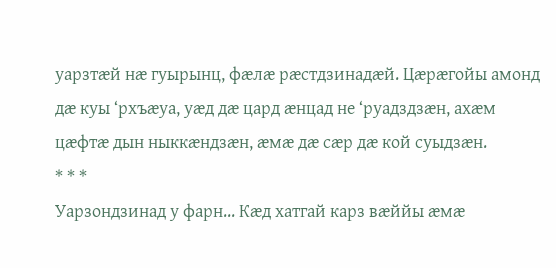уарзтæй нæ гуырынц, фæлæ рæстдзинадæй. Цæрæгойы амонд дæ куы ‘рхъæуа, уæд дæ цард æнцад не ‘руадздзæн, ахæм цæфтæ дын ныккæндзæн, æмæ дæ сæр дæ кой суыдзæн.
* * *
Уарзондзинад у фарн... Кæд хатгай карз вæййы æмæ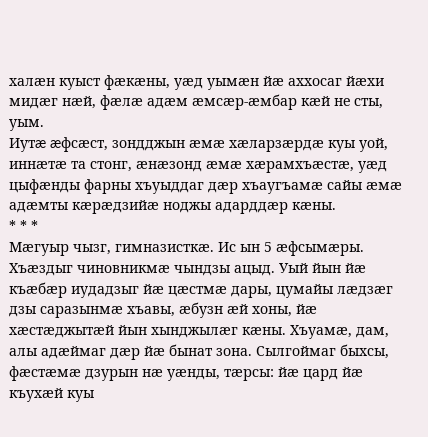халæн куыст фæкæны, уæд уымæн йæ аххосаг йæхи мидæг нæй, фæлæ адæм æмсæр-æмбар кæй не сты, уым.
Иутæ æфсæст, зондджын æмæ хæларзæрдæ куы уой, иннæтæ та стонг, æнæзонд æмæ хæрамхъæстæ, уæд цыфæнды фарны хъуыддаг дæр хъаугъамæ сайы æмæ адæмты кæрæдзийæ ноджы адарддæр кæны.
* * *
Мæгуыр чызг, гимназисткæ. Ис ын 5 æфсымæры. Хъæздыг чиновникмæ чындзы ацыд. Уый йын йæ къæбæр иудадзыг йæ цæстмæ дары, цумайы лæдзæг дзы саразынмæ хъавы, æбузн æй хоны, йæ хæстæджытæй йын хынджылæг кæны. Хъуамæ, дам, алы адæймаг дæр йæ бынат зона. Сылгоймаг быхсы, фæстæмæ дзурын нæ уæнды, тæрсы: йæ цард йæ къухæй куы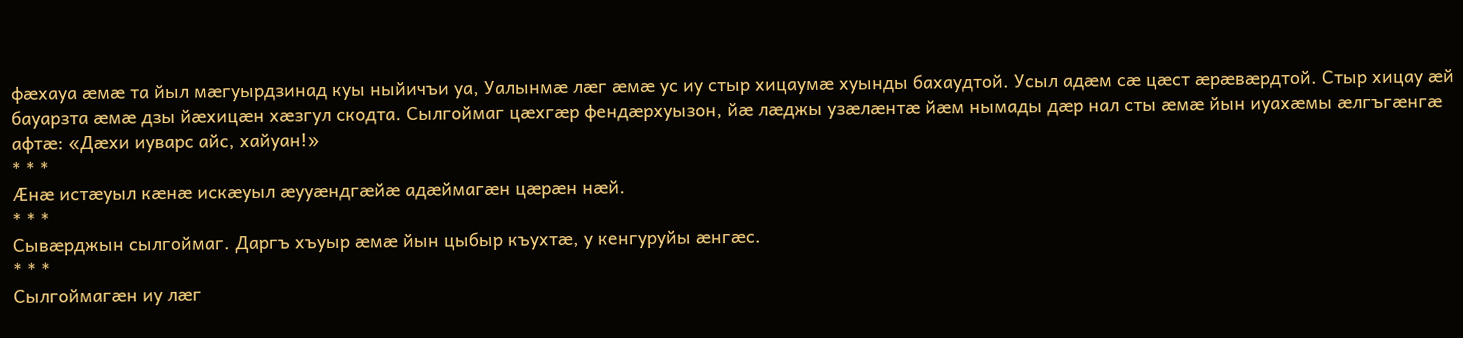фæхауа æмæ та йыл мæгуырдзинад куы ныйичъи уа, Уалынмæ лæг æмæ ус иу стыр хицаумæ хуынды бахаудтой. Усыл адæм сæ цæст æрæвæрдтой. Стыр хицау æй бауарзта æмæ дзы йæхицæн хæзгул скодта. Сылгоймаг цæхгæр фендæрхуызон, йæ лæджы узæлæнтæ йæм нымады дæр нал сты æмæ йын иуахæмы æлгъгæнгæ афтæ: «Дæхи иуварс айс, хайуан!»
* * *
Æнæ истæуыл кæнæ искæуыл æууæндгæйæ адæймагæн цæрæн нæй.
* * *
Сывæрджын сылгоймаг. Даргъ хъуыр æмæ йын цыбыр къухтæ, у кенгуруйы æнгæс.
* * *
Сылгоймагæн иу лæг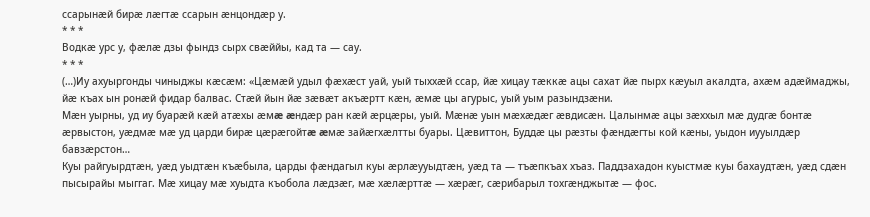ссарынæй бирæ лæгтæ ссарын æнцондæр у.
* * *
Водкæ урс у, фæлæ дзы фындз сырх свæййы, кад та — сау.
* * *
(…)Иу ахуыргонды чиныджы кæсæм: «Цæмæй удыл фæхæст уай, уый тыххæй ссар, йæ хицау тæккæ ацы сахат йæ пырх кæуыл акалдта, ахæм адæймаджы, йæ къах ын ронæй фидар балвас. Стæй йын йæ зæвæт акъæртт кæн, æмæ цы агурыс, уый уым разындзæни.
Мæн уырны, уд иу буарæй кæй атæхы æмæ æндæр ран кæй æрцæры, уый. Мæнæ уын мæхæдæг æвдисæн. Цалынмæ ацы зæххыл мæ дудгæ бонтæ æрвыстон, уæдмæ мæ уд царди бирæ цæрæгойтæ æмæ зайæгхæлтты буары. Цæвиттон, Буддæ цы рæзты фæндæгты кой кæны, уыдон иууылдæр бавзæрстон…
Куы райгуырдтæн, уæд уыдтæн къæбыла, царды фæндагыл куы æрлæууыдтæн, уæд та — тъæпкъах хъаз. Паддзахадон куыстмæ куы бахаудтæн, уæд сдæн пысырайы мыггаг. Мæ хицау мæ хуыдта къобола лæдзæг, мæ хæлæрттæ — хæрæг, сæрибарыл тохгæнджытæ — фос.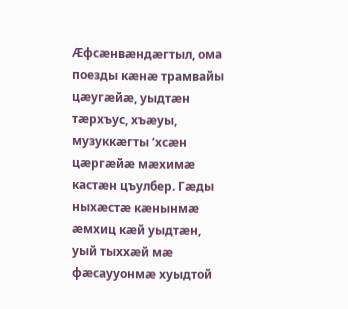Æфсæнвæндæгтыл, ома поезды кæнæ трамвайы цæугæйæ, уыдтæн тæрхъус, хъæуы, музуккæгты ‘хсæн цæргæйæ мæхимæ кастæн цъулбер. Гæды ныхæстæ кæнынмæ æмхиц кæй уыдтæн, уый тыххæй мæ фæсаууонмæ хуыдтой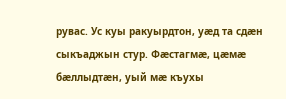рувас. Ус куы ракуырдтон, уæд та сдæн сыкъаджын стур. Фæстагмæ, цæмæ бæллыдтæн, уый мæ къухы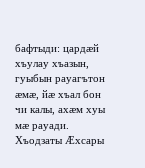бафтыди: цардæй хъулау хъазын, гуыбын рауагътон æмæ, йæ хъал бон чи калы, ахæм хуы мæ рауади.
Хъодзаты Æхсары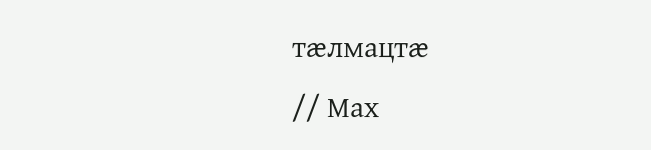тæлмацтæ
// Мах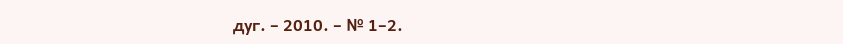дуг. – 2010. – № 1–2.